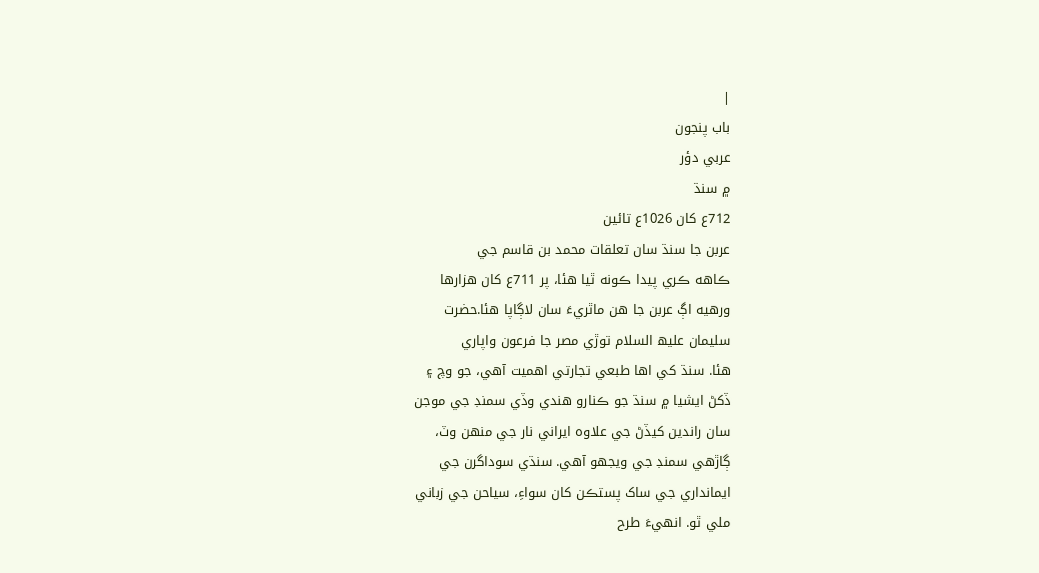|
باب پنجون
عربي دؤر
۾ سنڌ
712ع کان 1026ع تائين
عربن جا سنڌ سان تعلقات محمد بن قاسم جي
ڪاهه ڪري پيدا ڪونه ٿيا هئا، پر 711ع کان هزارها
ورهيه اڳ عربن جا هن ماٿريءَ سان لاڳاپا هئا.حضرت
سليمان عليھ السلام توڙي مصر جا فرعون واپاري
هئا. سنڌ کي اها طبعي تجارتي اهميت آهي، جو وچ ۽
ڏکڻ ايشيا ۾ سنڌ جو ڪنارو هندي وڏي سمنڊ جي موجن
سان راندين کيڏڻ جي علاوه ايراني نار جي منھن وٽ،
ڳاڙهي سمنڊ جي ويجهو آهي. سنڌي سوداگرن جي
ايمانداري جي ساک پستڪن کان سواءِ، سياحن جي زباني
ملي ٿو. انھيءَ طرح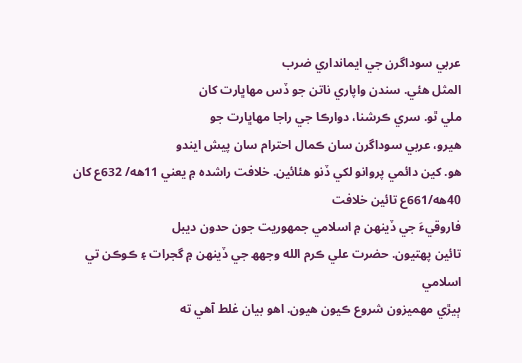عربي سوداگرن جي ايمانداري ضرب
المثل هئي. سندن واپاري ناتن جو ڏس مھاڀارت کان
ملي ٿو. سري ڪرشنا، دوارڪا جي راجا مھاڀارت جو
هيرو، عربي سوداگرن سان ڪمال احترام سان پيش ايندو
هو. کين دائمي پروانو لکي ڏنو هئائين. خلافت راشده ۾ يعني 11هه/ 632ع کان 40هه/661ع تائين خلافت
فاروقيءَ جي ڏينھن ۾ اسلامي جمهوريت جون حدون ديبل
تائين پھتيون. حضرت علي ڪرم الله وجهھ جي ڏينھن ۾ گجرات ۽ ڪوڪن تي اسلامي
ٻيڙي مهميزون شروع ڪيون هيون. اهو بيان غلط آهي ته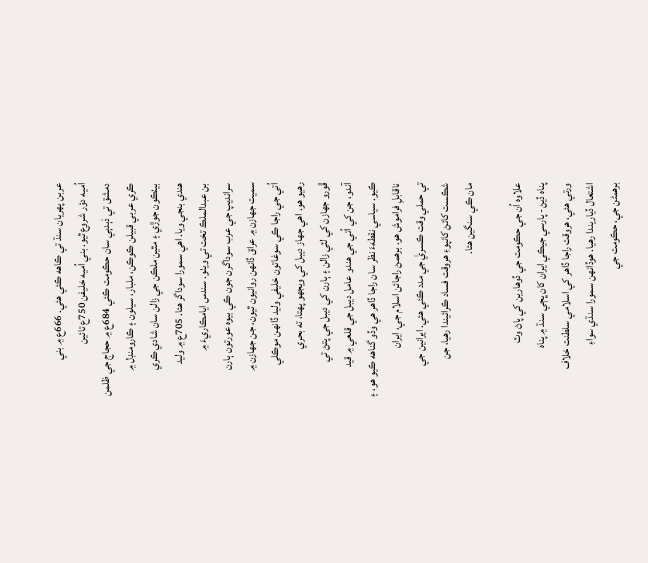عربن پھريان سنڌ تي ڪاهه ڪئي هئي. 666ع ۾ بني
اُميه دؤر شروع ٿيو. بني اُميه خليفن 750ع تائين
دمشق تي دَٻدٻي سان حڪومت ڪئي 684ع ۾ حجاج جي ظلمن
ڪري عربي قبيلن ڪوڪن، ملبار، سيلون ۽ ڪارومنڊل ۾
بيٺڪون جوڙي ۽ مٿين ملڪن جي زالن سان شادي ڪري
هندي بنجي ويا. اهي سمورا سوداگر هئا. 705ع ۾ وليد
بن عبدالملڪ تخت تي ويٺو. سندس ايامڪاريءَ ۾
سرانديپ جي عرب سوداگرن جون ڪي بيوه عورتون ٻارن
سميت جھازن ۾ عراق ڏانھن روانيون ٿيون، جن جھازن ۾
اُتي جي راجا ڪي سوغاتون خليفي وليد ڏانھن موڪلي
رهيو هو. اهي جھاز ديبل کي ويجهو پھتا، ته بحري
ڦورو جھازن کي لٽي زالن ۽ ٻارن کي ديبل جي پتڻ تي
آندو، جن کي اُتي جي هندو عامل ديبل جي قلعي ۾ قيد
ڪيو. سياسي نقطهءَ نظر سان راجا ڏاهر هي وڏو گناهه ڪيو هو، ۽
ناقابلِ فراموش هو. برهمڻ راجائن اسلام جي، ايران
تي حملي وقت ڪسريٰ جي مدد ڪئي هئي. ايرانين جي
شڪست کائڻ کانپوءِ هروقت فساد ڪرائيندا رهيا، جن
مان ڪي سنگين هئا.

علاوه اُن جي حڪومت جي ڏوهارين کي پاڻ وٽ
پناه ڏيڻ- پارسي جيڪي ايران کان ڀڄي سنڌ ۾ پناه
ورتي هئي، هروقت راجا ڏاهر کي اسلامي سلطنت خلاف
اشتعال ڏياريندا رهيا. هوڏانھن سمورا سنڌي سواءِ
برهمڻن جي، حڪومت جي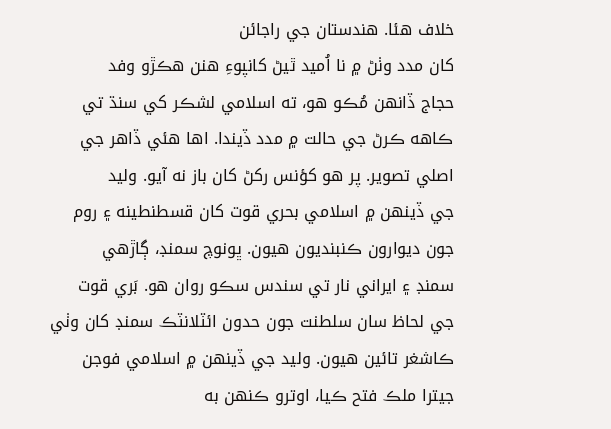خلاف هئا. هندستان جي راجائن
کان مدد وٺڻ ۾ نا اُميد ٿيڻ کانپوءِ هنن هڪڙو وفد
حجاج ڏانھن مُڪو هو، ته اسلامي لشڪر کي سنڌ تي
ڪاهه ڪرڻ جي حالت ۾ مدد ڏيندا. اها هئي ڏاهر جي
اصلي تصوير. پر هو کؤنس رکڻ کان باز نه آيو. وليد
جي ڏينھن ۾ اسلامي بحري قوت کان قسطنطينه ۽ روم
جون ديوارون ڪنبنديون هيون. ڀونوچ سمنڊ، ڳاڙهي
سمنڊ ۽ ايراني نار تي سندس سڪو روان هو. بَري قوت
جي لحاظ سان سلطنت جون حدون ائٽلانٽڪ سمنڊ کان وٺي
ڪاشغر تائين هيون. وليد جي ڏينھن ۾ اسلامي فوجن
جيترا ملڪ فتح ڪيا، اوترو ڪنھن به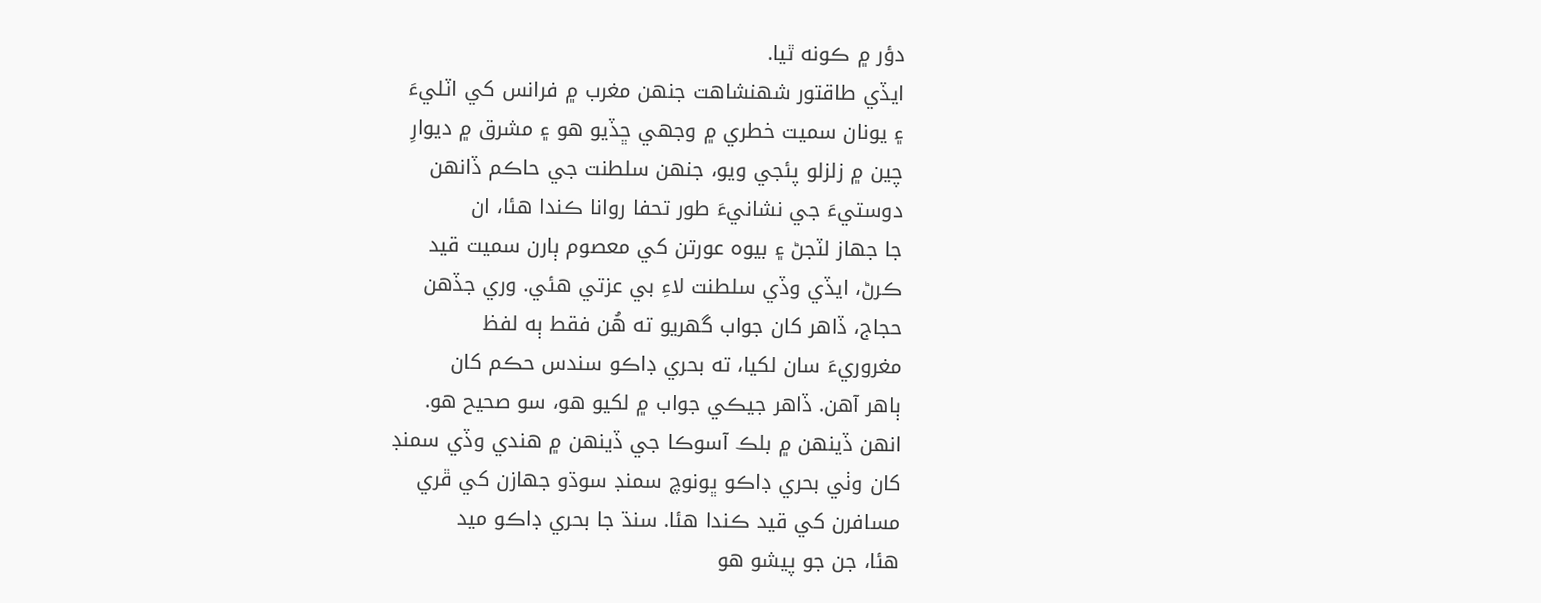دؤر ۾ ڪونه ٿيا.
ايڏي طاقتور شهنشاهت جنھن مغرب ۾ فرانس کي اٽليءَ
۽ يونان سميت خطري ۾ وجهي ڇڏيو هو ۽ مشرق ۾ ديوارِ
چين ۾ زلزلو پئجي ويو، جنھن سلطنت جي حاڪم ڏانھن
دوستيءَ جي نشانيءَ طور تحفا روانا ڪندا هئا، ان
جا جھاز لٽجڻ ۽ بيوه عورتن کي معصوم ٻارن سميت قيد
ڪرڻ، ايڏي وڏي سلطنت لاءِ بي عزتي هئي. وري جڏهن
حجاج، ڏاهر کان جواب گهريو ته هُن فقط ٻه لفظ
مغروريءَ سان لکيا، ته بحري ڊاڪو سندس حڪم کان
ٻاهر آهن. ڏاهر جيڪي جواب ۾ لکيو هو، سو صحيح هو.
انھن ڏينھن ۾ بلڪ آسوڪا جي ڏينھن ۾ هندي وڏي سمنڊ
کان وٺي بحري ڊاڪو ڀونوچ سمنڊ سوڌو جھازن کي ڦري
مسافرن کي قيد ڪندا هئا. سنڌ جا بحري ڊاڪو ميد
هئا، جن جو پيشو هو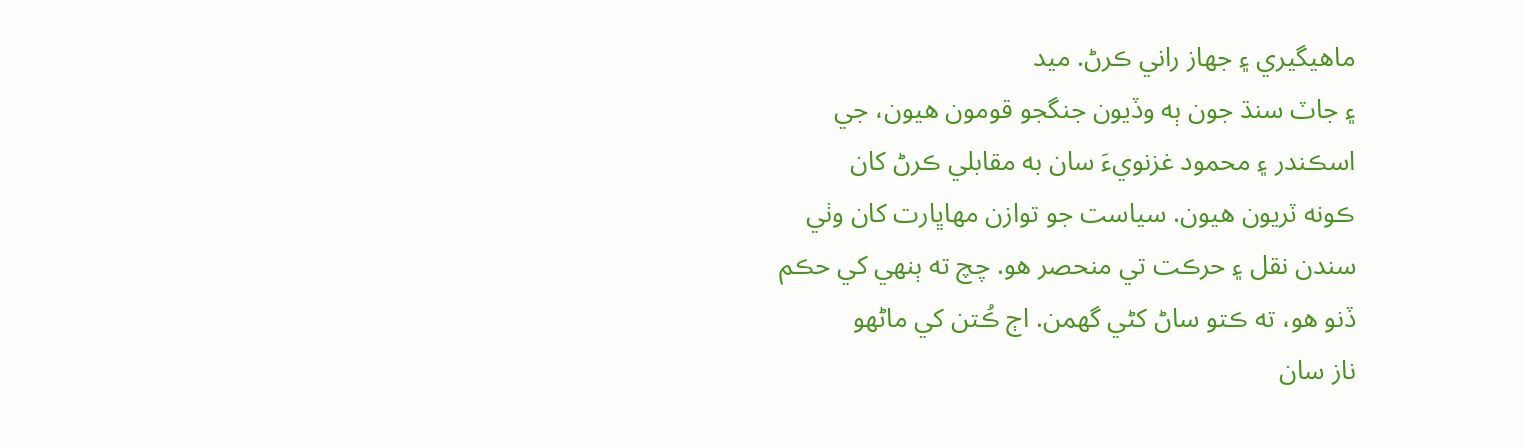ماهيگيري ۽ جھاز راني ڪرڻ. ميد
۽ جاٽ سنڌ جون ٻه وڏيون جنگجو قومون هيون، جي
اسڪندر ۽ محمود غزنويءَ سان به مقابلي ڪرڻ کان
ڪونه ٽريون هيون. سياست جو توازن مھاڀارت کان وٺي
سندن نقل ۽ حرڪت تي منحصر هو. چچ ته ٻنهي کي حڪم
ڏنو هو، ته ڪتو ساڻ کڻي گهمن. اڄ ڪُتن کي ماڻھو
ناز سان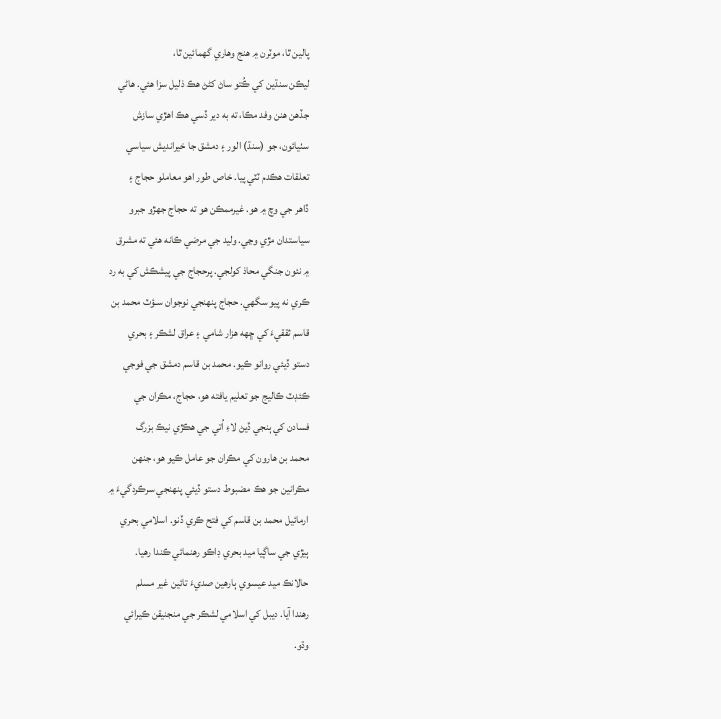پالين ٿا، موٽرن ۾ هنج وهاري گهمائين ٿا،
ليڪن سنڌين کي ڪُتو ساڻ کڻڻ هڪ ذليل سزا هئي. هاڻي
جڏهن هنن وفد مڪا، ته به دير ڏسي هڪ اهڙي سازش
سٺيائون، جو (سنڌ) الور ۽ دمشق جا خيرانديش سياسي
تعلقات هڪدم ٽٽي پيا. خاص طور اهو معاملو حجاج ۽
ڏاهر جي وچ ۾ هو. غيرممڪن هو ته حجاج جهڙو جبرو
سياستدان مڙي وڃي. وليد جي مرضي ڪانه هئي ته مشرق
۾ نئون جنگي محاذ کولجي. پرحجاج جي پيشڪش کي به رد
ڪري نه پيو سگهي. حجاج پنھنجي نوجوان سـؤٽ محمد بن
قاسم ثققيءَ کي ڇهه هزار شامي ۽ عراق لشڪر ۽ بحري
دستو ڏيئي روانو ڪيو. محمد بن قاسم دمشق جي فوجي
ڪئڊٽ ڪاليج جو تعليم يافته هو، حجاج، مڪران جي
فسادن کي ٻنجي ڏيڻ لاءِ اُتي جي هڪڙي نيڪ بزرگ
محمد بن هارون کي مڪران جو عامل ڪيو هو، جنھن
مڪرانين جو هڪ مضبوط دستو ڏيئي پنھنجي سرڪردگيءَ ۾
ارمائيل محمد بن قاسم کي فتح ڪري ڏنو. اسلامي بحري
ٻيڙي جي ساڳيا ميد بحري ڊاڪو رهنمائي ڪندا رهيا.
حالانڪ ميد عيسوي ٻارهين صديءَ تائين غير مسلم
رهندا آيا. ديبل کي اسلامي لشڪر جي منجنيقن ڪيرائي
وڌو.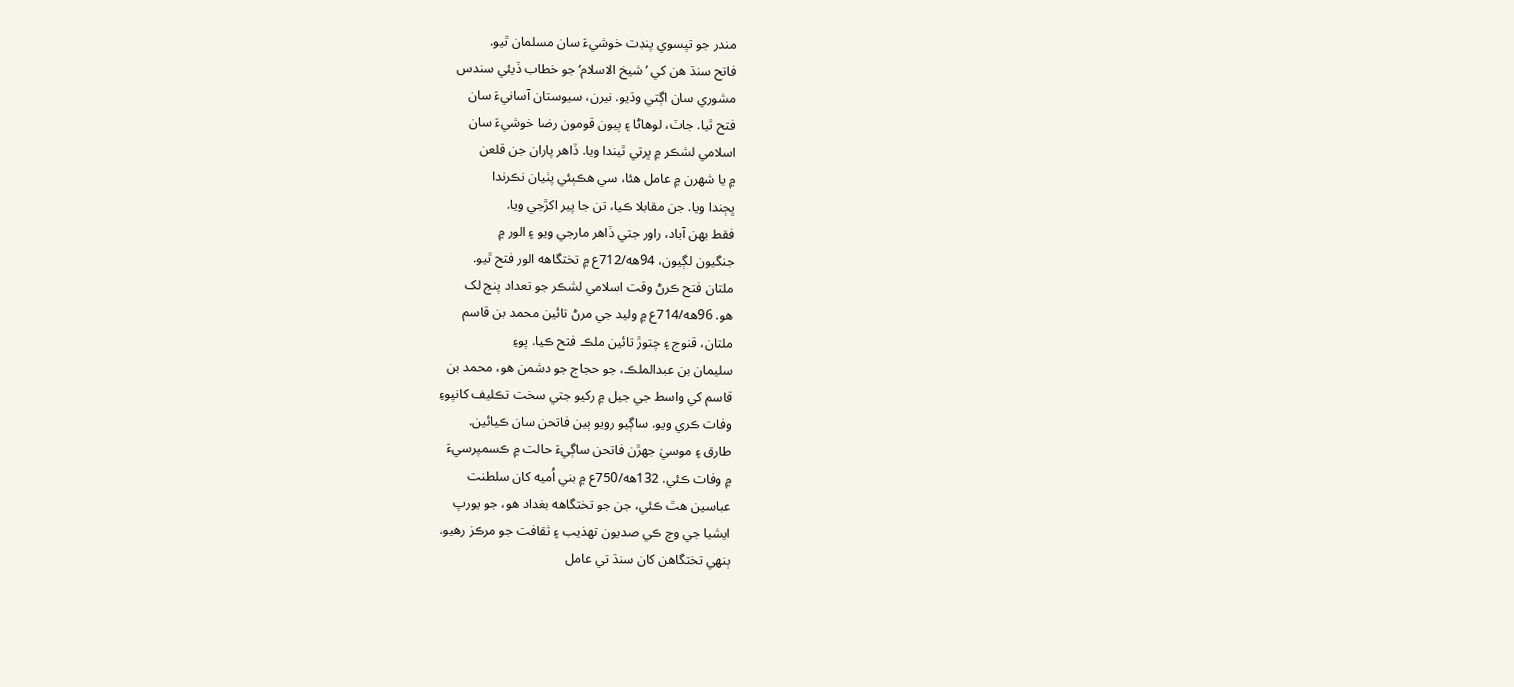مندر جو تپسوي پنڊت خوشيءَ سان مسلمان ٿيو.
فاتح سنڌ هن کي ’شيخ الاسلام‘ جو خطاب ڏيئي سندس
مشوري سان اڳتي وڌيو. نيرن، سيوستان آسانيءَ سان
فتح ٿيا. جاٽ، لوهاڻا ۽ ٻيون قومون رضا خوشيءَ سان
اسلامي لشڪر ۾ ڀرتي ٿيندا ويا. ڏاهر پاران جن قلعن
۾ يا شھرن ۾ عامل هئا، سي هڪٻئي پٺيان نڪرندا
ڀڄندا ويا. جن مقابلا ڪيا، تن جا پير اکڙجي ويا.
فقط بهن آباد، راور جتي ڏاهر مارجي ويو ۽ الور ۾
جنگيون لڳيون، 94هه/712ع ۾ تختگاهه الور فتح ٿيو.
ملتان فتح ڪرڻ وقت اسلامي لشڪر جو تعداد پنج لک
هو. 96هه/714ع ۾ وليد جي مرڻ تائين محمد بن قاسم
ملتان، قنوج ۽ چتوڙ تائين ملڪ فتح ڪيا. پوءِ
سليمان بن عبدالملڪ، جو حجاج جو دشمن هو، محمد بن
قاسم کي واسط جي جيل ۾ رکيو جتي سخت تڪليف کانپوءِ
وفات ڪري ويو. ساڳيو رويو ٻين فاتحن سان ڪيائين.
طارق ۽ موسيٰ جهڙن فاتحن ساڳيءَ حالت ۾ ڪسمپرسيءَ
۾ وفات ڪئي. 132هه/750ع ۾ بني اُميه کان سلطنت
عباسين هٿ ڪئي، جن جو تختگاهه بغداد هو، جو يورپ
ايشيا جي وچ ڪي صديون تھذيب ۽ ثقافت جو مرڪز رهيو.
ٻنهي تختگاهن کان سنڌ تي عامل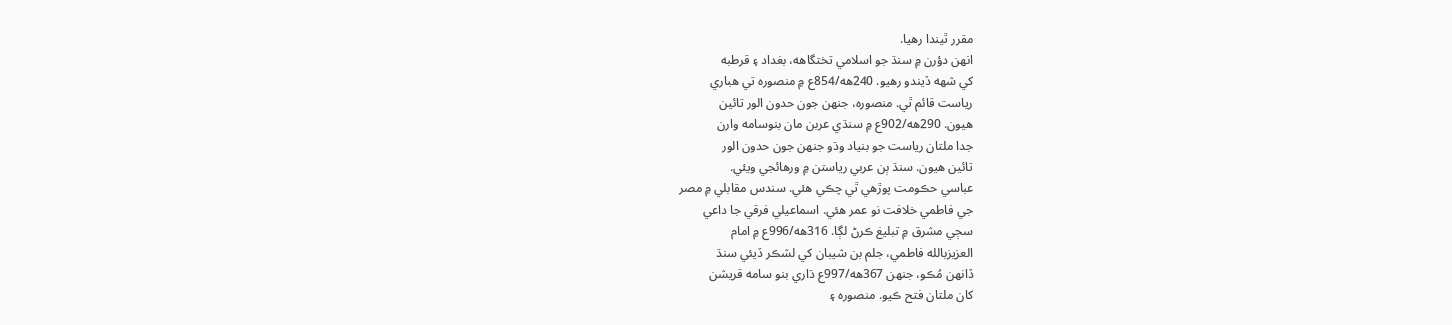مقرر ٿيندا رهيا.
انھن دؤرن ۾ سنڌ جو اسلامي تختگاهه، بغداد ۽ قرطبه
کي شهه ڏيندو رهيو. 240هه/854ع ۾ منصوره تي هباري
رياست قائم ٿي. منصوره، جنھن جون حدون الور تائين
هيون. 290هه/902ع ۾ سنڌي عربن مان بنوسامه وارن
جدا ملتان رياست جو بنياد وڌو جنھن جون حدون الور
تائين هيون. سنڌ ٻن عربي رياستن ۾ ورهائجي ويئي.
عباسي حڪومت پوڙهي ٿي چڪي هئي. سندس مقابلي ۾ مصر
جي فاطمي خلافت نو عمر هئي. اسماعيلي فرقي جا داعي
سڄي مشرق ۾ تبليغ ڪرڻ لڳا. 316هه/996ع ۾ امام
العزيزبالله فاطمي، جلم بن شيبان کي لشڪر ڏيئي سنڌ
ڏانھن مُڪو، جنھن 367هه/997ع ڌاري بنو سامه قريشن
کان ملتان فتح ڪيو. منصوره ۽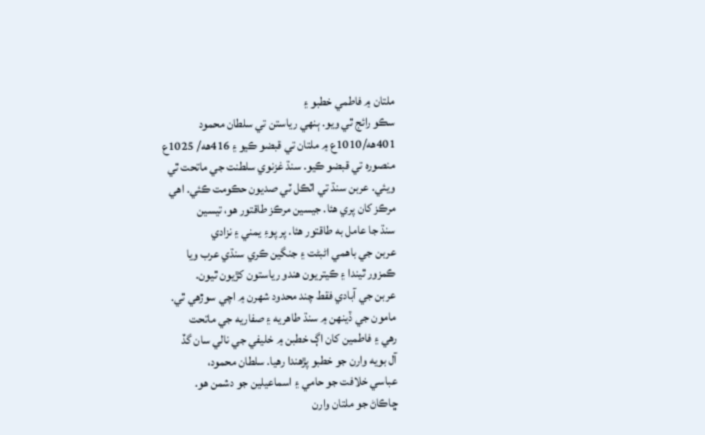ملتان ۾ فاطمي خطبو ۽
سڪو رائج ٿي ويو. ٻنهي رياستن تي سلطان محمود
401هه/1010ع ۾ ملتان تي قبضو ڪيو ۽ 416هه/ 1025ع
منصوره تي قبضو ڪيو. سنڌ غزنوي سلطنت جي ماتحت ٿي
ويئي. عربن سنڌ تي اٽڪل ٽي صديون حڪومت ڪئي. اهي
مرڪز کان پري هئا. جيسين مرڪز طاقتور هو، تيسين
سنڌ جا عامل به طاقتور هئا. پر پوءِ يمني ۽ نزادي
عربن جي باهمي اڻبڻت ۽ جنگين ڪري سنڌي عرب ويا
ڪمزور ٿيندا ۽ ڪيتريون هندو رياستون کڙيون ٿيون.
عربن جي آبادي فقط چند محدود شھرن ۾ اچي سوڙهي ٿي.
مامون جي ڏينھن ۾ سنڌ طاهريه ۽ صفاريه جي ماتحت
رهي ۽ فاطمين کان اڳ خطبن ۾ خليفي جي نالي سان گڏ
آل بويه وارن جو خطبو پڙهندا رهيا. سلطان محمود،
عباسي خلافت جو حامي ۽ اسماعيلين جو دشمن هو.
ڇاڪاڻ جو ملتان وارن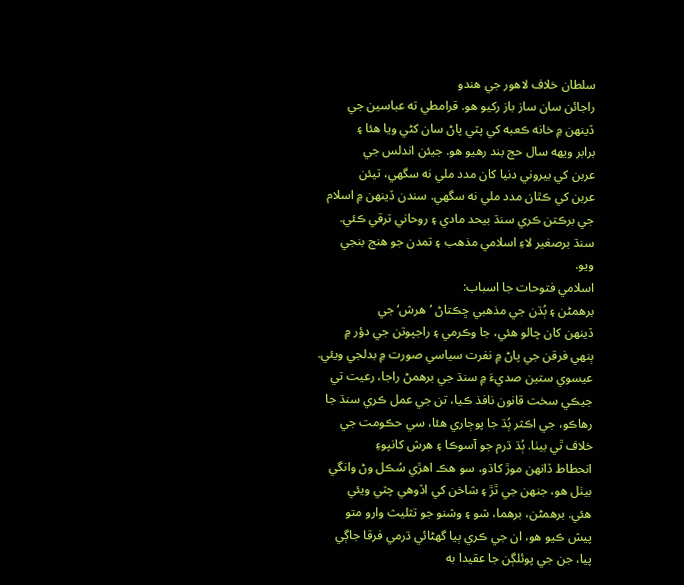سلطان خلاف لاهور جي هندو
راجائن سان ساز باز رکيو هو. قرامطي ته عباسين جي
ڏينھن ۾ خانه ڪعبه کي پٽي پاڻ سان کڻي ويا هئا ۽
برابر ويھه سال حج بند رهيو هو. جيئن اندلس جي
عربن کي بيروني دنيا کان مدد ملي نه سگهي، تيئن
عربن کي ڪٿان مدد ملي نه سگهي. سندن ڏينھن ۾ اسلام
جي برڪتن ڪري سنڌ بيحد مادي ۽ روحاني ترقي ڪئي.
سنڌ برصغير لاءِ اسلامي مذهب ۽ تمدن جو هنج بنجي
ويو.
اسلامي فتوحات جا اسباب:
برهمڻن ۽ ٻُڌن جي مذهبي ڇڪتاڻ ’هرش‘ جي
ڏينھن کان چالو هئي، جا وڪرمي ۽ راجپوتن جي دؤر ۾
ٻنهي فرقن جي پاڻ ۾ نفرت سياسي صورت ۾ بدلجي ويئي.
عيسوي ستين صديءَ ۾ سنڌ جي برهمڻ راجا، رعيت تي
جيڪي سخت قانون نافذ ڪيا، تن جي عمل ڪري سنڌ جا
رهاڪو، جي اڪثر ٻُڌ جا پوڄاري هئا، سي حڪومت جي
خلاف ٿي بيٺا. ٻُڌ ڌرم جو آسوڪا ۽ هرش کانپوءِ
انحطاط ڏانھن موڙ کاڌو، سو هڪ اهڙي سُڪل وڻ وانگي
بيٺل هو، جنھن جي ٿڙ ۽ شاخن کي اڏوهي چٽي ويئي
هئي. برهمڻن، برهما، شو ۽ وشنو جو تثليث وارو متو
پيش ڪيو هو، ان جي ڪري ٻيا گهڻائي ڌرمي فرقا جاڳي
پيا، جن جي پوئلڳن جا عقيدا به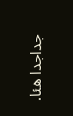جداجدا هئا.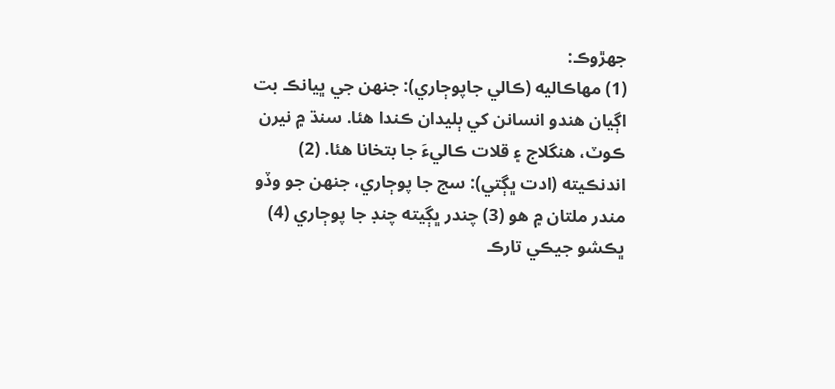جهڙوڪ:
(1) مھاڪاليه (ڪالي جاپوڄاري): جنھن جي ڀيانڪ بت
اڳيان هندو انسانن کي ٻليدان ڪندا هئا. سنڌ ۾ نيرن
ڪوٽ، هنگلاج ۽ قلات ڪاليءَ جا بتخانا هئا. (2)
اندنڪيته (ادت ڀڳتي): سج جا پوڄاري، جنھن جو وڏو
مندر ملتان ۾ هو (3) چندر ڀڳيته چنڊ جا پوڄاري (4)
ڀڪشو جيڪي تارڪ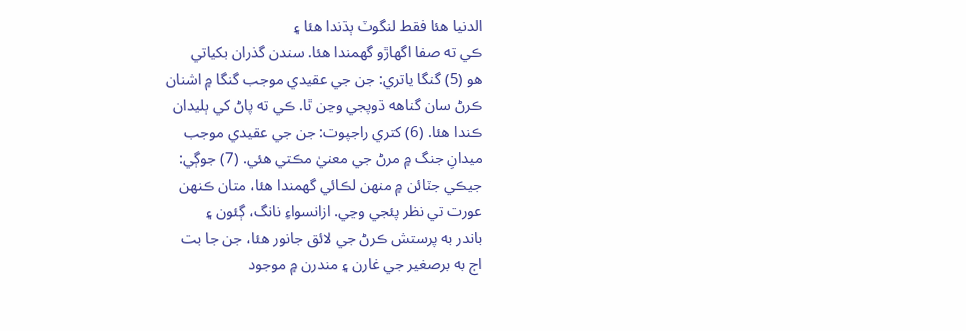الدنيا هئا فقط لنگوٽ ٻڌندا هئا ۽
ڪي ته صفا اگهاڙو گهمندا هئا. سندن گذران بکياتي
هو (5) گنگا ياتري: جن جي عقيدي موجب گنگا ۾ اشنان
ڪرڻ سان گناهه ڌوپجي وڃن ٿا. ڪي ته پاڻ کي ٻليدان
ڪندا هئا. (6) کتري راجپوت: جن جي عقيدي موجب
ميدانِ جنگ ۾ مرڻ جي معنيٰ مڪتي هئي. (7) جوڳي:
جيڪي جٽائن ۾ منھن لڪائي گهمندا هئا، متان ڪنھن
عورت تي نظر پئجي وڃي. ازانسواءِ نانگ، ڳئون ۽
باندر به پرستش ڪرڻ جي لائق جانور هئا، جن جا بت
اڄ به برصغير جي غارن ۽ مندرن ۾ موجود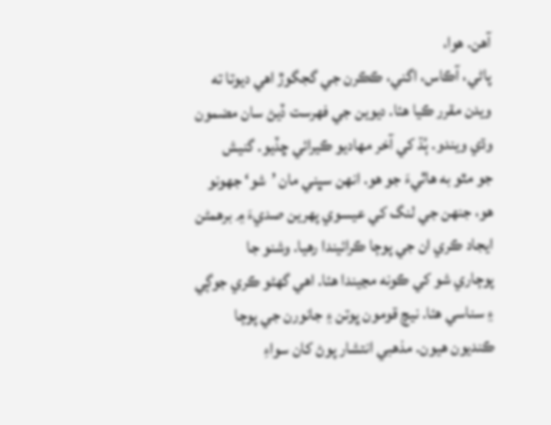آهن. هوا،
پاڻي، آڪاس، اگني، ڪڪرن جي گجگوڙ اهي ديوتا ته
ويدن مقرر ڪيا هئا. ديوين جي فهرست ڏيڻ سان مضمون
وڌي ويندو. ٻُڌ کي آخر مھاديو ڪيرائي ڇڏيو. گنيش
جو مٿو به هاٿيءَ جو هو. انھن سڀني مان ’شو‘ جهونو
هو، جنھن جي لنگ کي عيسوي پھرين صديءَ ۾ برهمڻن
ايجاد ڪري ان جي پوڄا ڪرائيندا رهيا. وشنو جا
پوڄاري شو کي ڪونه مڃيندا هئا. اهي گهڻو ڪري جوڳي
۽ سناسي هئا. نيچ قومون ڀوتن ۽ جانورن جي پوڄا
ڪنديون هيون. مذهبي انتشار پوڻ کان سواءِ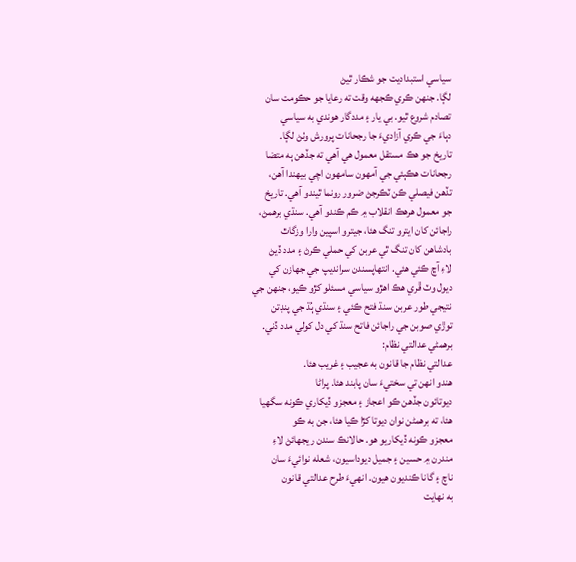سياسي استبداديت جو شڪار ٿيڻ
لڳا. جنھن ڪري ڪجهه وقت ته رعايا جو حڪومت سان
تصادم شروع ٿيو. بي يار ۽ مددگار هوندي به سياسي
دٻاءَ جي ڪري آزاديءَ جا رجحانات پرورش وٺڻ لڳا.
تاريخ جو هڪ مستقل معمول هي آهي ته جڏهن ٻه متضا
رجحانات هڪٻئي جي آمهون سامهون اچي بيهندا آهن،
تڏهن فيصلي ڪن ٽڪرجڻ ضرور رونما ٿيندو آهي. تاريخ
جو معمول هرهڪ انقلاب ۾ ڪم ڪندو آهي. سنڌي برهمڻ،
راجائن کان ايترو تنگ هئا، جيترو اسپين وارا وزگاٿ
بادشاهن کان تنگ ٿي عربن کي حملي ڪرڻ ۽ مدد ڏيڻ
لاءِ آڇ ڪئي هئي. انتهاپسندن سرانديپ جي جھازن کي
ديول وٽ ڦري هڪ اهڙو سياسي مسئلو کڙو ڪيو، جنھن جي
نتيجي طور عربن سنڌ فتح ڪئي ۽ سنڌي ٻُڌ جي پنڊتن
توڙي صوبن جي راجائن فاتح سنڌ کي دل کولي مدد ڏني.
برهمڻي عدالتي نظام:
عدالتي نظام جا قانون به عجيب ۽ غريب هئا.
هندو انھن تي سختيءَ سان پابند هئا. پراڻا
ديوتائون جڏهن ڪو اعجاز ۽ معجزو ڏيکاري ڪونه سگهيا
هئا، ته برهمڻن نوان ديوتا کڙا ڪيا هئا، جن به ڪو
معجزو ڪونه ڏيکاريو هو. حالانڪ سندن ريجھائڻ لاءِ
مندرن ۾ حسين ۽ جميل ديوداسيون، شعله نوائيءَ سان
ناچ ۽ گانا ڪنديون هيون. انھيءَ طرح عدالتي قانون
به نھايت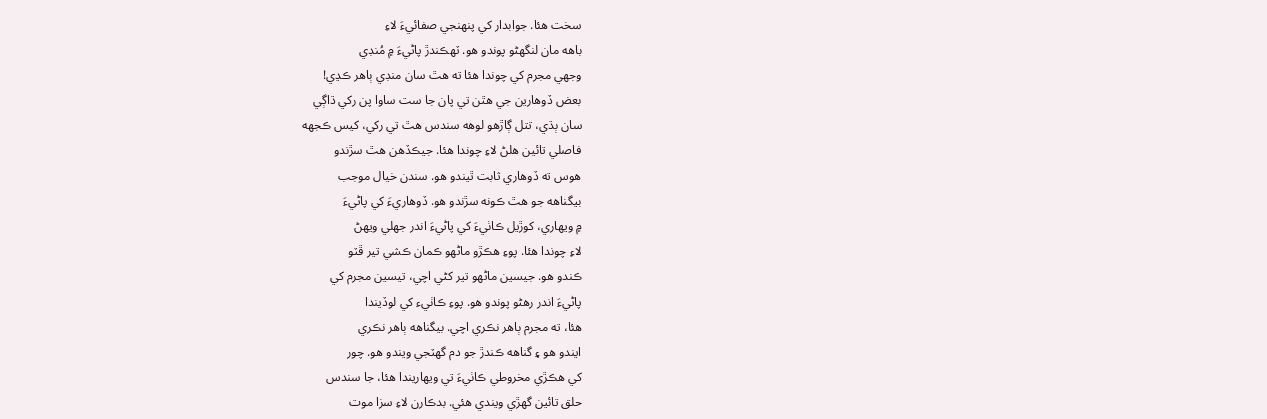سخت هئا. جوابدار کي پنھنجي صفائيءَ لاءِ
باهه مان لنگهڻو پوندو هو. ٽهڪندڙ پاڻيءَ ۾ مُنڊي
وجهي مجرم کي چوندا هئا ته هٿ سان منڊي ٻاهر ڪڍي!
بعض ڏوهارين جي هٿن تي پان جا ست ساوا پن رکي ڌاڳي
سان ٻڌي، تتل ڳاڙهو لوهه سندس هٿ تي رکي، کيس ڪجهه
فاصلي تائين هلڻ لاءِ چوندا هئا. جيڪڏهن هٿ سڙندو
هوس ته ڏوهاري ثابت ٿيندو هو. سندن خيال موجب
بيگناهه جو هٿ ڪونه سڙندو هو. ڏوهاريءَ کي پاڻيءَ
۾ ويهاري، کوڙيل ڪاٺيءَ کي پاڻيءَ اندر جهلي ويهڻ
لاءِ چوندا هئا. پوءِ هڪڙو ماڻھو ڪمان ڪشي تير ڦٽو
ڪندو هو. جيسين ماڻھو تير کڻي اچي، تيسين مجرم کي
پاڻيءَ اندر رهڻو پوندو هو. پوءِ ڪاٺيء کي لوڏيندا
هئا، ته مجرم ٻاهر نڪري اچي. بيگناهه ٻاهر نڪري
ايندو هو ۽ گناهه ڪندڙ جو دم گهٽجي ويندو هو. چور
کي هڪڙي مخروطي ڪاٺيءَ تي ويهاريندا هئا، جا سندس
حلق تائين گهڙي ويندي هئي. بدڪارن لاءِ سزا موت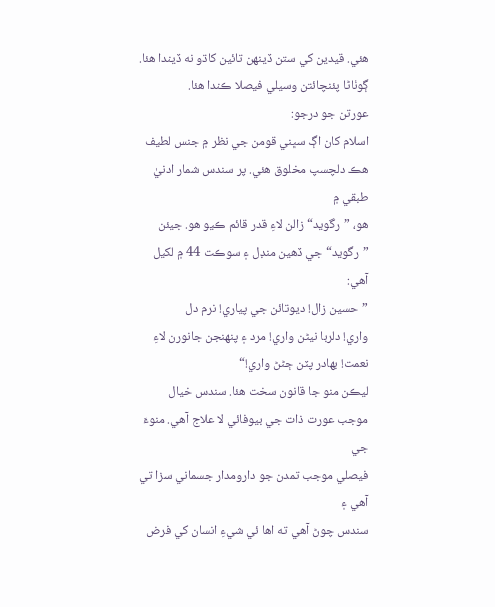هئي. قيدين کي ستن ڏينھن تائين کاڌو نه ڏيندا هئا.
ڳوٺاڻا پئنچائتن وسيلي فيصلا ڪندا هئا.
عورتن جو درجو:
اسلام کان اڳ سڀني قومن جي نظر ۾ جنس لطيف
هڪ دلچسپ مخلوق هئي. پر سندس شمار ادنيٰ طبقي ۾
هو، ”رگويد“ زالن لاءِ قدر قائم ڪيو هو. جيئن
”رگويد“ جي ڏهين منڊل ۽ سوڪت 44 ۾ لکيل آهي:
”حسين زال! ديوتائن جي پياري! نرم دل
واري! دلربا نيڻن واري! مرد ۽ پنھنجن جانورن لاءِ
نعمت! بھادر پٽن ڄڻڻ واري!“
ليڪن منو جا قانون سخت هئا. سندس خيال
موجب عورت ذات جي بيوفائي لا علاج آهي. منوءَ جي
فيصلي موجب تمدن جو دارومدار جسماني سزا تي آهي ۽
سندس چوڻ آهي ته اها ئي شيءِ انسان کي فرض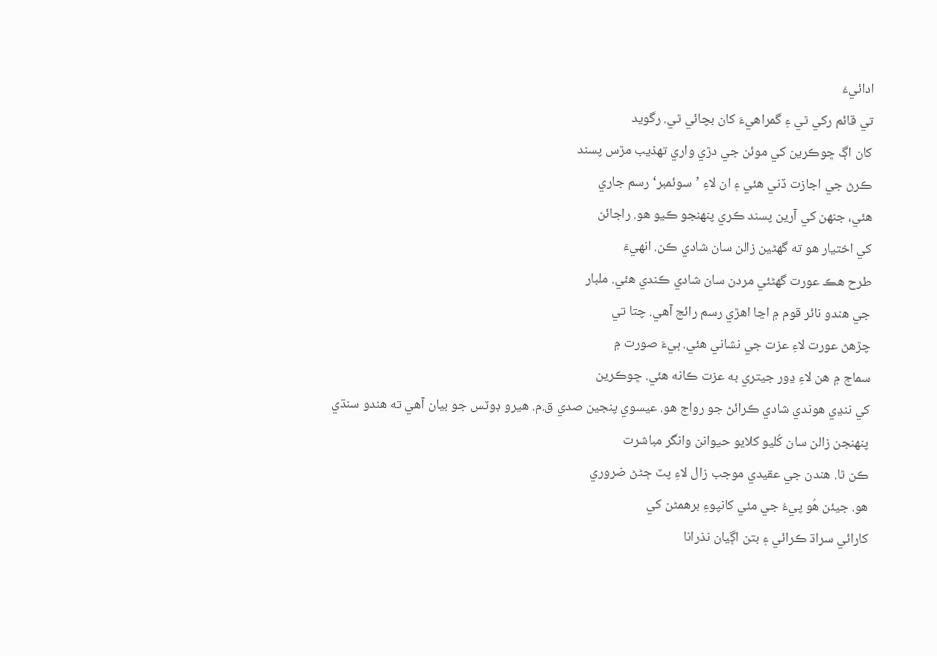ادائيءَ
تي قائم رکي ٿي ۽ گمراهيءَ کان بچائي ٿي. رگويد
کان اڳ ڇوڪرين کي موئن جي دڙي واري تھذيب مڙس پسند
ڪرڻ جي اجازت ڏني هئي ۽ ان لاءِ ’سوئمبر‘ رسم جاري
هئي، جنھن کي آرين پسند ڪري پنھنجو ڪيو هو. راجائن
کي اختيار هو ته گهڻين زالن سان شادي ڪن. انھيءَ
طرح هڪ عورت گهڻئي مردن سان شادي ڪندي هئي. ملبار
جي هندو نائر قوم ۾ اڃا اهڙي رسم رائج آهي. چتا تي
چڙهڻ عورت لاءِ عزت جي نشاني هئي. ٻيءَ صورت ۾
سماج ۾ هن لاءِ ڍور جيتري به عزت ڪانه هئي. ڇوڪرين
کي ننڍي هوندي شادي ڪرائڻ جو رواج هو. عيسوي پنجين صدي ق.م. هيرو ڊوٽس جو بيان آهي ته هندو سنڌي
پنھنجن زالن سان کُليو کلايو حيوانن وانگر مباشرت
ڪن ٿا. هندن جي عقيدي موجب زال لاءِ پٽ ڄڻڻ ضروري
هو. جيئن هُو پيءُ جي مئي کانپوءِ برهمڻن کي
کارائي سراڌ ڪرائي ۽ بتن اڳيان نذرانا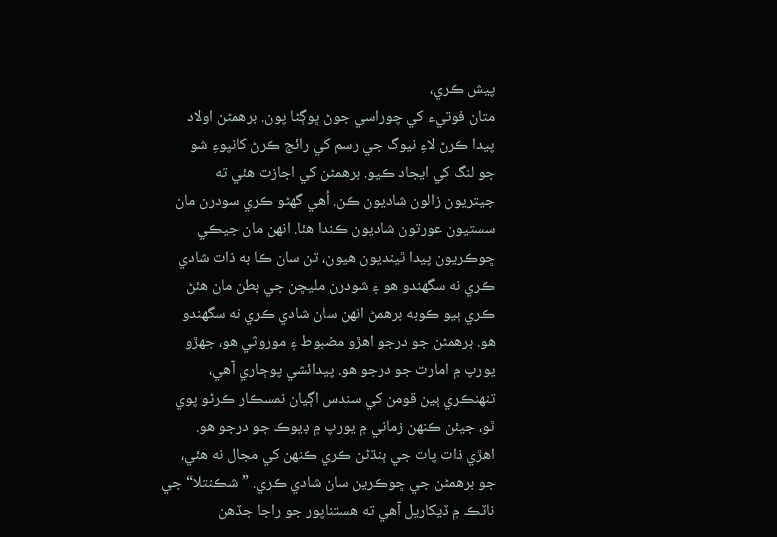پيش ڪري،
متان فوتيء کي چوراسي جوڻ ڀوڳڻا پون. برهمڻن اولاد
پيدا ڪرڻ لاءِ نيوگ جي رسم کي رائج ڪرڻ کانپوءِ شو
جو لنگ کي ايجاد ڪيو. برهمڻن کي اجازت هئي ته
جيتريون زالون شاديون ڪن. اُهي گهڻو ڪري سودرن مان
سستيون عورتون شاديون ڪندا هئا. انھن مان جيڪي
ڇوڪريون پيدا ٿينديون هيون، تن سان ڪا به ذات شادي
ڪري نه سگهندو هو ۽ شودرن مليڇن جي بطن مان هئڻ
ڪري ٻيو ڪوبه برهمڻ انھن سان شادي ڪري نه سگهندو
هو. برهمڻن جو درجو اهڙو مضبوط ۽ موروثي هو، جهڙو
يورپ ۾ امارت جو درجو هو. پيدائشي پوڄاري آهي،
تنھنڪري ٻين قومن کي سندس اڳيان نمسڪار ڪرڻو پوي
ٿو، جيئن ڪنھن زماني ۾ يورپ ۾ ڊيوڪ جو درجو هو.
اهڙي ذات پات جي ٻنڌڻن ڪري ڪنھن کي مجال نه هئي،
جو برهمڻن جي ڇوڪرين سان شادي ڪري. ”شڪنتلا“ جي
ناٽڪ ۾ ڏيکاريل آهي ته هستناپور جو راجا جڏهن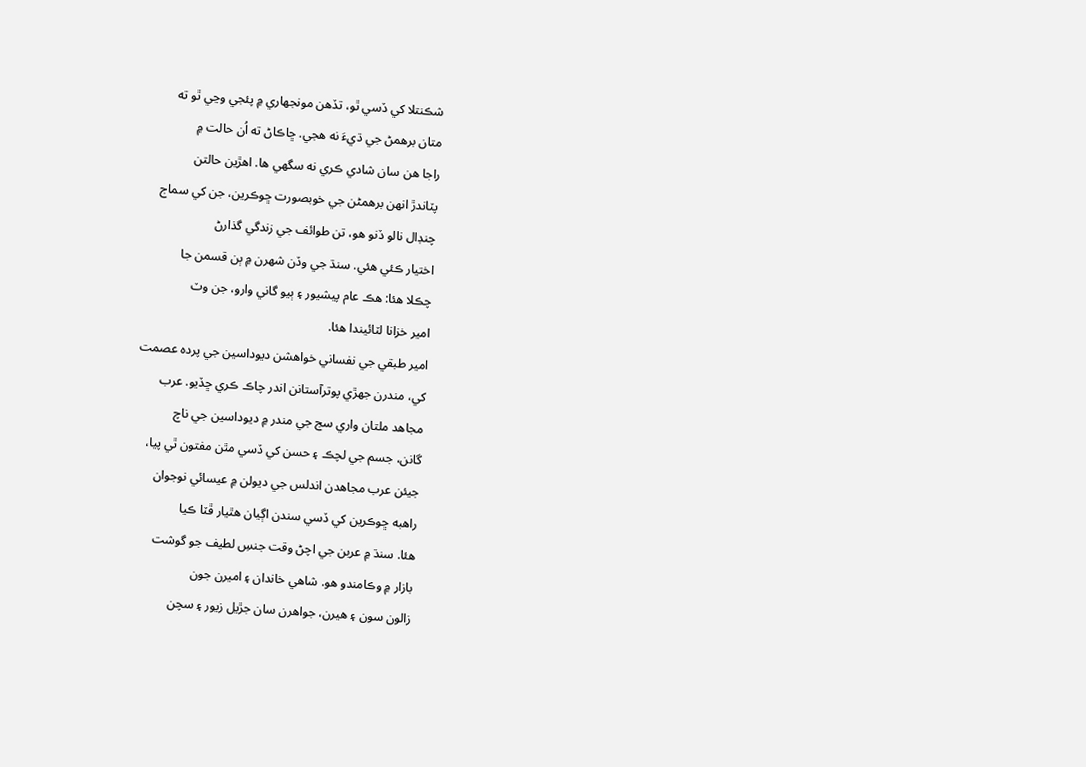شڪنتلا کي ڏسي ٿو، تڏهن مونجھاري ۾ پئجي وڃي ٿو ته
متان برهمڻ جي ڌيءَ نه هجي. ڇاڪاڻ ته اُن حالت ۾
راجا هن سان شادي ڪري نه سگهي ها. اهڙين حالتن
پٽاندڙ انھن برهمڻن جي خوبصورت ڇوڪرين، جن کي سماج
چنڊال نالو ڏنو هو، تن طوائف جي زندگي گذارڻ
اختيار ڪئي هئي. سنڌ جي وڏن شھرن ۾ ٻن قسمن جا
چڪلا هئا: هڪ عام پيشيور ۽ ٻيو گاني وارو، جن وٽ
امير خزانا لٽائيندا هئا.
امير طبقي جي نفساني خواهشن ديوداسين جي پرده عصمت
کي، مندرن جهڙي پوترآستانن اندر چاڪ ڪري ڇڏيو. عرب
مجاهد ملتان واري سج جي مندر ۾ ديوداسين جي ناچ
گانن، جسم جي لچڪ ۽ حسن کي ڏسي مٿن مفتون ٿي پيا،
جيئن عرب مجاهدن اندلس جي ديولن ۾ عيسائي نوجوان
راهبه ڇوڪرين کي ڏسي سندن اڳيان هٿيار ڦٽا ڪيا
هئا. سنڌ ۾ عربن جي اچڻ وقت جنسِ لطيف جو گوشت
بازار ۾ وڪامندو هو. شاهي خاندان ۽ اميرن جون
زالون سون ۽ هيرن، جواهرن سان جڙيل زيور ۽ سچن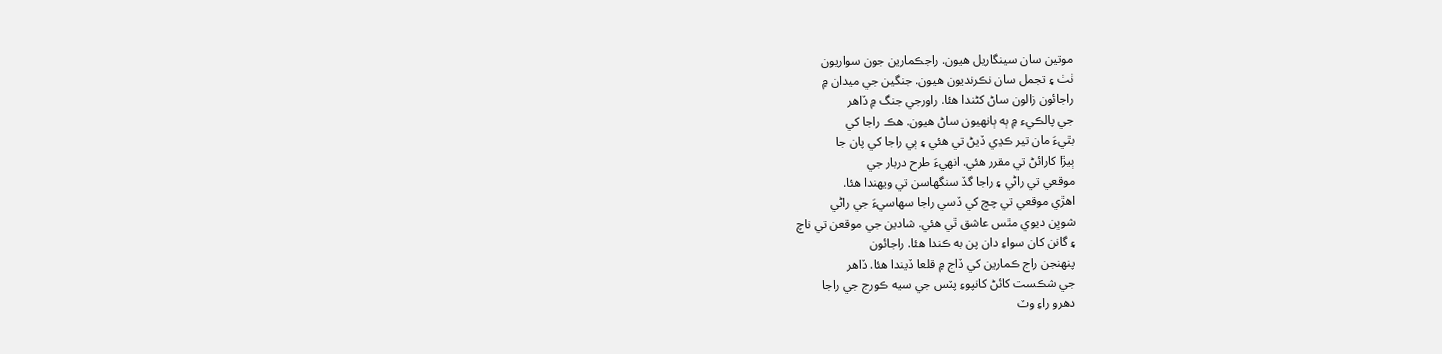موتين سان سينگاريل هيون. راجڪمارين جون سواريون
ٺٺ ۽ تجمل سان نڪرنديون هيون. جنگين جي ميدان ۾
راجائون زالون ساڻ کڻندا هئا. راورجي جنگ ۾ ڏاهر
جي پالڪيء ۾ ٻه ٻانھيون ساڻ هيون. هڪ راجا کي
بٿيءَ مان تير ڪڍي ڏيڻ تي هئي ۽ ٻي راجا کي پان جا
ٻيڙا کارائڻ تي مقرر هئي. انھيءَ طرح دربار جي
موقعي تي راڻي ۽ راجا گڏ سنگهاسن تي ويھندا هئا.
اهڙي موقعي تي چچ کي ڏسي راجا سهاسيءَ جي راڻي
شوڀن ديوي مٿس عاشق ٿي هئي. شادين جي موقعن تي ناچ
۽ گانن کان سواءِ دان پن به ڪندا هئا. راجائون
پنھنجن راج ڪمارين کي ڏاج ۾ قلعا ڏيندا هئا. ڏاهر
جي شڪست کائڻ کانپوءِ پٽس جي سيه ڪورج جي راجا
دهرو راءِ وٽ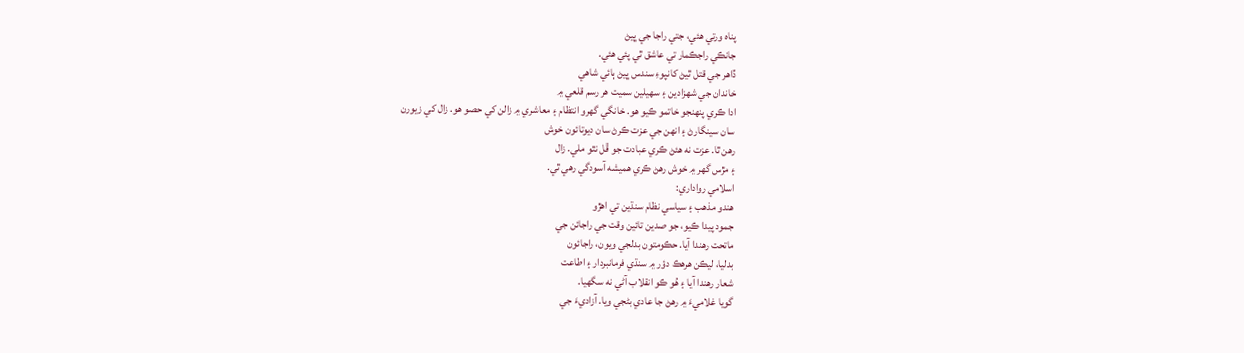پناه ورتي هئي، جتي راجا جي ڀيڻ
جانڪي راجڪمار تي عاشق ٿي پئي هئي.
ڏاهر جي قتل ٿيڻ کانپوءِ سندس ڀيڻ ٻائي شاهي
خاندان جي شھزادين ۽ سهيلين سميت هر رسم قلعي ۾
ادا ڪري پنھنجو خاتمو ڪيو هو. خانگي گهرو انتظام ۽ معاشري ۾ زالن کي حصو هو. زال کي زيورن
سان سينگارڻ ۽ انھن جي عزت ڪرڻ سان ديوتائون خوش
رهن ٿا. عزت نه هئڻ ڪري عبادت جو ڦل نٿو ملي. زال
۽ مڙس گهر ۾ خوش رهڻ ڪري هميشه آسودگي رهي ٿي.
اسلامي رواداري:
هندو مذهب ۽ سياسي نظام سنڌين تي اهڙو
جمود پيدا ڪيو، جو صدين تائين وقت جي راجائن جي
ماتحت رهندا آيا. حڪومتون بدلجي ويون، راجائون
بدليا، ليڪن هرهڪ دؤر ۾ سنڌي فرمانبردار ۽ اطاعت
شعار رهندا آيا ۽ هُو ڪو انقلاب آڻي نه سگهيا.
گويا غلاميءَ ۾ رهڻ جا عادي بڻجي ويا. آزاديءَ جي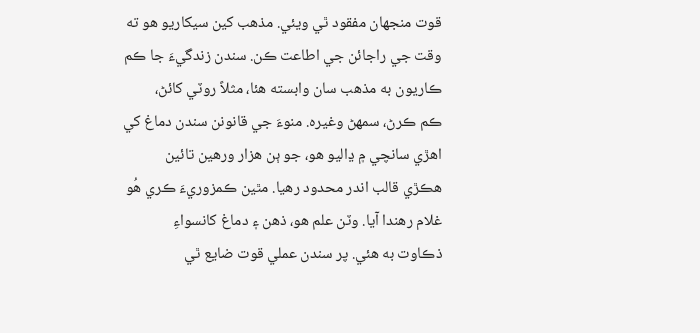قوت منجھان مفقود ٿي ويئي. مذهب کين سيکاريو هو ته
وقت جي راجائن جي اطاعت ڪن. سندن زندگيءَ جا ڪم
ڪاريون به مذهب سان وابسته هئا، مثلاً روٽي کائڻ،
ڪم ڪرڻ، سمهڻ وغيره. منوءَ جي قانونن سندن دماغ کي
اهڙي سانچي ۾ ڍاليو هو، جو ٻن هزار ورهين تائين
هڪڙي قالب اندر محدود رهيا. مٿين ڪمزوريءَ ڪري هُو
غلام رهندا آيا. وٽن علم هو، ذهن ۽ دماغ کانسواءِ
ذڪاوت به هئي. پر سندن عملي قوت ضايع ٿي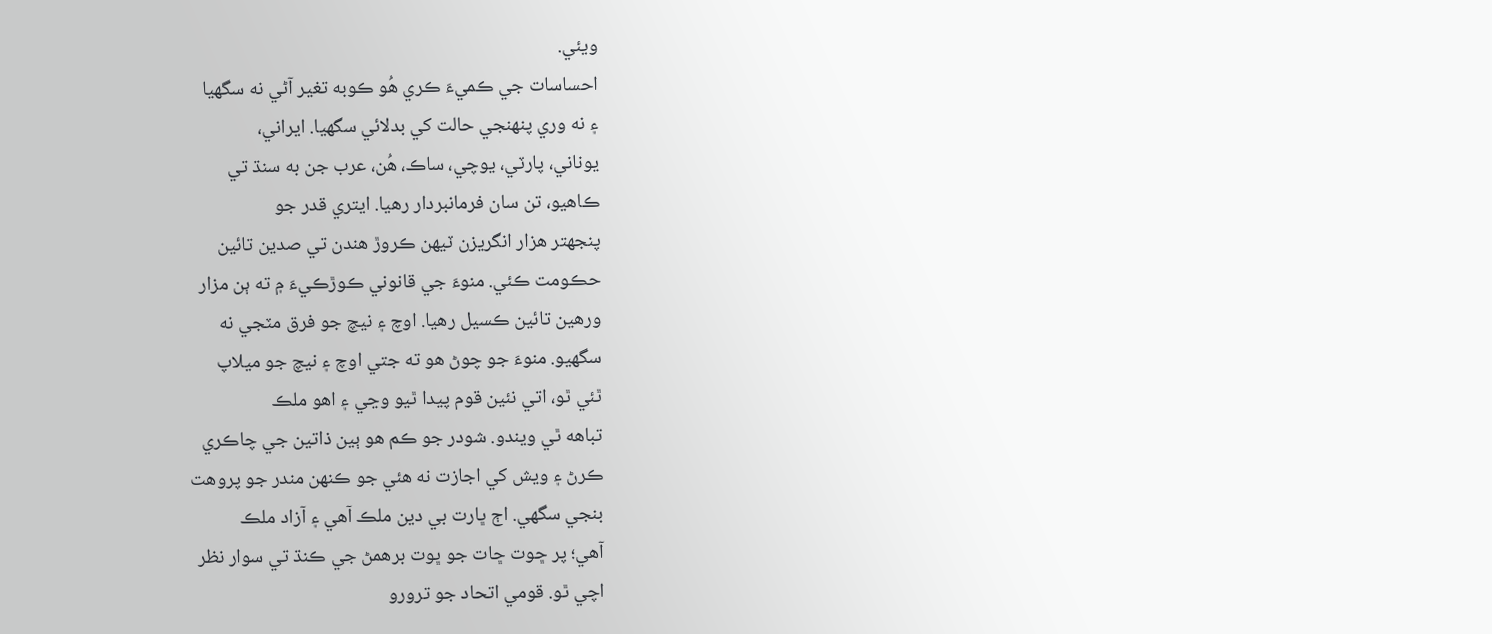ويئي.
احساسات جي ڪميءَ ڪري هُو ڪوبه تغير آڻي نه سگهيا
۽ نه وري پنھنجي حالت کي بدلائي سگهيا. ايراني،
يوناني، پارٽي، يوچي، ساڪ، هُن، عرب جن به سنڌ تي
ڪاهيو، تن سان فرمانبردار رهيا. ايتري قدر جو
پنجهتر هزار انگريزن ٽيهن ڪروڙ هندن تي صدين تائين
حڪومت ڪئي. منوءَ جي قانوني ڪوڙڪيءَ ۾ ته ٻن مزار
ورهين تائين ڪسيل رهيا. اوچ ۽ نيچ جو فرق مٽجي نه
سگهيو. منوءَ جو چوڻ هو ته جتي اوچ ۽ نيچ جو ميلاپ
ٿئي ٿو، اتي نئين قوم پيدا ٿيو وڃي ۽ اهو ملڪ
تباهه ٿي ويندو. شودر جو ڪم هو ٻين ذاتين جي چاڪري
ڪرڻ ۽ ويش کي اجازت نه هئي جو ڪنھن مندر جو پروهت
بنجي سگهي. اڄ ڀارت بي دين ملڪ آهي ۽ آزاد ملڪ
آهي؛ پر ڇوت ڇات جو ڀوت برهمڻ جي ڪنڌ تي سوار نظر
اچي ٿو. قومي اتحاد جو ترورو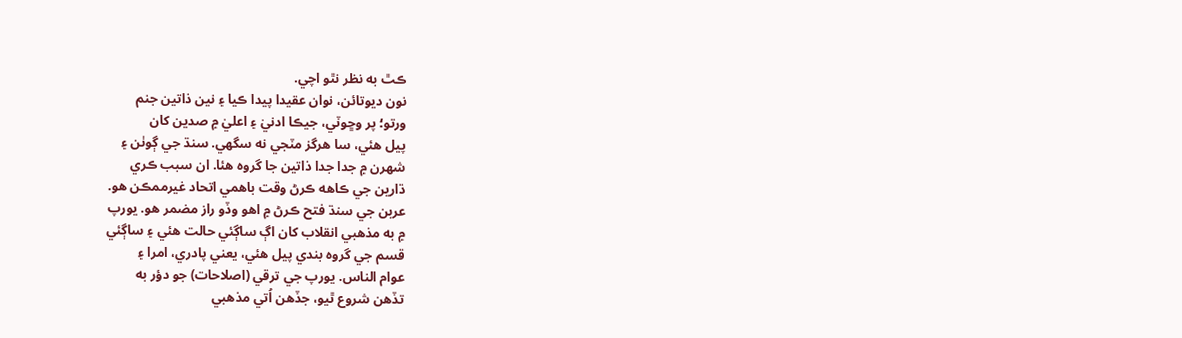ڪٿ به نظر نٿو اچي.
نون ديوتائن، نوان عقيدا پيدا ڪيا ۽ نين ذاتين جنم
ورتو؛ پر وڇوٽي، جيڪا ادنيٰ ۽ اعليٰ ۾ صدين کان
پيل هئي، سا هرگز مٽجي نه سگهي. سنڌ جي ڳوٺن ۽
شھرن ۾ جدا جدا ذاتين جا گروه هئا. ان سبب ڪري
ڌارين جي ڪاهه ڪرڻ وقت باهمي اتحاد غيرممڪن هو.
عربن جي سنڌ فتح ڪرڻ ۾ اهو وڏو راز مضمر هو. يورپ
۾ به مذهبي انقلاب کان اڳ ساڳئي حالت هئي ۽ ساڳئي
قسم جي گروه بندي پيل هئي، يعني پادري، امرا ۽
عوام الناس. يورپ جي ترقي (اصلاحات) جو دؤر به
تڏهن شروع ٿيو، جڏهن اُتي مذهبي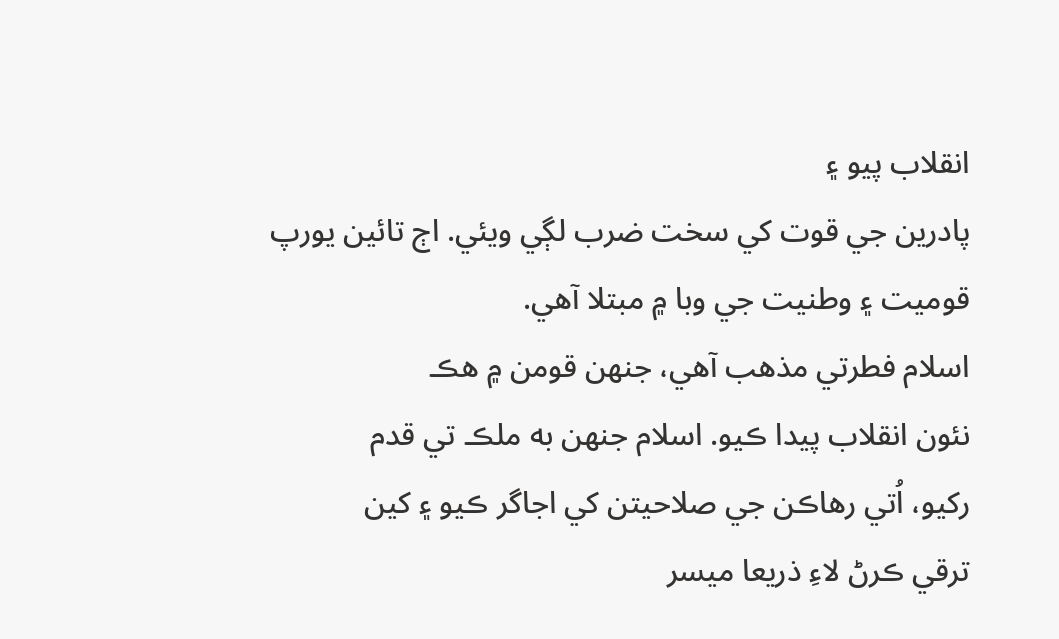انقلاب پيو ۽
پادرين جي قوت کي سخت ضرب لڳي ويئي. اڄ تائين يورپ
قوميت ۽ وطنيت جي وبا ۾ مبتلا آهي.
اسلام فطرتي مذهب آهي، جنھن قومن ۾ هڪ
نئون انقلاب پيدا ڪيو. اسلام جنھن به ملڪ تي قدم
رکيو، اُتي رهاڪن جي صلاحيتن کي اجاگر ڪيو ۽ کين
ترقي ڪرڻ لاءِ ذريعا ميسر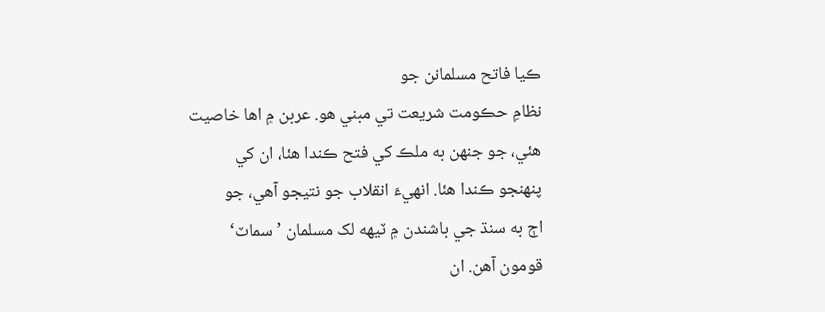ڪيا فاتح مسلمانن جو
نظامِ حڪومت شريعت تي مبني هو. عربن ۾ اها خاصيت
هئي، جو جنھن به ملڪ کي فتح ڪندا هئا، ان کي
پنھنجو ڪندا هئا. انھيءَ انقلاب جو نتيجو آهي، جو
اڄ به سنڌ جي باشندن ۾ ٽيھه لک مسلمان ’سماٽ‘
قومون آهن. ان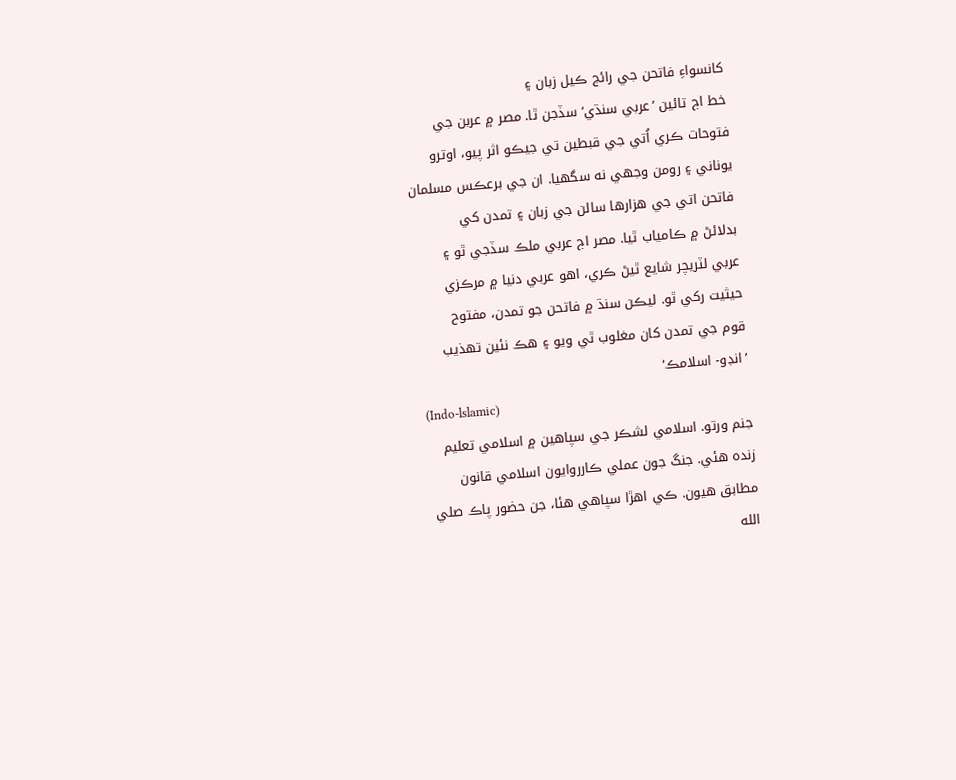کانسواءِ فاتحن جي رائج ڪيل زبان ۽
خط اڄ تائين ’عربي سنڌي‘ سڏجن ٿا. مصر ۾ عربن جي
فتوحات ڪري اُتي جي قبطين تي جيڪو اثر پيو، اوترو
يوناني ۽ رومن وجهي نه سگهيا. ان جي برعڪس مسلمان
فاتحن اتي جي هزارها سالن جي زبان ۽ تمدن کي
بدلائڻ ۾ ڪامياب ٿيا. مصر اڄ عربي ملڪ سڏجي ٿو ۽
عربي لٽريچر شايع ٿيڻ ڪري، اهو عربي دنيا ۾ مرڪزي
حيثيت رکي ٿو. ليڪن سنڌ ۾ فاتحن جو تمدن، مفتوح
قوم جي تمدن کان مغلوب ٿي ويو ۽ هڪ نئين تھذيب
’انڊو- اسلامڪ‘
(Indo-lslamic)
جنم ورتو. اسلامي لشڪر جي سپاهين ۾ اسلامي تعليم
زنده هئي. جنگ جون عملي ڪارروايون اسلامي قانون
مطابق هيون. ڪي اهڙا سپاهي هئا، جن حضور پاڪ صلي
الله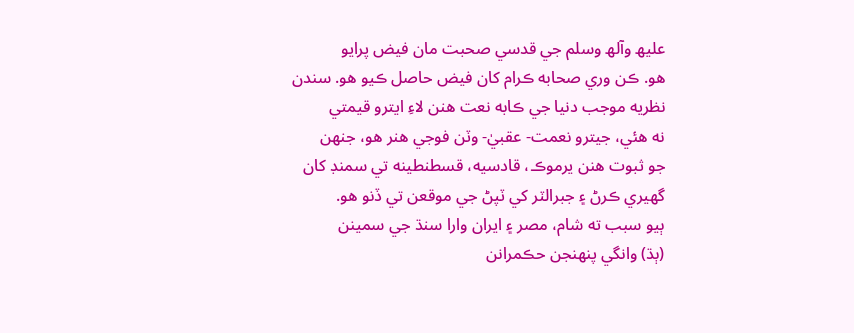عليھ وآلھ وسلم جي قدسي صحبت مان فيض پرايو
هو. ڪن وري صحابه ڪرام کان فيض حاصل ڪيو هو. سندن
نظريه موجب دنيا جي ڪابه نعت هنن لاءِ ايترو قيمتي
نه هئي، جيترو نعمت- عقبيٰ- وٽن فوجي هنر هو، جنھن
جو ثبوت هنن يرموڪ، قادسيه، قسطنطينه تي سمنڊ کان
گهيري ڪرڻ ۽ جبرالٽر کي ٽپڻ جي موقعن تي ڏنو هو.
ٻيو سبب ته شام، مصر ۽ ايران وارا سنڌ جي سمينن
(ٻڌ) وانگي پنھنجن حڪمرانن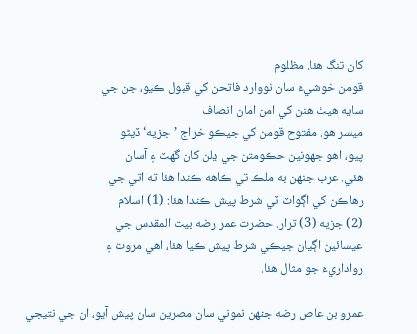کان تنگ هئا. مظلوم
قومن خوشيءَ سان نووارد فاتحن کي قبول ڪيو، جن جي
سايه هيٺ هنن کي امن امان انصاف
ميسر هو. مفتوح قومن کي جيڪو خراج ’جزيه‘ ڏيڻو
پيو، اهو جهونين حڪومتن جي ڍلن کان گهٽ ۽ آسان
هئي. عرب جنھن به ملڪ تي ڪاهه ڪندا هئا ته اتي جي
رهاڪن کي اڳواٽ ٽي شرط پيش ڪندا هئا: (1) اسلام
(2) جزيه (3) ترار. حضرت عمر رضه بيت المقدس جي
عيسائين اڳيان جيڪي شرط پيش ڪيا هئا، اهي مروت ۽
رواداريءَ جو مثال هئا.

عمرو بن عاص رضه جنھن نموني سان مصرين سان پيش آيو، ان جي نتيجي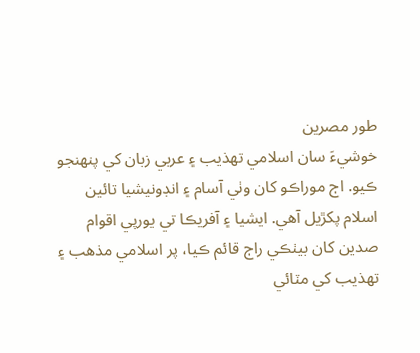طور مصرين
خوشيءَ سان اسلامي تھذيب ۽ عربي زبان کي پنھنجو
ڪيو. اڄ موراڪو کان وٺي آسام ۽ انڊونيشيا تائين
اسلام پکڙيل آهي. ايشيا ۽ آفريڪا تي يورپي اقوام
صدين کان بيٺڪي راڄ قائم ڪيا، پر اسلامي مذهب ۽
تھذيب کي مٽائي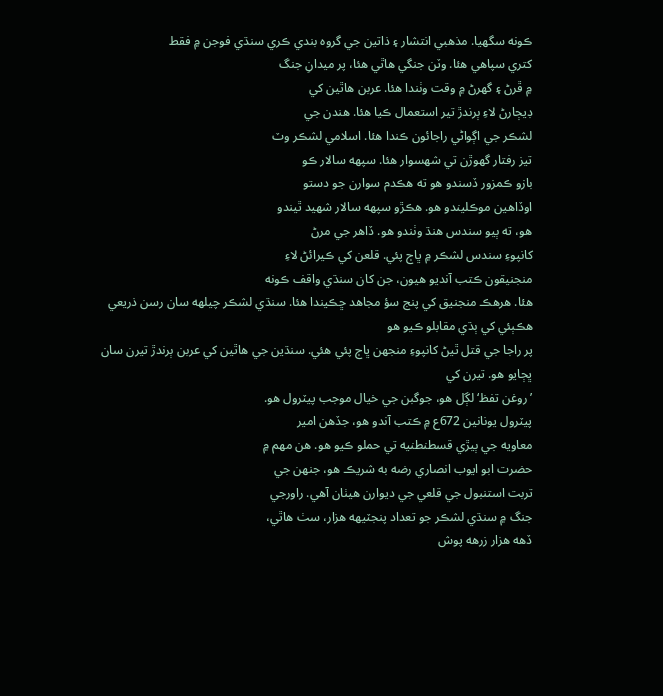ڪونه سگهيا. مذهبي انتشار ۽ ذاتين جي گروه بندي ڪري سنڌي فوجن ۾ فقط
کتري سپاهي هئا. وٽن جنگي هاٿي هئا، پر ميدانِ جنگ
۾ ڦرڻ ۽ گهرڻ ۾ وقت وٺندا هئا. عربن هاٿين کي
ڊيڄارڻ لاءِ ٻرندڙ تير استعمال ڪيا هئا. هندن جي
لشڪر جي اڳواڻي راجائون ڪندا هئا. اسلامي لشڪر وٽ
تيز رفتار گهوڙن تي شهسوار هئا. سپهه سالار ڪو
بازو ڪمزور ڏسندو هو ته هڪدم سوارن جو دستو
اوڏاهين موڪليندو هو. هڪڙو سپهه سالار شھيد ٿيندو
هو، ته ٻيو سندس هنڌ وٺندو هو. ڏاهر جي مرڻ
کانپوءِ سندس لشڪر ۾ ڀاڄ پئي. قلعن کي ڪيرائڻ لاءِ
منجنيقون ڪتب آنديو هيون، جن کان سنڌي واقف ڪونه
هئا. هرهڪ منجنيق کي پنج سؤ مجاهد ڇڪيندا هئا. سنڌي لشڪر چيلهه سان رسن ذريعي هڪٻئي کي ٻڌي مقابلو ڪيو هو
پر راجا جي قتل ٿيڻ کانپوءِ منجهن ڀاڄ پئي هئي. سنڌين جي هاٿين کي عربن ٻرندڙ تيرن سان ڀڄايو هو. تيرن کي
’روغن تفظ‘ لڳل هو، جوگبن جي خيال موجب پيٽرول هو.
پيٽرول يونانين 672ع ۾ ڪتب آندو هو، جڏهن امير
معاويه جي ٻيڙي قسطنطنيه تي حملو ڪيو هو. هن مهم ۾
حضرت ابو ايوب انصاري رضه به شريڪ هو، جنھن جي
تربت استنبول جي قلعي جي ديوارن هيٺان آهي. راورجي
جنگ ۾ سنڌي لشڪر جو تعداد پنجٽيھه هزار، سٺ هاٿي،
ڏهه هزار زرهه پوش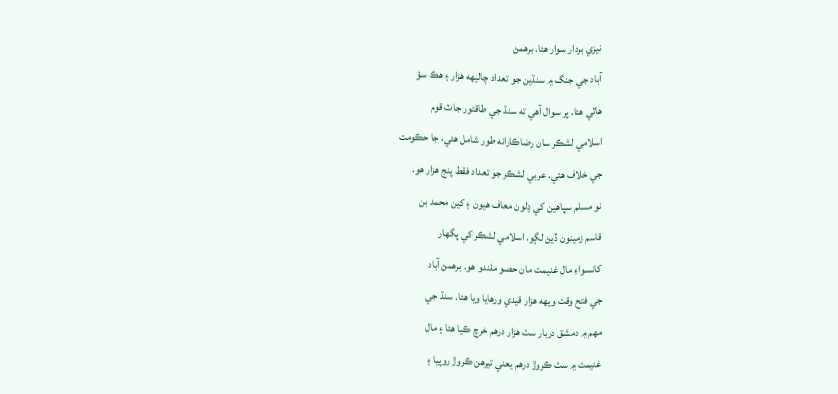نيزي بردار سوار هئا. برهمڻ
آباد جي جنگ ۾ سنڌين جو تعداد چاليھه هزار ۽ هڪ سؤ
هاٿي هئا. پر سوال آهي ته سنڌ جي طاقتور جاٽ قوم
اسلامي لشڪر سان رضاڪارانه طور شامل هئي، جا حڪومت
جي خلاف هئي. عربي لشڪر جو تعداد فقط پنج هزار هو.
نو مسلم سپاهين کي ڍلون معاف هيون ۽ کين محمد بن
قاسم زمينون ڏيڻ لڳو. اسلامي لشڪر کي پگهار
کانسواءِ مال غنيمت مان حصو ملندو هو. برهمڻ آباد
جي فتح وقت ويھه هزار قيدي ورهايا ويا هئا. سنڌ جي
مهم ۾ دمشق دربار سٺ هزار درهم خرچ ڪيا هئا ۽ مال
غنيمت ۾ سٺ ڪروڙ درهم يعني تيرهن ڪروڙ روپيا ۽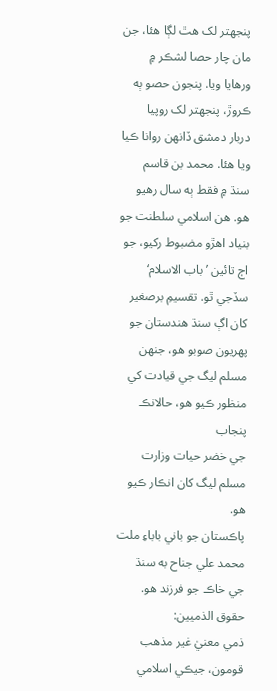پنجهتر لک هٿ لڳا هئا، جن مان چار حصا لشڪر ۾
ورهايا ويا. پنجون حصو ٻه ڪروڙ، پنجهتر لک روپيا
دربار دمشق ڏانھن روانا ڪيا ويا هئا. محمد بن قاسم
سنڌ ۾ فقط ٻه سال رهيو هو. هن اسلامي سلطنت جو
بنياد اهڙو مضبوط رکيو، جو اڄ تائين ’باب الاسلام‘
سڏجي ٿو. تقسيمِ برصغير کان اڳ سنڌ هندستان جو پھريون صوبو هو، جنھن
مسلم ليگ جي قيادت کي منظور ڪيو هو، حالانڪ پنجاب
جي خضر حيات وزارت مسلم ليگ کان انڪار ڪيو هو.
پاڪستان جو باني باباءِ ملت محمد علي جناح به سنڌ
جي خاڪ جو فرزند هو.
حقوق الذميين:
ذمي معنيٰ غير مذهب قومون، جيڪي اسلامي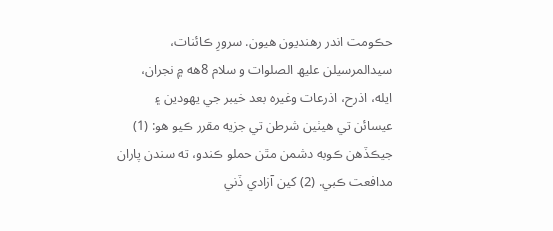حڪومت اندر رهنديون هيون. سرورِ ڪائنات،
سيدالمرسيلن عليھ الصلوات و سلام 8هه ۾ نجران،
ايله، اذرح، اذرعات وغيره بعد خيبر جي يهودين ۽
عيسائن تي هيٺين شرطن تي جزيه مقرر ڪيو هو: (1)
جيڪڏهن ڪوبه دشمن مٿن حملو ڪندو، ته سندن پاران
مدافعت ڪبي. (2) کين آزادي ڏني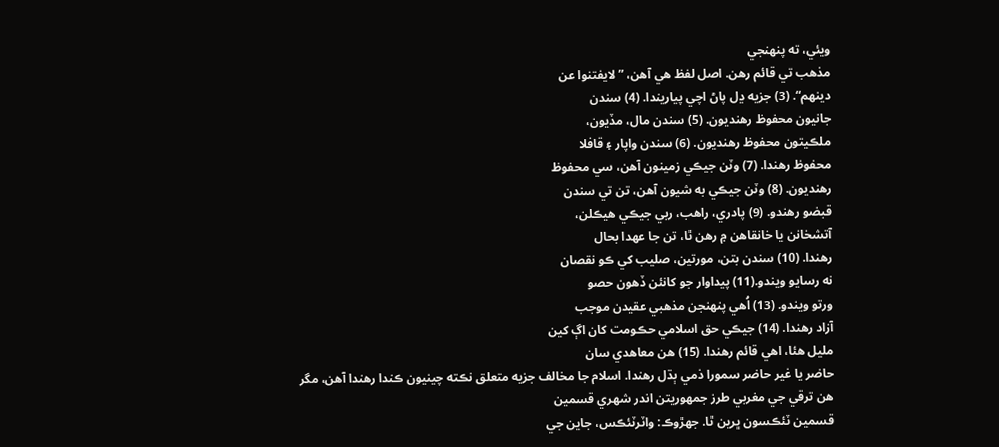ويئي، ته پنھنجي
مذهب تي قائم رهن. اصل لفظ هي آهن، ”لايفتنوا عن
دينهم“. (3) جزيه ڍل پاڻ اچي پياريندا. (4) سندن
جانيون محفوظ رهنديون. (5) سندن مال، مڏيون،
ملڪيتون محفوظ رهنديون. (6) سندن واپار ۽ قافلا
محفوظ رهندا. (7) وٽن جيڪي زمينون آهن، سي محفوظ
رهنديون. (8) وٽن جيڪي به شيون آهن، تن تي سندن
قبضو رهندو. (9) پادري، راهب، ربي جيڪي هيڪلن،
آتشخانن يا خانقاهن ۾ رهن ٿا، تن جا عھدا بحال
رهندا. (10) سندن بتن، مورتين، صليب کي ڪو نقصان
نه رسايو ويندو.(11) پيداوار جو کانئن ڏهون حصو
ورتو ويندو. (13) اُهي پنھنجن مذهبي عقيدن موجب
آزاد رهندا. (14) جيڪي حق اسلامي حڪومت کان اڳ کين
مليل هئا، اهي قائم رهندا. (15) هن معاهدي سان
حاضر يا غير حاضر سمورا ذمي ٻڌل رهندا. اسلام جا مخالف جزيه متعلق نڪته چينيون ڪندا رهندا آهن، مگر
هن ترقي جي مغربي طرز جمهوريتن اندر شھري قسمين
قسمين ٽئڪسون ڀرين ٿا. جهڙوڪ: واٽرٽئڪس، جاين جي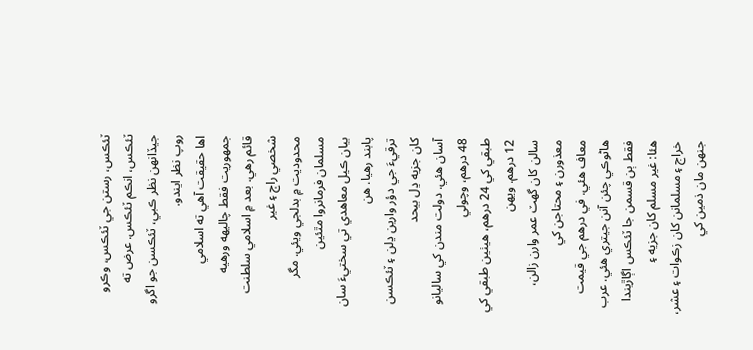ٽئڪس، رستن جي ٽئڪس، وڪرو ٽئڪس، انڪم ٽئڪس. عرض ته
جيڏانھن نظر ڪبي، ٽئڪسن جو اگرو روپ نظر ايندو.
اها حقيقت آهي ته اسلامي جمهوريت فقط چاليھه ورهيه
قائم رهي. بعد ۾ اسلامي سلطنت شخصي راڄ ۽ غير
محدوديت ۾ بدلجي ويئي. مگر مسلمان فرمانروا مٿئين
بيان ڪيل معاهدي تي سختيءَ سان پابند رهيا. هن
ترقيءَ جي دؤر وارين ڍلن ۽ ٽئڪسن کان جزيه ڍل بيحد
آسان هئي. دولت مندن کي ساليانو 48 درهم، وچولي
طبقي کي 24 درهم، هيٺين طبقي کي 12 درهم. ويھن
سالن کان گهٽ عمر وارن زالن، معذورن ۽ محتاجن کي
معاف هئي. في درهم جي قيمت هاڻوڪي چئن آنن جيتري هئي. عرب فقط ٻن قسمن جا ٽئڪس اڳاڙيندا هئا: غير مسلم کان جزيه ۽
خراج ۽ مسلمانن کان زڪوات ۽ عشر، جنھن مان ذمين کي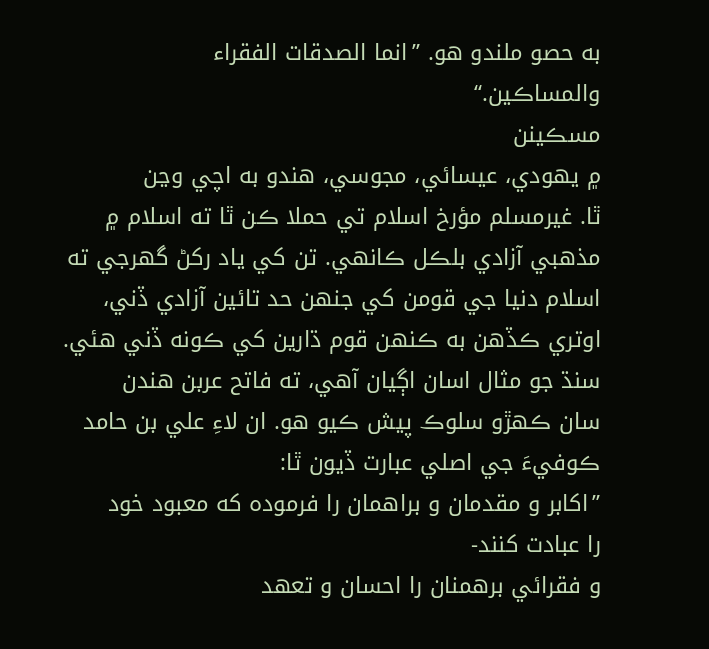به حصو ملندو هو. ”انما الصدقات الفقراء
والمساڪين.“
مسڪينن
۾ يهودي، عيسائي، مجوسي، هندو به اچي وڃن
ٿا. غيرمسلم مؤرخ اسلام تي حملا ڪن ٿا ته اسلام ۾
مذهبي آزادي بلڪل ڪانھي. تن کي ياد رکڻ گهرجي ته
اسلام دنيا جي قومن کي جنھن حد تائين آزادي ڏني،
اوتري ڪڏهن به ڪنھن قوم ڌارين کي ڪونه ڏني هئي.
سنڌ جو مثال اسان اڳيان آهي، ته فاتح عربن هندن
سان ڪھڙو سلوڪ پيش ڪيو هو. ان لاءِ علي بن حامد
ڪوفيءَ جي اصلي عبارت ڏيون ٿا:
”اکابر و مقدمان و براهمان را فرموده که معبود خود
را عبادت کنند-
و فقرائي برهمنان را احسان و تعهد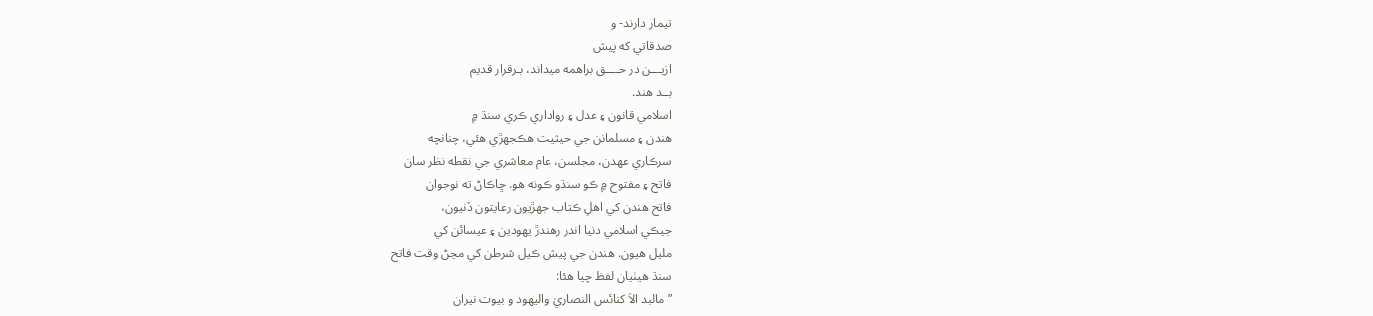تيمار دارند- و
صدقاتي که پيش
ازيـــن در حــــق براهمه ميداند، بـرقرار قديم
بــد هند.
اسلامي قانون ۽ عدل ۽ رواداري ڪري سنڌ ۾
هندن ۽ مسلمانن جي حيثيت هڪجهڙي هئي، چنانچه
سرڪاري عھدن، مجلسن، عام معاشري جي نقطه نظر سان
فاتح ۽ مفتوح ۾ ڪو سنڌو ڪونه هو. ڇاڪاڻ ته نوجوان
فاتح هندن کي اهلِ ڪتاب جهڙيون رعايتون ڏنيون،
جيڪي اسلامي دنيا اندر رهندڙ يهودين ۽ عيسائن کي
مليل هيون. هندن جي پيش ڪيل شرطن کي مڃڻ وقت فاتح
سنڌ هيٺيان لفظ چيا هئا:
”مالبد الاَ کنائس النصاريٰ واليهود و بيوت نيران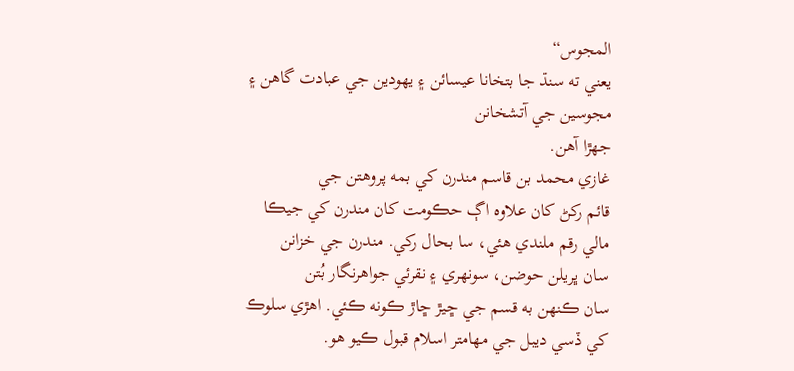المجوس“
يعني ته سنڌ جا بتخانا عيسائن ۽ يهودين جي عبادت گاهن ۽ مجوسين جي آتشخانن
جهڙا آهن.
غازي محمد بن قاسم مندرن کي بمه پروهتن جي
قائم رکڻ کان علاوه اڳ حڪومت کان مندرن کي جيڪا
مالي رقم ملندي هئي، سا بحال رکي. مندرن جي خزانن
سان ڀريلن حوضن، سونهري ۽ نقرئي جواهرنگار بُتن
سان ڪنھن به قسم جي ڇيڙ ڇاڙ ڪونه ڪئي. اهڙي سلوڪ
کي ڏسي ديبل جي مھامتر اسلام قبول ڪيو هو.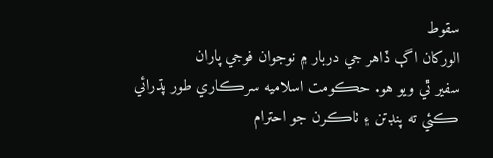سقوط
الورکان اڳ ڏاهر جي دربار ۾ نوجوان فوجي پاران
سفير ٿي ويو هو. حڪومت اسلاميه سرڪاري طور پڌرائي
ڪئي ته پنڊتن ۽ ٺاڪرن جو احترام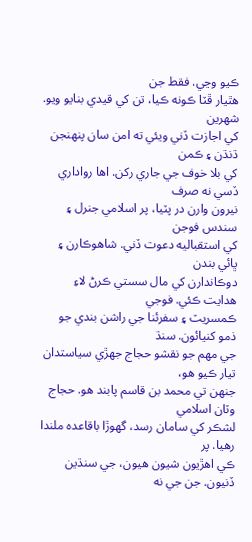ڪيو وڃي. فقط جن
هٿيار ڦٽا ڪونه ڪيا، تن کي قيدي بنايو ويو. شھرين
کي اجازت ڏني ويئي ته امن سان پنھنجن ڌنڌن ۽ ڪمن
کي بلا خوف جي جاري رکن. اها رواداري ڏسي نه صرف
نيرون وارن در پٽيا، پر اسلامي جنرل ۽ سندس فوجن
کي استقباليه دعوت ڏني. شاهوڪارن ۽ ڀائي بندن
دوڪاندارن کي مال سستي ڪرڻ لاءِ هدايت ڪئي. فوجي
ڪمسريٽ ۽ سفرئنا جي راشن بندي جو ذمو کنيائون. سنڌ
جي مهم جو نقشو حجاج جهڙي سياستدان تيار ڪيو هو،
جنھن تي محمد بن قاسم پابند هو. حجاج وٽان اسلامي
لشڪر کي سامان رسد، گهوڙا باقاعده ملندا رهيا. پر
ڪي اهڙيون شيون هيون، جي سنڌين ڏنيون. جن جي نه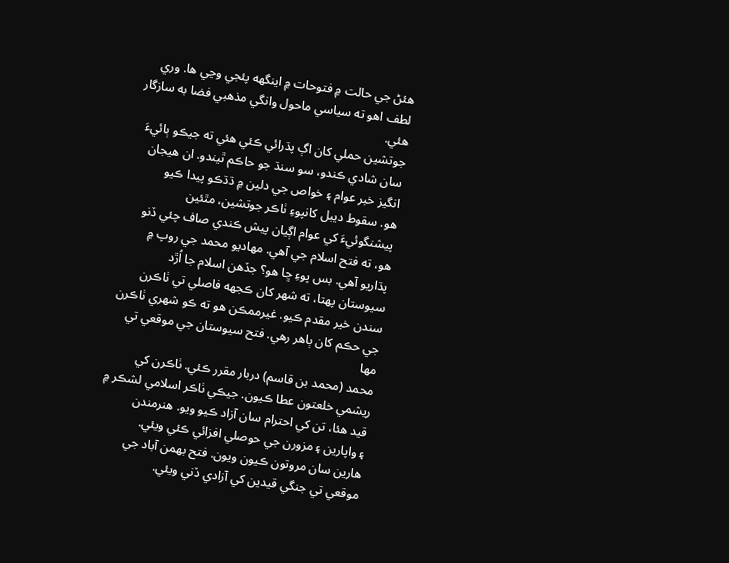هئڻ جي حالت ۾ فتوحات ۾ اينگهه پئجي وڃي ها. وري لطف اهو ته سياسي ماحول وانگي مذهبي فضا به سازگار هئي.
جوتشين حملي کان اڳ پڌرائي ڪئي هئي ته جيڪو ٻائيءَ
سان شادي ڪندو، سو سنڌ جو حاڪم ٿيندو. ان هيجان
انگيز خبر عوام ۽ خواص جي دلين ۾ ڌڌڪو پيدا ڪيو
هو. سقوط ديبل کانپوءِ ٺاڪر جوتشين، مٿئين
پيشنگوئيءَ کي عوام اڳيان پيش ڪندي صاف چئي ڏنو
هو، ته فتح اسلام جي آهي. مھاديو محمد جي روپ ۾
پڌاريو آهي. بس پوءِ ڇا هو؟ جڏهن اسلام جا اُڙد
سيوستان پھتا، ته شھر کان ڪجهه فاصلي تي ٺاڪرن
سندن خير مقدم ڪيو. غيرممڪن هو ته ڪو شھري ٺاڪرن
جي حڪم کان ٻاهر رهي. فتح سيوستان جي موقعي تي مھا
محمد (محمد بن قاسم) دربار مقرر ڪئي. ٺاڪرن کي
ريشمي خلعتون عطا ڪيون. جيڪي ٺاڪر اسلامي لشڪر ۾
قيد هئا، تن کي احترام سان آزاد ڪيو ويو. هنرمندن
۽ واپارين ۽ مزورن جي حوصلي افزائي ڪئي ويئي.
هارين سان مروتون ڪيون ويون. فتح بهمن آباد جي
موقعي تي جنگي قيدين کي آزادي ڏني ويئي.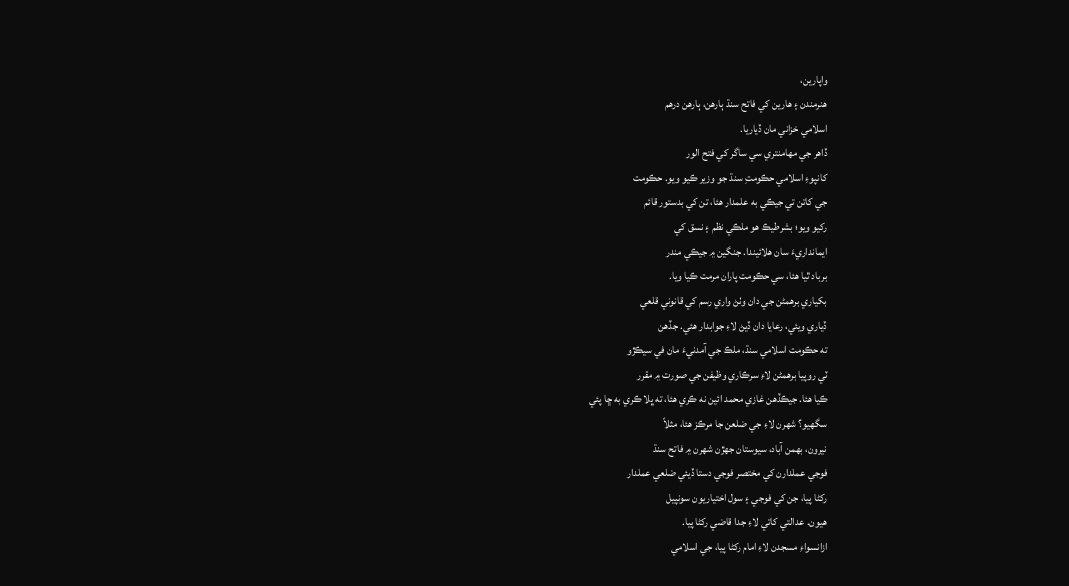واپارين،
هنرمندن ۽ هارين کي فاتح سنڌ ٻارهن، ٻارهن درهم
اسلامي خزاني مان ڏياريا.
ڏاهر جي مھامنتري سي ساگر کي فتح الور
کانپوءِ اسلامي حڪومتِ سنڌ جو وزير ڪيو ويو. حڪومت
جي کاتن تي جيڪي به علمدار هئا، تن کي بدستور قائم
رکيو ويو؛ بشرطيڪ هو ملڪي نظم ۽ نسق کي
ايمانداريءَ سان هلائيندا. جنگين ۾ جيڪي مندر
برباد ٿيا هئا، سي حڪومت پاران مرمت ڪيا ويا.
بکياري برهمڻن جي دان وٺڻ واري رسم کي قانوني قلعي
ڏياري ويئي، رعايا دان ڏيڻ لاءِ جوابدار هئي. جڏهن
ته حڪومت اسلامي سنڌ، ملڪ جي آمدنيءَ مان في سيڪڙو
ٽي روپيا برهمڻن لاءِ سرڪاري وظيفن جي صورت ۾ مقرر
ڪيا هئا. جيڪڏهن غازي محمد ائين نه ڪري هئا، ته ڀلا ڪري به ڇا پئي
سگهيو؟ شھرن لاءِ جي ضلعن جا مرڪز هئا، مثلاً
نيرون، بهمن آباد، سيوستان جهڙن شھرن ۾ فاتح سنڌ
فوجي عملدارن کي مختصر فوجي دستا ڏيئي ضلعي عملدار
رکڻا پيا، جن کي فوجي ۽ سول اختياريون سونپيل
هيون. عدالتي کاتي لاءِ جدا قاضي رکڻا پيا.
ازانسواءِ مسجدن لاءِ امام رکڻا پيا، جي اسلامي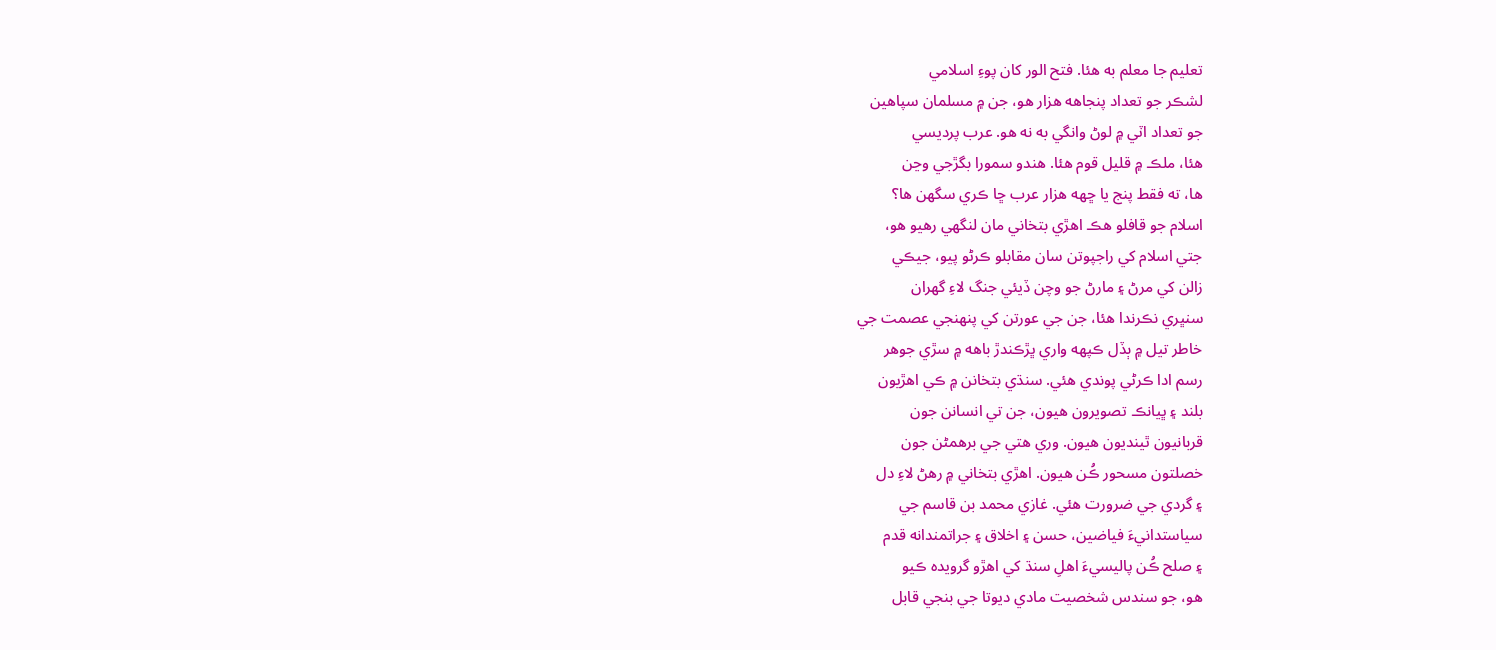تعليم جا معلم به هئا. فتح الور کان پوءِ اسلامي
لشڪر جو تعداد پنجاهه هزار هو، جن ۾ مسلمان سپاهين
جو تعداد اٽي ۾ لوڻ وانگي به نه هو. عرب پرديسي
هئا، ملڪ ۾ قليل قوم هئا. هندو سمورا بگڙجي وڃن
ها، ته فقط پنج يا ڇهه هزار عرب ڇا ڪري سگهن ها؟
اسلام جو قافلو هڪ اهڙي بتخاني مان لنگهي رهيو هو،
جتي اسلام کي راجپوتن سان مقابلو ڪرڻو پيو، جيڪي
زالن کي مرڻ ۽ مارڻ جو وچن ڏيئي جنگ لاءِ گهران
سنڀري نڪرندا هئا، جن جي عورتن کي پنھنجي عصمت جي
خاطر تيل ۾ ٻڏل ڪپهه واري ڀڙڪندڙ باهه ۾ سڙي جوهر
رسم ادا ڪرڻي پوندي هئي. سنڌي بتخانن ۾ ڪي اهڙيون
بلند ۽ ڀيانڪ تصويرون هيون، جن تي انسانن جون
قربانيون ٿينديون هيون. وري هتي جي برهمڻن جون
خصلتون مسحور ڪُن هيون. اهڙي بتخاني ۾ رهڻ لاءِ دل
۽ گردي جي ضرورت هئي. غازي محمد بن قاسم جي
سياستدانيءَ فياضين، حسن ۽ اخلاق ۽ جراتمندانه قدم
۽ صلح ڪُن پاليسيءَ اهلِ سنڌ کي اهڙو گرويده ڪيو
هو، جو سندس شخصيت مادي ديوتا جي بنجي قابل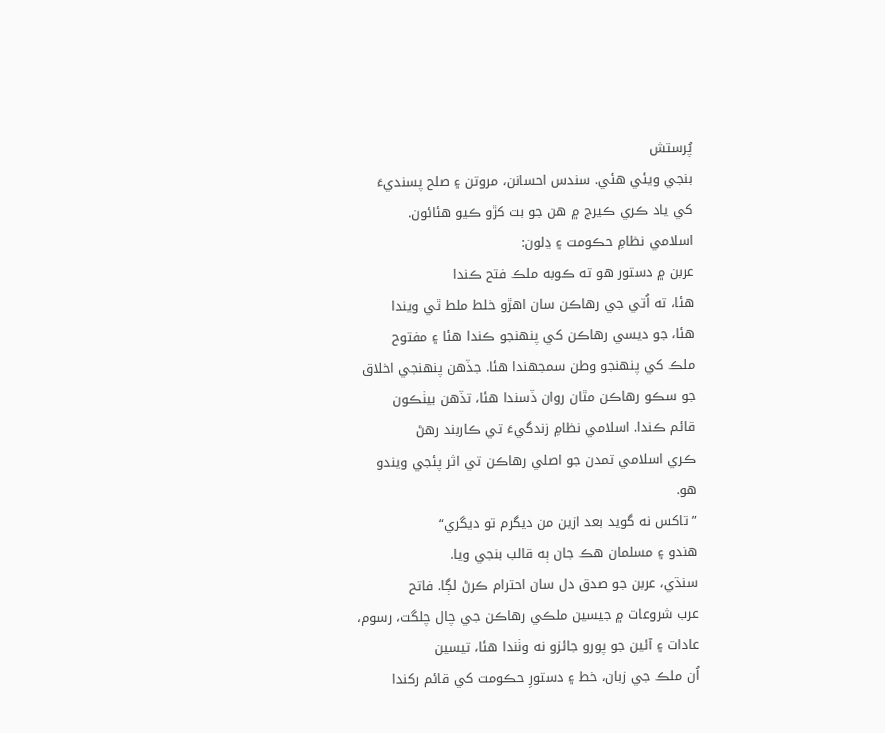پُرستش
بنجي ويئي هئي. سندس احسانن، مروتن ۽ صلح پسنديءَ
کي ياد ڪري ڪيرج ۾ هن جو بت کڙو ڪيو هئائون.
اسلامي نظامِ حڪومت ۽ ڍلون:
عربن ۾ دستور هو ته ڪوبه ملڪ فتح ڪندا
هئا، ته اُتي جي رهاڪن سان اهڙو خلط ملط ٿي ويندا
هئا، جو ديسي رهاڪن کي پنھنجو ڪندا هئا ۽ مفتوح
ملڪ کي پنھنجو وطن سمجهندا هئا. جڏهن پنھنجي اخلاق
جو سڪو رهاڪن مٿان روان ڏسندا هئا، تڏهن بيٺڪون
قائم ڪندا. اسلامي نظامِ زندگيءَ تي ڪاربند رهڻ
ڪري اسلامي تمدن جو اصلي رهاڪن تي اثر پئجي ويندو
هو.
”تاکس نه گويد بعد ازين من ديگرم تو ديگري“
هندو ۽ مسلمان هڪ جان ٻه قالب بنجي ويا.
سنڌي، عربن جو صدق دل سان احترام ڪرڻ لڳا. فاتح
عرب شروعات ۾ جيسين ملڪي رهاڪن جي چال چلگت، رسوم،
عادات ۽ آئين جو پورو جائزو نه وٺندا هئا، تيسين
اُن ملڪ جي زبان، خط ۽ دستورِ حڪومت کي قائم رکندا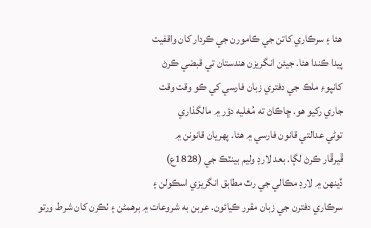هئا ۽ سرڪاري کاتن جي ڪامورن جي ڪردار کان واقفيت
پيدا ڪندا هئا. جيئن انگريزن هندستان تي قبضي ڪرڻ
کانپوءِ ملڪ جي دفتري زبان فارسي کي ڪو وقت وقت
جاري رکيو هو. ڇاڪاڻ ته مُغليه دؤر ۾ مالگذاري
توڻي عدالتي قانون فارسي ۾ هئا. پھريان قانونن ۾
ڦيرڦار ڪرڻ لڳا. بعد لارڊ وليم بينٽڪ جي (1828ع)
ڏينھن ۾ لارڊ مڪالي جي رٿ مطابق انگريزي اسڪولن ۽
سرڪاري دفترن جي زبان مقرر ڪيائون. عربن به شروعات ۾ برهمڻن ۽ ٺڪرن کان شرط ورتو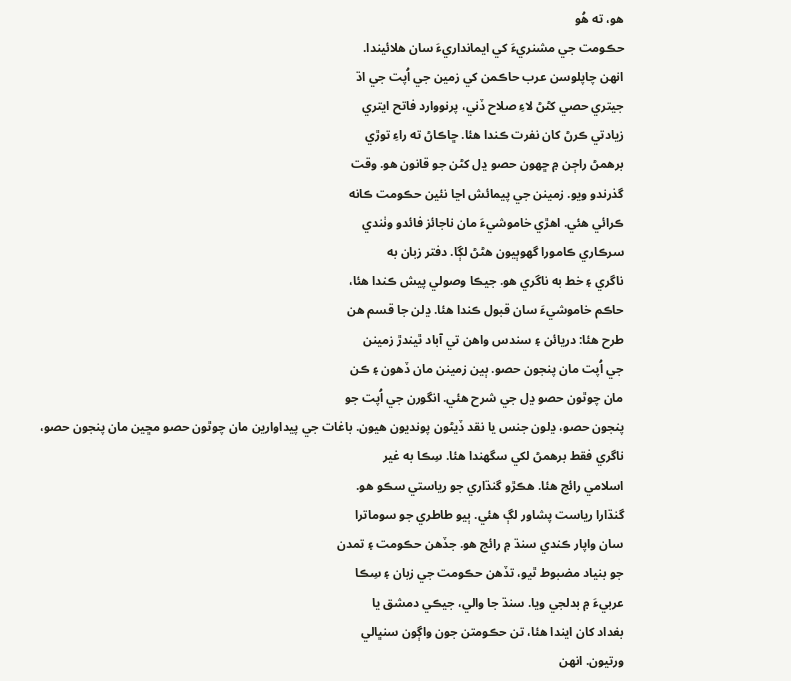هو، ته هُو
حڪومت جي مشنريءَ کي ايمانداريءَ سان هلائيندا.
انھن چاپلوسن عرب حاڪمن کي زمين جي اُپت جي اڌ
جيتري حصي کڻڻ لاءِ صلاح ڏني، پرنووارد فاتح ايتري
زيادتي ڪرڻ کان نفرت ڪندا هئا. ڇاڪاڻ ته راءِ توڙي
برهمڻ راڄن ۾ ڇهون حصو ڍل کڻن جو قانون هو. وقت
گذرندو ويو. زمينن جي پيمائش اڃا نئين حڪومت ڪانه
ڪرائي هئي. اهڙي خاموشيءَ مان ناجائز فائدو وٺندي
سرڪاري ڪامورا گهوٻيون هڻڻ لڳا. دفتر زبان به
ناگري ۽ خط به ناگري هو. جيڪا وصولي پيش ڪندا هئا،
حاڪم خاموشيءَ سان قبول ڪندا هئا. ڍلن جا قسم هن
طرح هئا: دريائن ۽ سندس واهن تي آباد ٿيندڙ زمينن
جي اُپت مان پنجون حصو. ٻين زمينن مان ڏهون ۽ ڪن
مان چوٿون حصو ڍل جي شرح هئي. انگورن جي اُپت جو
پنجون حصو، ڍلون جنس يا نقد ڏيڻون پونديون هيون. باغات جي پيداوارين مان چوٿون حصو مڇين مان پنجون حصو،
ناگري فقط برهمڻ لکي سگهندا هئا. سِڪا به غير
اسلامي رائج هئا. هڪڙو گنڌاري جو رياستي سڪو هو.
گنڌارا رياست پشاور لڳ هئي. ٻيو طاطري جو سوماترا
سان واپار ڪندي سنڌ ۾ رائج هو. جڏهن حڪومت ۽ تمدن
جو بنياد مضبوط ٿيو، تڏهن حڪومت جي زبان ۽ سِڪا
عربيءَ ۾ بدلجي ويا. سنڌ جا والي، جيڪي دمشق يا
بغداد کان ايندا هئا، تن حڪومتن جون واڳون سنڀالي
ورتيون. انھن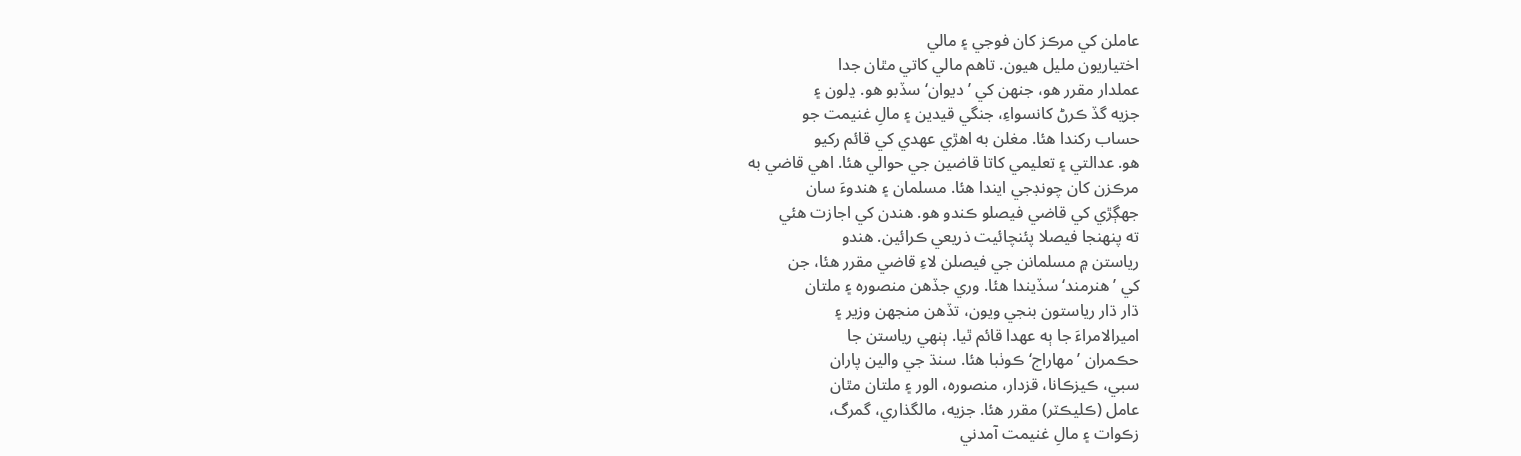عاملن کي مرڪز کان فوجي ۽ مالي
اختياريون مليل هيون. تاهم مالي کاتي مٿان جدا
عملدار مقرر هو، جنھن کي ’ديوان‘ سڏبو هو. ڍلون ۽
جزيه گڏ ڪرڻ کانسواءِ، جنگي قيدين ۽ مالِ غنيمت جو
حساب رکندا هئا. مغلن به اهڙي عھدي کي قائم رکيو
هو. عدالتي ۽ تعليمي کاتا قاضين جي حوالي هئا. اهي قاضي به
مرڪزن کان چونڊجي ايندا هئا. مسلمان ۽ هندوءَ سان
جهڳڙي کي قاضي فيصلو ڪندو هو. هندن کي اجازت هئي
ته پنھنجا فيصلا پئنچائيت ذريعي ڪرائين. هندو
رياستن ۾ مسلمانن جي فيصلن لاءِ قاضي مقرر هئا، جن
کي ’هنرمند‘ سڏيندا هئا. وري جڏهن منصوره ۽ ملتان
ڌار ڌار رياستون بنجي ويون، تڏهن منجهن وزير ۽
اميرالامراءَ جا ٻه عھدا قائم ٿيا. ٻنهي رياستن جا
حڪمران ’مھاراج‘ ڪوٺبا هئا. سنڌ جي والين پاران
سبي، ڪيزڪانا، قزدار، منصوره، الور ۽ ملتان مٿان
عامل (ڪليڪٽر) مقرر هئا. جزيه، مالگذاري، گمرگ،
زڪوات ۽ مالِ غنيمت آمدني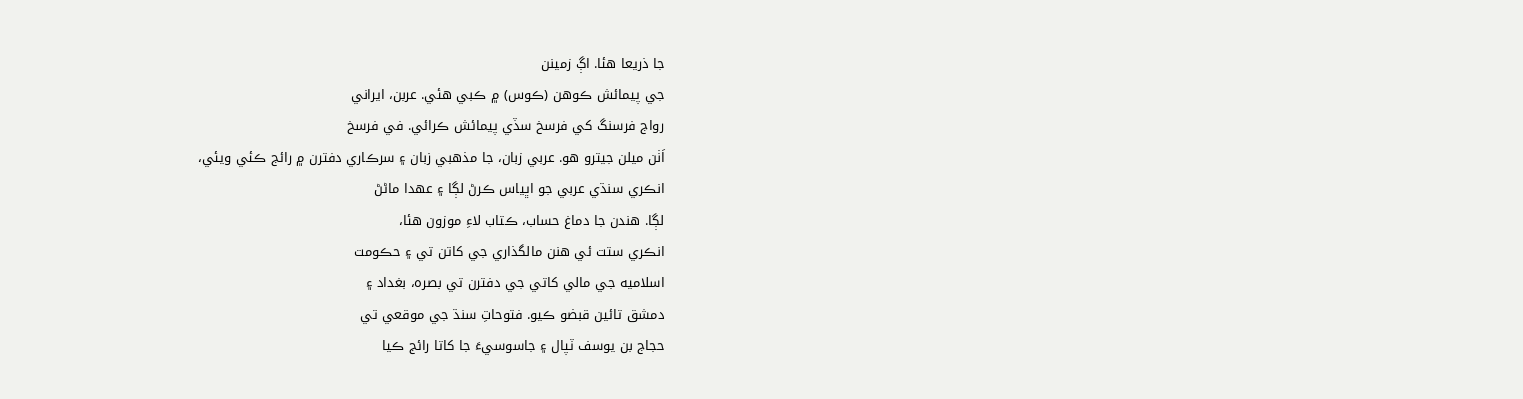جا ذريعا هئا. اڳ زمينن
جي پيمائش ڪوهن (ڪوس) ۾ ڪبي هئي. عربن، ايراني
رواج فرسنگ کي فرسخ سڏي پيمائش ڪرائي. في فرسخ
اَٺن ميلن جيترو هو. عربي زبان، جا مذهبي زبان ۽ سرڪاري دفترن ۾ رائج ڪئي ويئي،
انڪري سنڌي عربي جو اڀياس ڪرڻ لڳا ۽ عھدا ماڻڻ
لڳا. هندن جا دماغ حساب، ڪتاب لاءِ موزون هئا،
انڪري ستت ئي هنن مالگذاري جي کاتن تي ۽ حڪومت
اسلاميه جي مالي کاتي جي دفترن تي بصره، بغداد ۽
دمشق تائين قبضو ڪيو. فتوحاتِ سنڌ جي موقعي تي
حجاج بن يوسف ٽپال ۽ جاسوسيءَ جا کاتا رائج ڪيا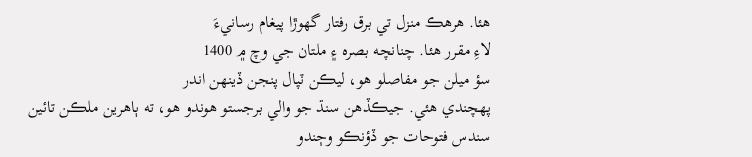هئا. هرهڪ منزل تي برق رفتار گهوڙا پيغام رسانيءَ
لاءِ مقرر هئا. چنانچه بصره ۽ ملتان جي وچ ۾ 1400
سؤ ميلن جو مفاصلو هو، ليڪن ٽپال پنجن ڏينھن اندر
پھچندي هئي. جيڪڏهن سنڌ جو والي برجستو هوندو هو، ته ٻاهرين ملڪن تائين
سندس فتوحات جو ڏؤنڪو وڄندو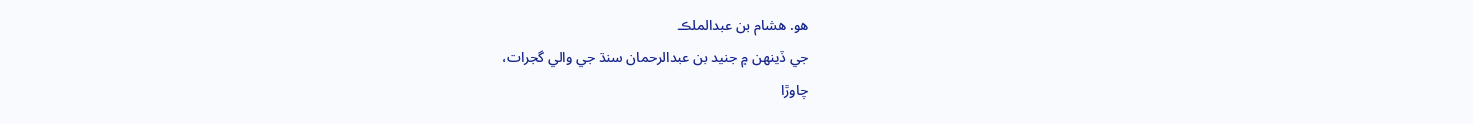هو. هشام بن عبدالملڪ
جي ڏينھن ۾ جنيد بن عبدالرحمان سنڌ جي والي گجرات،
چاوڙا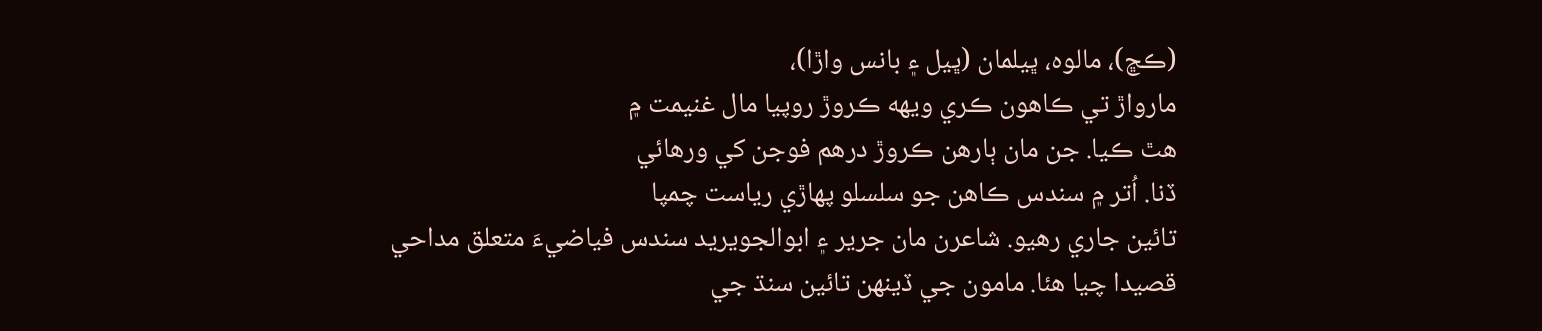(ڪڇ)، مالوه، ڀيلمان (ڀيل ۽ بانس واڙا)،
مارواڙ تي ڪاهون ڪري ويھه ڪروڙ روپيا مال غنيمت ۾
هٿ ڪيا. جن مان ٻارهن ڪروڙ درهم فوجن کي ورهائي
ڏنا. اُتر ۾ سندس ڪاهن جو سلسلو پهاڙي رياست چمپا
تائين جاري رهيو. شاعرن مان جرير ۽ ابوالجويريد سندس فياضيءَ متعلق مداحي
قصيدا چيا هئا. مامون جي ڏينھن تائين سنڌ جي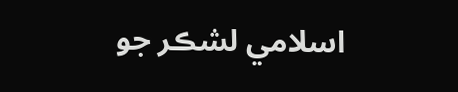اسلامي لشڪر جو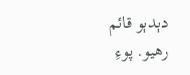دٻدٻو قائم رهيو. پوءِ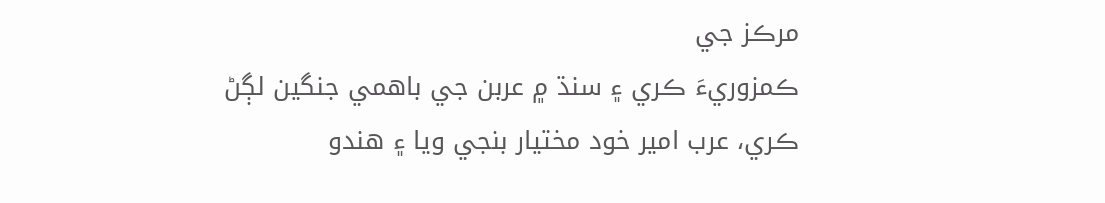مرڪز جي
ڪمزوريءَ ڪري ۽ سنڌ ۾ عربن جي باهمي جنگين لڳڻ
ڪري، عرب امير خود مختيار بنجي ويا ۽ هندو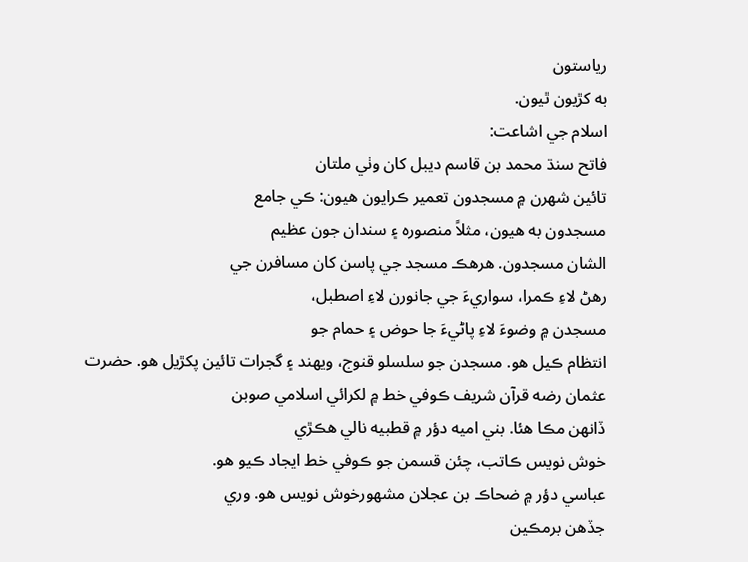رياستون
به کڙيون ٿيون.
اسلام جي اشاعت:
فاتح سنڌ محمد بن قاسم ديبل کان وٺي ملتان
تائين شھرن ۾ مسجدون تعمير ڪرايون هيون: ڪي جامع
مسجدون به هيون، مثلاً منصوره ۽ سندان جون عظيم
الشان مسجدون. هرهڪ مسجد جي پاسن کان مسافرن جي
رهڻ لاءِ ڪمرا، سواريءَ جي جانورن لاءِ اصطبل،
مسجدن ۾ وضوءَ لاءِ پاڻيءَ جا حوض ۽ حمام جو
انتظام ڪيل هو. مسجدن جو سلسلو قنوج، ويھند ۽ گجرات تائين پکڙيل هو. حضرت
عثمان رضه قرآن شريف ڪوفي خط ۾ لکرائي اسلامي صوبن
ڏانھن مڪا هئا. بني اميه دؤر ۾ قطبيه نالي هڪڙي
خوش نويس ڪاتب، چئن قسمن جو ڪوفي خط ايجاد ڪيو هو.
عباسي دؤر ۾ ضحاڪ بن عجلان مشھورخوش نويس هو. وري
جڏهن برمڪين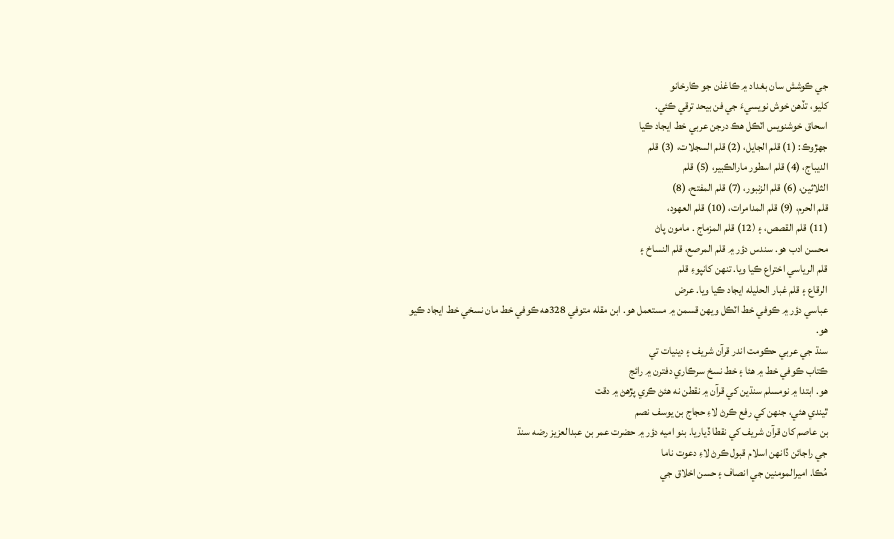جي ڪوشش سان بغداد ۾ ڪاغذن جو ڪارخانو
کليو، تڏهن خوش نويسيءَ جي فن بيحد ترقي ڪئي.
اسحاق خوشنويس اٽڪل هڪ درجن عربي خط ايجاد ڪيا
جهڙوڪ: (1) قلم الجايل، (2) قلم السجلات، (3) قلم
الديباج، (4) قلم اسطور مارالڪبير، (5) قلم
الثلاثين، (6) قلم الزنبور، (7) قلم المفتح، (8)
قلم الحرم، (9) قلم المدامرات، (10) قلم العهود،
(11) قلم القصص، ۽ (12) قلم المزماج . مامون پاڻ
محسن ادب هو. سندس دؤر ۾ قلم المرصع، قلم النساخ ۽
قلم الرياسي اختراع ڪيا ويا. تنھن کانپوءِ قلم
الرقاع ۽ قلم غبار الحليله ايجاد ڪيا ويا. عرض
عباسي دؤر ۾ ڪوفي خط اٽڪل ويھن قسمن ۾ مستعمل هو. ابن مقله متوفي 328هه ڪوفي خط مان نسخي خط ايجاد ڪيو هو.
سنڌ جي عربي حڪومت اندر قرآن شريف ۽ دينيات تي
ڪتاب ڪوفي خط ۾ هئا ۽ خط نسخ سرڪاري دفترن ۾ رائج
هو. ابتدا ۾ نومسلم سنڌين کي قرآن ۾ نقطن نه هئڻ ڪري پڙهڻ ۾ دقت
ٿيندي هئي، جنھن کي رفع ڪرڻ لاءِ حجاج بن يوسف نصم
بن عاصم کان قرآن شريف کي نقطا ڏياريا. بنو اميه دؤر ۾ حضرت عمر بن عبدالعزيز رضه سنڌ
جي راجائن ڏانھن اسلام قبول ڪرڻ لاءِ دعوت ناما
مُڪا. اميرالمومنين جي انصاف ۽ حسن اخلاق جي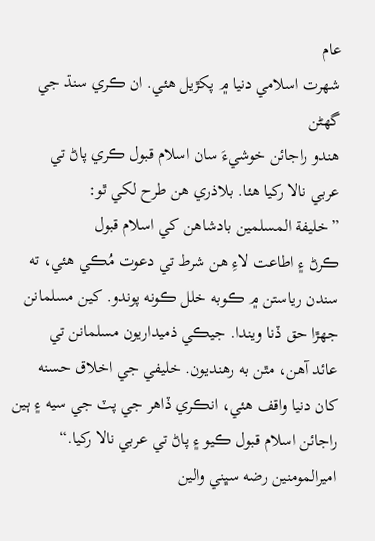عام
شھرت اسلامي دنيا ۾ پکڙيل هئي. ان ڪري سنڌ جي گهڻن
هندو راجائن خوشيءَ سان اسلام قبول ڪري پاڻ تي
عربي نالا رکيا هئا. بلاذري هن طرح لکي ٿو:
”خليفة المسلمين بادشاهن کي اسلام قبول
ڪرڻ ۽ اطاعت لاءِ هن شرط تي دعوت مُڪي هئي، ته
سندن رياستن ۾ ڪوبه خلل ڪونه پوندو. کين مسلمانن
جهڙا حق ڏنا ويندا. جيڪي ذميداريون مسلمانن تي
عائد آهن، مٿن به رهنديون. خليفي جي اخلاق حسنه
کان دنيا واقف هئي، انڪري ڏاهر جي پٽ جي سيه ۽ ٻين
راجائن اسلام قبول ڪيو ۽ پاڻ تي عربي نالا رکيا.“
اميرالمومنين رضه سڀني والين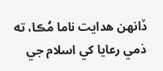ڏانھن هدايت ناما مُڪا، ته ذمي رعايا کي اسلام جي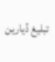تبليغ ڏيارين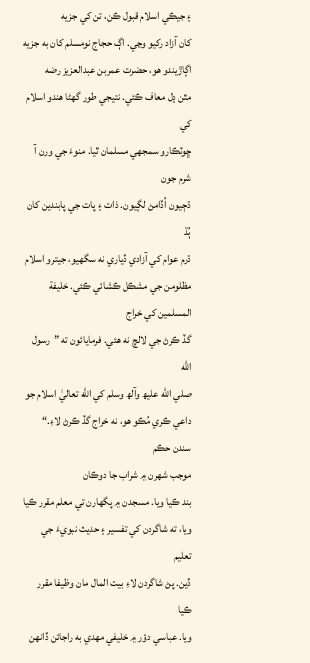۽ جيڪي اسلام قبول ڪن، تن کي جزيه
کان آزاد رکيو وڃي. اڳ حجاج نومسلم کان به جزيه
اڳاڙيندو هو، حضرت عمربن عبدالعزيز رضه
مٿن ڍل معاف ڪئي. نتيجي طور گهڻا هندو اسلام کي
ڇوٽڪارو سمجهي مسلمان ٿيا. منوءَ جي ورن آ شرم جون
ڌڄيون اُڏامڻ لڳيون. ذات ۽ پات جي پابندين کان ٻُڌ
ڌرم عوام کي آزادي ڏياري نه سگهيو، جيترو اسلام
مظلومن جي مشڪل ڪشائي ڪئي. خليفة المسلمين کي خراج
گڏ ڪرڻ جي لالچ نه هئي. فرمايائون ته ”رسول الله
صلي الله عليھ وآلھ وسلم کي الله تعاليٰ اسلام جو
داعي ڪري مُڪو هو، نه خراج گڏ ڪرڻ لاءِ.“ سندن حڪم
موجب شھرن ۾ شراب جا دوڪان
بند ڪيا ويا. مسجدن ۾ پگهارن تي معلم مقرر ڪيا
ويا، ته شاگردن کي تفسير ۽ حديث نبويءَ جي تعليم
ڏين. پڻ شاگردن لاءِ بيت المال مان وظيفا مقرر ڪيا
ويا. عباسي دؤر ۾ خليفي مهدي به راجائن ڏانھن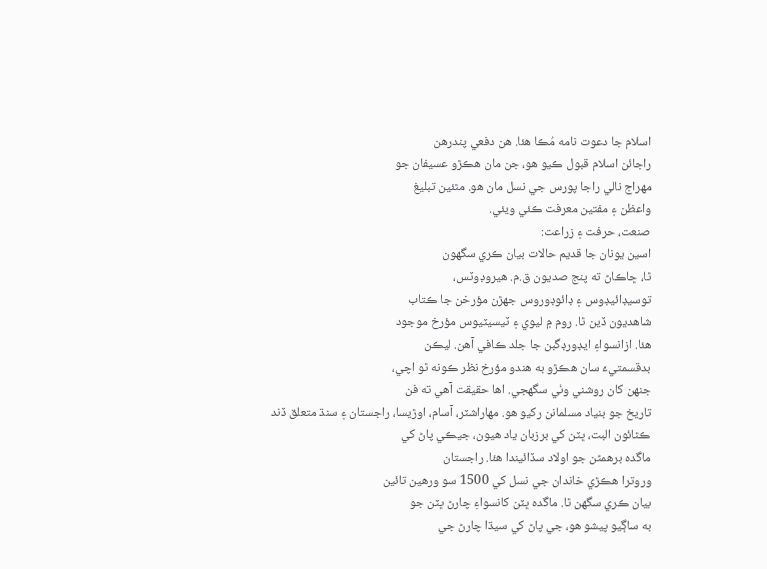اسلام جا دعوت نامه مُڪا هئا. هن دفعي پندرهن
راجائن اسلام قبول ڪيو هو، جن مان هڪڙو عسيفان جو
مهراج نالي راجا پورس جي نسل مان هو. مٿئين تبليغ
واعظن ۽ مفتين معرفت ڪئي ويئي.
صنعت، حرفت ۽ زراعت:
اسين يونان جا قديم حالات بيان ڪري سگهون
ٿا، ڇاڪاڻ ته پنج صديون ق.م. هيروڊوٽس،
توسيڊائيڊوس ۽ ڊائوڊوروس جهڙن مؤرخن جا ڪتاب
شاهديون ڏين ٿا. روم ۾ ليوي ۽ ٽيسيٽيوس مؤرخ موجود
هئا. ازانسواءِ ايڊورڊگبن جا جلد ڪافي آهن. ليڪن
بدقسمتيءَ سان هڪڙو به هندو مؤرخ نظر ڪونه ٿو اچي،
جنھن کان روشني وٺي سگهجي. اها حقيقت آهي ته فن
تاريخ جو بنياد مسلمانن رکيو هو. مھاراشٽر، آسام، اوڙيسا، راجستان ۽ سنڌ متعلق ڏند
ڪٿائون البت، ڀٽن کي برزبان ياد هيون، جيڪي پاڻ کي
ماگده برهمڻن جو اولاد سڏائيندا هئا. راجستان
وروترا هڪڙي خاندان جي نسل کي 1500 سو ورهين تائين
بيان ڪري سگهن ٿا. ماگده ڀٽن کانسواءِ چارڻ ڀٽن جو
به ساڳيو پيشو هو، جي پاڻ کي سيڌا چارڻ جي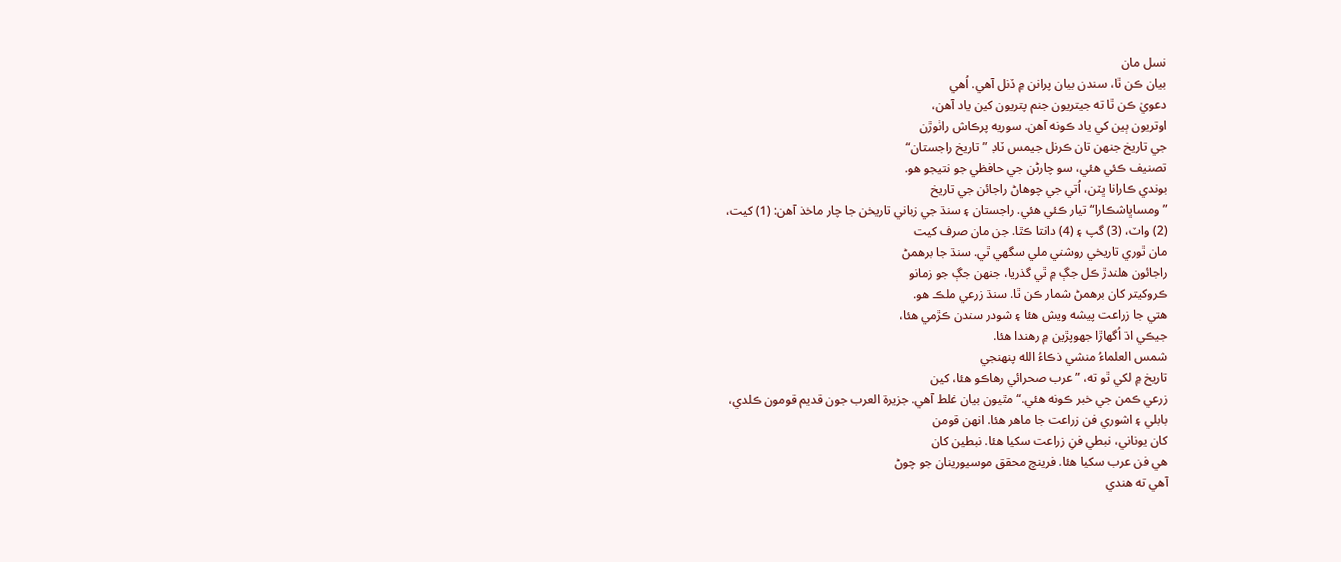نسل مان
بيان ڪن ٿا، سندن بيان پرانن ۾ ڏنل آهي. اُهي
دعويٰ ڪن ٿا ته جيتريون جنم پتريون کين ياد آهن،
اوتريون ٻين کي ياد ڪونه آهن. سوريه پرڪاش راٺوڙن
جي تاريخ جنھن تان ڪرنل جيمس ٽاڊ ”تاريخ راجستان“
تصنيف ڪئي هئي، سو چارڻن جي حافظي جو نتيجو هو.
بوندي ڪارانا ڀٽن، اُتي جي چوهاڻ راجائن جي تاريخ
”ومساڀاشڪارا“ تيار ڪئي هئي. راجستان ۽ سنڌ جي زباني تاريخن جا چار ماخذ آهن: (1) کيت،
(2) واٽ، (3) گپ ۽ (4) دانتا ڪٿا. جن مان صرف کيت
مان ٿوري تاريخي روشني ملي سگهي ٿي. سنڌ جا برهمڻ
راجائون هلندڙ ڪل جڳ ۾ ٿي گذريا، جنھن جڳ جو زمانو
ڪروکيتر کان برهمڻ شمار ڪن ٿا. سنڌ زرعي ملڪ هو.
هتي جا زراعت پيشه ويش هئا ۽ شودر سندن ڪڙمي هئا،
جيڪي اڌ اُگهاڙا جهوپڙين ۾ رهندا هئا.
شمس العلماءُ منشي ذڪاءُ الله پنھنجي
تاريخ ۾ لکي ٿو ته، ”عرب صحرائي رهاڪو هئا، کين
زرعي ڪمن جي خبر ڪونه هئي.“ مٿيون بيان غلط آهي. جزيرة العرب جون قديم قومون ڪلدي،
بابلي ۽ اشوري فن زراعت جا ماهر هئا. انھن قومن
کان يوناني، نبطي فنِ زراعت سکيا هئا. نبطين کان
هي فن عرب سکيا هئا. فرينچ محقق موسيورينان جو چوڻ
آهي ته هندي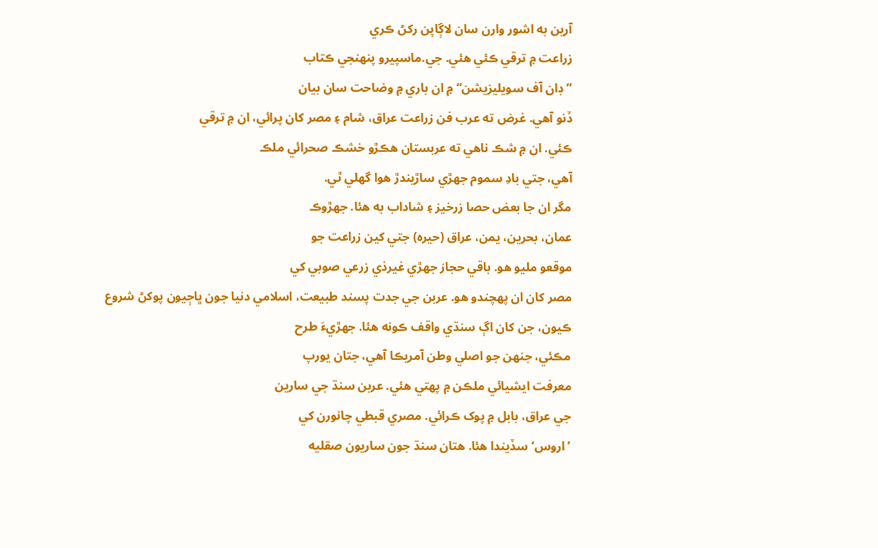آرين به اشور وارن سان لاڳاپن رکڻ ڪري
زراعت ۾ ترقي ڪئي هئي. جي.ماسپيرو پنھنجي ڪتاب
”ڊان آف سويليزيشن“ ۾ ان باري ۾ وضاحت سان بيان
ڏنو آهي. غرض ته عرب فن زراعت عراق، شام ۽ مصر کان پرائي، ان ۾ ترقي
ڪئي. ان ۾ شڪ ناهي ته عربستان هڪڙو خشڪ صحرائي ملڪ
آهي، جتي بادِ سموم جهڙي ساڙيندڙ هوا گهلي ٿي.
مگر ان جا بعض حصا زرخيز ۽ شاداب به هئا. جهڙوڪ
عمان، بحرين، يمن، عراق (حيره) جتي کين زراعت جو
موقعو مليو هو. باقي حجاز جهڙي غيرذي زرعي صوبي کي
مصر کان ان پھچندو هو. عربن جي جدت پسند طبيعت، اسلامي دنيا جون ڀاڄيون پوکڻ شروع
ڪيون، جن کان اڳ سنڌي واقف ڪونه هئا. جهڙيءَ طرح
مڪئي، جنھن جو اصلي وطن آمريڪا آهي، جتان يورپ
معرفت ايشيائي ملڪن ۾ پھتي هئي. عربن سنڌ جي سارين
جي عراق، بابل ۾ پوک ڪرائي. مصري قبطي چانورن کي
’اروس‘ سڏيندا هئا. هتان سنڌ جون ساريون صقليه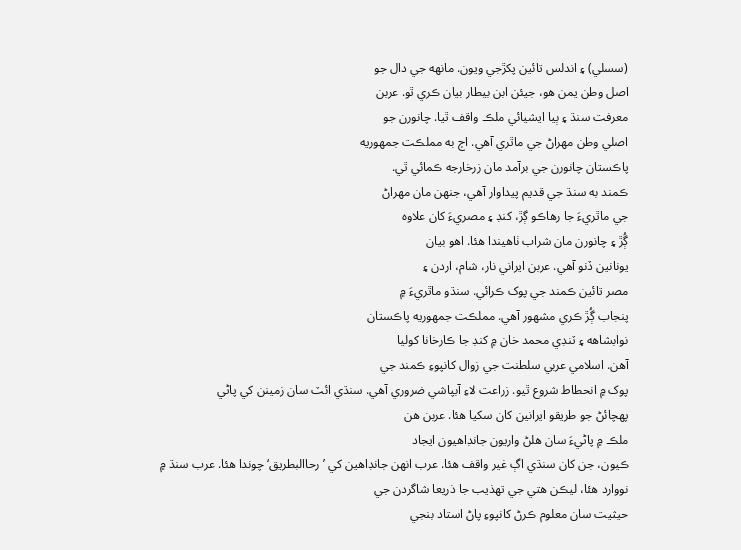(سسلي) ۽ اندلس تائين پکڙجي ويون. مانهه جي دال جو
اصل وطن يمن هو، جيئن ابن بيطار بيان ڪري ٿو. عربن
معرفت سنڌ ۽ ٻيا ايشيائي ملڪ واقف ٿيا. چانورن جو
اصلي وطن مھراڻ جي ماٿري آهي. اڄ به مملڪت جمهوريه
پاڪستان چانورن جي برآمد مان زرخارجه ڪمائي ٿي.
ڪمند به سنڌ جي قديم پيداوار آهي، جنھن مان مھراڻ
جي ماٿريءَ جا رهاڪو ڳڙ، کنڊ ۽ مصريءَ کان علاوه
ڳُڙ ۽ چانورن مان شراب ٺاهيندا هئا. اهو بيان
يونانين ڏنو آهي. عربن ايراني نار، شام، اردن ۽
مصر تائين ڪمند جي پوک ڪرائي. سنڌو ماٿريءَ ۾
پنجاب ڳُڙ ڪري مشھور آهي. مملڪت جمهوريه پاڪستان
نوابشاهه ۽ ٽنڊي محمد خان ۾ کنڊ جا ڪارخانا کوليا
آهن. اسلامي عربي سلطنت جي زوال کانپوءِ ڪمند جي
پوک ۾ انحطاط شروع ٿيو. زراعت لاءِ آبپاشي ضروري آهي. سنڌي ائٽ سان زمينن کي پاڻي
پھچائڻ جو طريقو ايرانين کان سکيا هئا. عربن هن
ملڪ ۾ پاڻيءَ سان هلڻ واريون جانڊاهيون ايجاد
ڪيون، جن کان سنڌي اڳ غير واقف هئا. عرب انھن جانڊاهين کي ’رحاالبطريق‘ چوندا هئا. عرب سنڌ ۾
نووارد هئا، ليڪن هتي جي تھذيب جا ذريعا شاگردن جي
حيثيت سان معلوم ڪرڻ کانپوءِ پاڻ استاد بنجي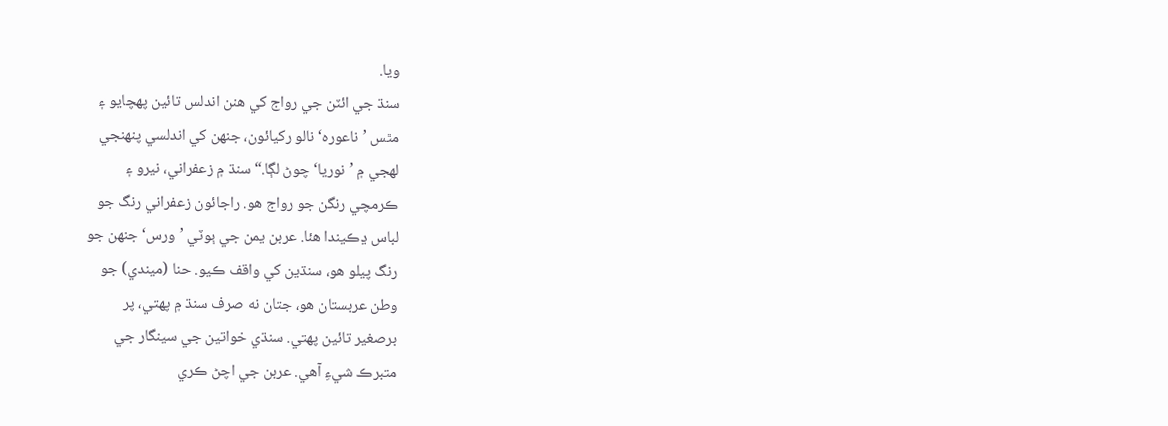ويا.
سنڌ جي ائٽن جي رواج کي هنن اندلس تائين پھچايو ۽
مٿس ’ناعوره‘ نالو رکيائون، جنھن کي اندلسي پنھنجي
لهجي ۾ ’نوريا‘ چوڻ لڳا.“ سنڌ ۾ زعفراني، نيرو ۽
ڪرمچي رنگن جو رواج هو. راجائون زعفراني رنگ جو
لباس ڍڪيندا هئا. عربن يمن جي ٻوٽي ’ورس‘ جنھن جو
رنگ پيلو هو، سنڌين کي واقف ڪيو. حنا (ميندي) جو
وطن عربستان هو، جتان نه صرف سنڌ ۾ پھتي، پر
برصغير تائين پھتي. سنڌي خواتين جي سينگار جي
متبرڪ شيءِ آهي. عربن جي اچڻ ڪري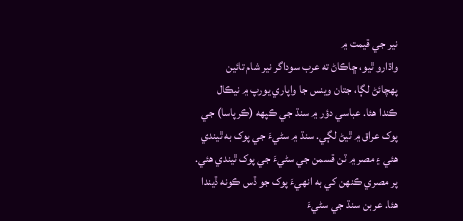نير جي قيمت ۾
واڌارو ٿيو، ڇاڪاڻ ته عرب سوداگر نير شام تائين
پھچائڻ لڳا، جتان وينس جا واپاري يورپ ۾ نيڪال
ڪندا هئا. عباسي دؤر ۾ سنڌ جي ڪپهه (ڪرپاسا) جي
پوک عراق ۾ ٿيڻ لڳي. سنڌ ۾ سڻيءَ جي پوک به ٿيندي
هئي ۽ مصر ۾ ٽن قسمن جي سڻيءَ جي پوک ٿيندي هئي.
پر مصري ڪنھن کي به انھيءَ پوک جو ڏس ڪونه ڏيندا
هئا. عربن سنڌ جي سڻيءَ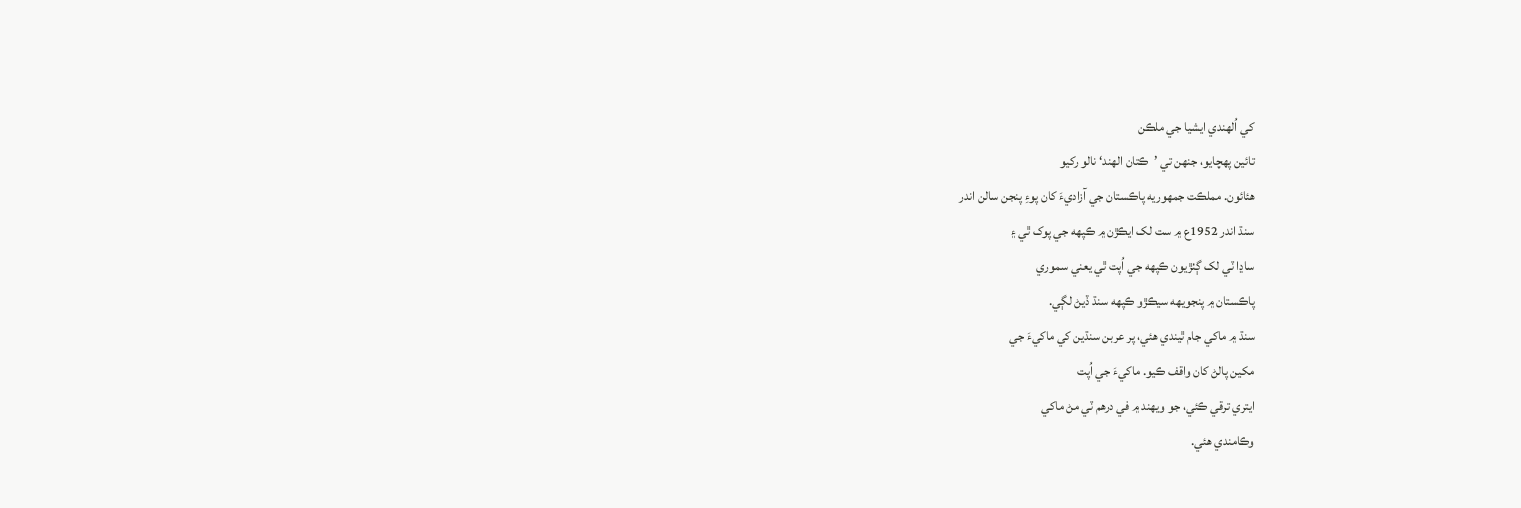کي اُلھندي ايشيا جي ملڪن
تائين پھچايو، جنھن تي ’ڪتان الھند‘ نالو رکيو
هئائون. مملڪت جمهوريه پاڪستان جي آزاديءَ کان پوءِ پنجن سالن اندر
سنڌ اندر 1952ع ۾ ست لک ايڪڙن ۾ ڪپهه جي پوک ٿي ۽
ساڍا ٽي لک ڳٺڙيون ڪپهه جي اُپت ٿي يعني سموري
پاڪستان ۾ پنجويھه سيڪڙو ڪپهه سنڌ ڏيڻ لڳي.
سنڌ ۾ ماکي جام ٿيندي هئي، پر عربن سنڌين کي ماکيءَ جي
مکين پالڻ کان واقف ڪيو. ماکيءَ جي اُپت
ايتري ترقي ڪئي، جو ويھند ۾ في درهم ٽي مڻ ماکي
وڪامندي هئي.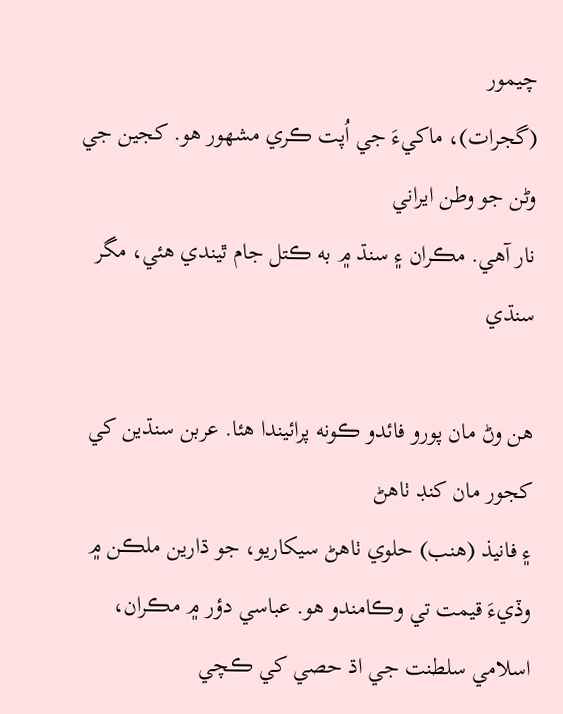چيمور
(گجرات)، ماکيءَ جي اُپت ڪري مشھور هو. کجين جي
وڻن جو وطن ايراني
نار آهي. مڪران ۽ سنڌ ۾ به ڪتل جام ٿيندي هئي، مگر
سنڌي

هن وڻ مان پورو فائدو ڪونه پرائيندا هئا. عربن سنڌين کي کجور مان کنڊ ٺاهڻ
۽ فانيذ (هنب) حلوي ٺاهڻ سيکاريو، جو ڌارين ملڪن ۾
وڏيءَ قيمت تي وڪامندو هو. عباسي دؤر ۾ مڪران،
اسلامي سلطنت جي اڌ حصي کي ڪچي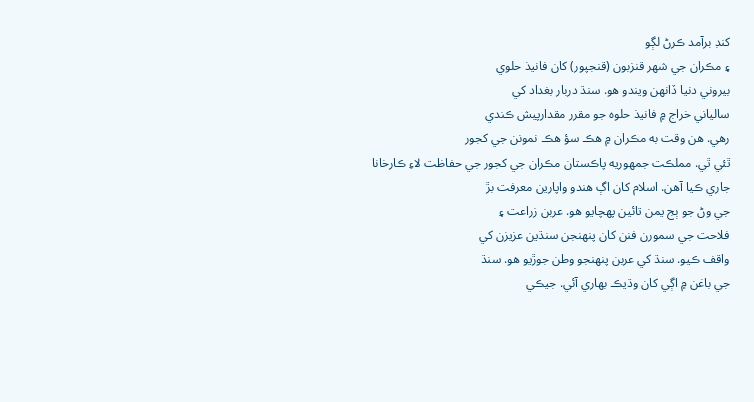کنڊ برآمد ڪرڻ لڳو
۽ مڪران جي شھر قنزبون (قنجپور) کان فانيذ حلوي
بيروني دنيا ڏانھن ويندو هو. سنڌ دربار بغداد کي
سالياني خراج ۾ فانيذ حلوه جو مقرر مقدارپيش ڪندي
رهي. هن وقت به مڪران ۾ هڪ سؤ هڪ نمونن جي کجور
ٿئي ٿي. مملڪت جمهوريه پاڪستان مڪران جي کجور جي حفاظت لاءِ ڪارخانا
جاري ڪيا آهن. اسلام کان اڳ هندو واپارين معرفت بڙ
جي وڻ جو ٻج يمن تائين پھچايو هو. عربن زراعت ۽
فلاحت جي سمورن فنن کان پنھنجن سنڌين عزيزن کي
واقف ڪيو. سنڌ کي عربن پنھنجو وطن جوڙيو هو. سنڌ
جي باغن ۾ اڳي کان وڌيڪ بھاري آئي. جيڪي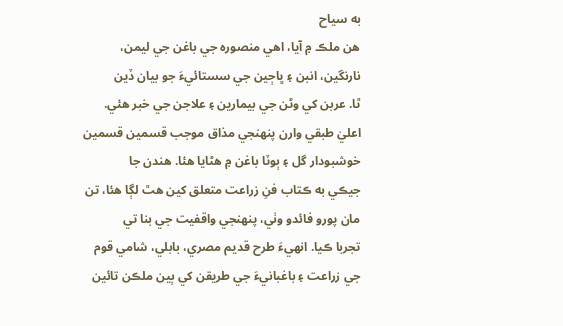به سياح
هن ملڪ ۾ آيا، اهي منصوره جي باغن جي ليمن،
نارنگين، انبن ۽ ڀاڄين جي سستائيءَ جو بيان ڏين
ٿا. عربن کي وڻن جي بيمارين ۽ علاجن جي خبر هئي.
اعليٰ طبقي وارن پنھنجي مذاق موجب قسمين قسمين
خوشبودار گل ۽ ٻوٽا باغن ۾ هڻايا هئا. هندن جا
جيڪي به ڪتاب فنِ زراعت متعلق کين هٿ لڳا هئا، تن
مان پورو فائدو وٺي، پنھنجي واقفيت جي بنا تي
تجربا ڪيا. انھيءَ طرح قديم مصري، بابلي، شامي قوم
جي زراعت ۽ باغبانيءَ جي طريقن کي ٻين ملڪن تائين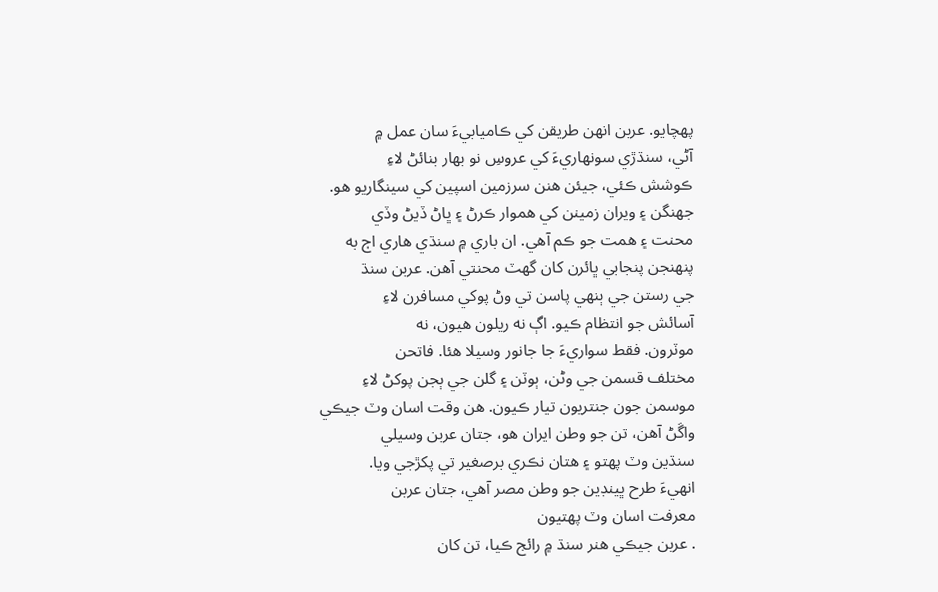پھچايو. عربن انھن طريقن کي ڪاميابيءَ سان عمل ۾
آڻي، سنڌڙي سونھاريءَ کي عروسِ نو بھار بنائڻ لاءِ
ڪوشش ڪئي، جيئن هنن سرزمين اسپين کي سينگاريو هو.
جهنگن ۽ ويران زمينن کي هموار ڪرڻ ۽ ڀاڻ ڏيڻ وڏي
محنت ۽ همت جو ڪم آهي. ان باري ۾ سنڌي هاري اڄ به
پنھنجن پنجابي ڀائرن کان گهٽ محنتي آهن. عربن سنڌ
جي رستن جي ٻنهي پاسن تي وڻ پوکي مسافرن لاءِ
آسائش جو انتظام ڪيو. اڳ نه ريلون هيون، نه
موٽرون. فقط سواريءَ جا جانور وسيلا هئا. فاتحن
مختلف قسمن جي وڻن، ٻوٽن ۽ گلن جي ٻجن پوکڻ لاءِ
موسمن جون جنتريون تيار ڪيون. هن وقت اسان وٽ جيڪي
واڱڻ آهن، تن جو وطن ايران هو، جتان عربن وسيلي
سنڌين وٽ پھتو ۽ هتان نڪري برصغير تي پکڙجي ويا.
انھيءَ طرح ڀينڊين جو وطن مصر آهي، جتان عربن
معرفت اسان وٽ پھتيون
. عربن جيڪي هنر سنڌ ۾ رائج ڪيا، تن کان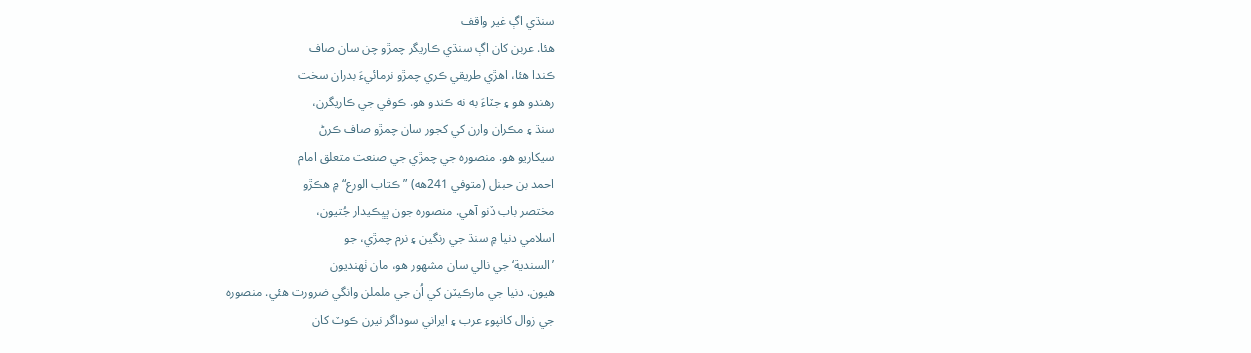سنڌي اڳ غير واقف
هئا. عربن کان اڳ سنڌي ڪاريگر چمڙو چن سان صاف
ڪندا هئا، اهڙي طريقي ڪري چمڙو نرمائيءَ بدران سخت
رهندو هو ۽ جٽاءَ به نه ڪندو هو. ڪوفي جي ڪاريگرن،
سنڌ ۽ مڪران وارن کي کجور سان چمڙو صاف ڪرڻ
سيکاريو هو. منصوره جي چمڙي جي صنعت متعلق امام
احمد بن حبنل (متوفي 241هه) ”ڪتاب الورع“ ۾ هڪڙو
مختصر باب ڏنو آهي. منصوره جون ڀڀڪيدار جُتيون،
اسلامي دنيا ۾ سنڌ جي رنگين ۽ نرم چمڙي، جو
’السندية‘ جي نالي سان مشھور هو، مان ٺهنديون
هيون. دنيا جي مارڪيٽن کي اُن جي ململن وانگي ضرورت هئي. منصوره
جي زوال کانپوءِ عرب ۽ ايراني سوداگر نيرن ڪوٽ کان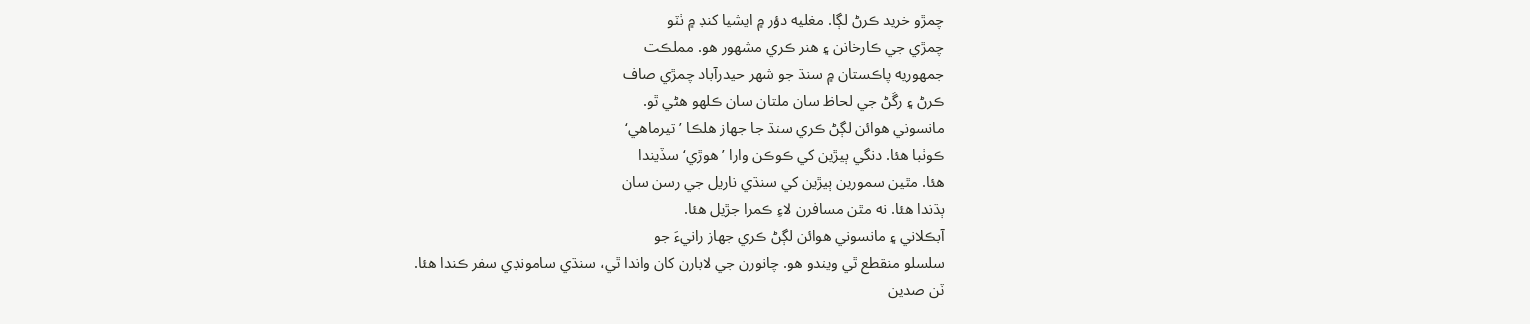چمڙو خريد ڪرڻ لڳا. مغليه دؤر ۾ ايشيا کنڊ ۾ ٺٽو
چمڙي جي ڪارخانن ۽ هنر ڪري مشھور هو. مملڪت
جمهوريه پاڪستان ۾ سنڌ جو شھر حيدرآباد چمڙي صاف
ڪرڻ ۽ رڱڻ جي لحاظ سان ملتان سان ڪلھو هڻي ٿو.
مانسوني هوائن لڳڻ ڪري سنڌ جا جھاز هلڪا ’تيرماهي‘
ڪوٺبا هئا. دنگي ٻيڙين کي ڪوڪن وارا ’هوڙي‘ سڏيندا
هئا. مٿين سمورين ٻيڙين کي سنڌي ناريل جي رسن سان
ٻڌندا هئا. نه مٿن مسافرن لاءِ ڪمرا جڙيل هئا.
آبڪلاني ۽ مانسوني هوائن لڳڻ ڪري جھاز رانيءَ جو
سلسلو منقطع ٿي ويندو هو. چانورن جي لابارن کان واندا ٿي، سنڌي سامونڊي سفر ڪندا هئا.
ٽن صدين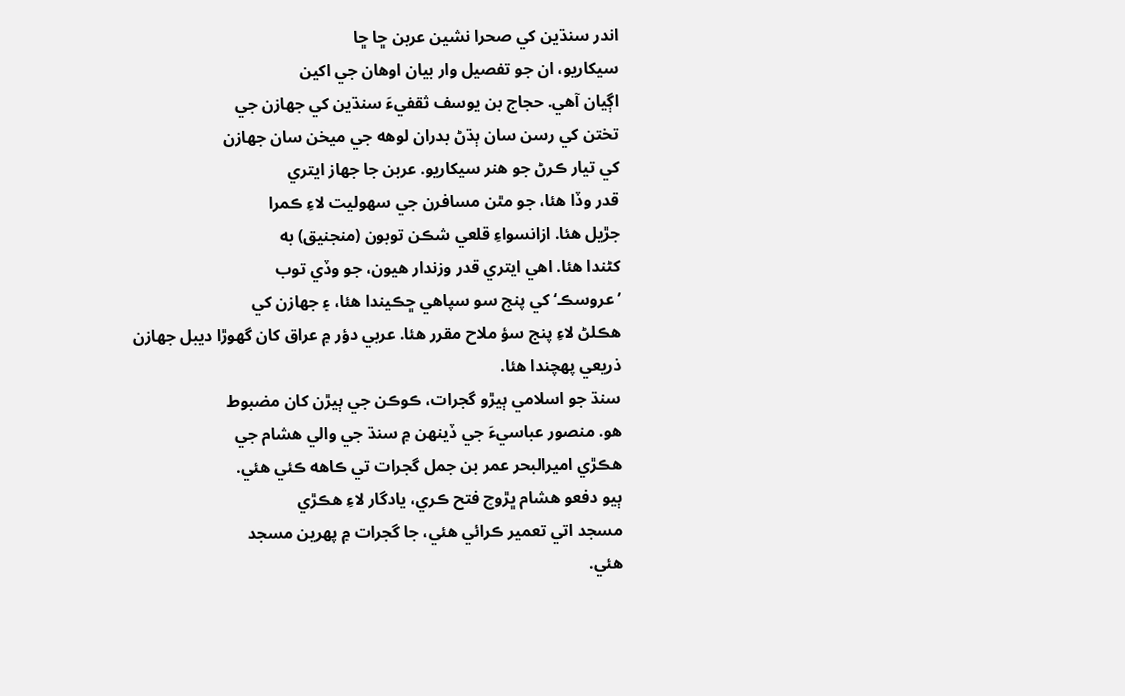اندر سنڌين کي صحرا نشين عربن ڇا ڇا
سيکاريو، ان جو تفصيل وار بيان اوهان جي اکين
اڳيان آهي. حجاج بن يوسف ثقفيءَ سنڌين کي جھازن جي
تختن کي رسن سان ٻڌڻ بدران لوهه جي ميخن سان جھازن
کي تيار ڪرڻ جو هنر سيکاريو. عربن جا جھاز ايتري
قدر وڏا هئا، جو مٿن مسافرن جي سهوليت لاءِ ڪمرا
جڙيل هئا. ازانسواءِ قلعي شڪن توبون (منجنيق) به
کڻندا هئا. اهي ايتري قدر وزندار هيون، جو وڏي توب
’عروسڪ‘ کي پنج سو سپاهي ڇڪيندا هئا، ۽ جھازن کي
هڪلڻ لاءِ پنج سؤ ملاح مقرر هئا. عربي دؤر ۾ عراق کان گهوڙا ديبل جھازن ذريعي پھچندا هئا.
سنڌ جو اسلامي ٻيڙو گجرات، ڪوڪن جي ٻيڙن کان مضبوط
هو. منصور عباسيءَ جي ڏينھن ۾ سنڌ جي والي هشام جي
هڪڙي اميرالبحر عمر بن جمل گجرات تي ڪاهه ڪئي هئي.
ٻيو دفعو هشام ڀڙوچ فتح ڪري، يادگار لاءِ هڪڙي
مسجد اتي تعمير ڪرائي هئي، جا گجرات ۾ پھرين مسجد
هئي.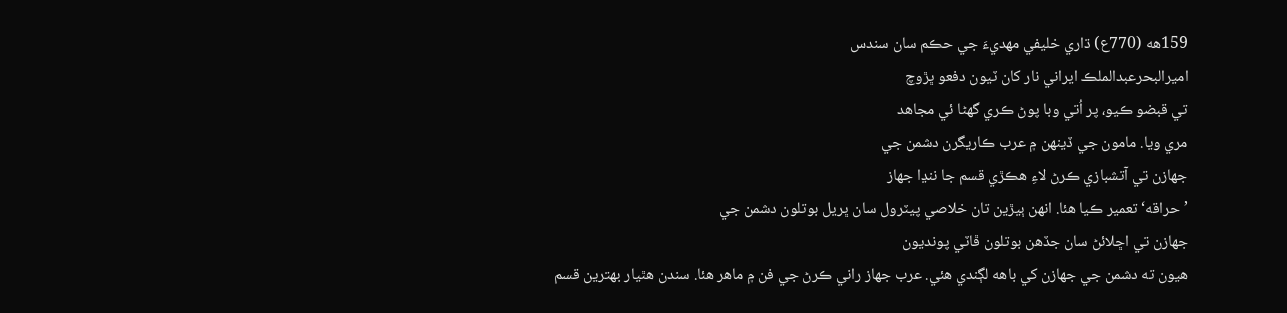159هه (770ع) ڌاري خليفي مهديءَ جي حڪم سان سندس
اميرالبحرعبدالملڪ ايراني نار کان ٽيون دفعو ڀڙوچ
تي قبضو ڪيو، پر اُتي وبا پوڻ ڪري گهڻا ئي مجاهد
مري ويا. مامون جي ڏينھن ۾ عرب ڪاريگرن دشمن جي
جھازن تي آتشبازي ڪرڻ لاءِ هڪڙي قسم جا ننڍا جھاز
’حراقه‘ تعمير ڪيا هئا. انھن ٻيڙين تان خلاصي پيٽرول سان ڀريل بوتلون دشمن جي
جھازن تي اڇلائڻ سان جڏهن بوتلون ڦاٽي پونديون
هيون ته دشمن جي جھازن کي باهه لڳندي هئي. عرب جھاز راني ڪرڻ جي فن ۾ ماهر هئا. سندن هٿيار بهترين قسم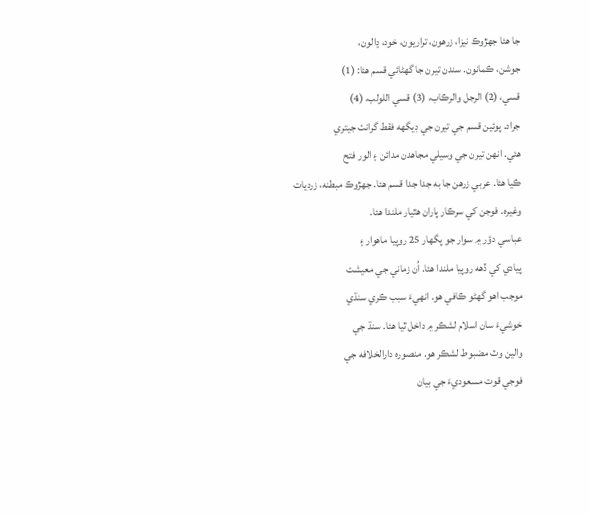جا هئا جهڙوڪ نيزا، زرهون، تراريون، خود، ڍالون،
جوشن، ڪمانون. سندن تيرن جا گهڻائي قسم هئا: (1)
قسي، (2) الرجل والرڪاب، (3) قسي اللولب، (4)
جراد. پوئين قسم جي تيرن جي ڊيگهه فقط گرانٺ جيتري
هئي. انھن تيرن جي وسيلي مجاهدن مدائن ۽ الور فتح
ڪيا هئا. عربي زرهن جا به جدا جدا قسم هئا. جهڙوڪ مبطنه، زرديات
وغيره. فوجن کي سرڪار پاران هٿيار ملندا هئا.
عباسي دؤر ۾ سوار جو پگهار 25 روپيا ماهوار ۽
پيادي کي ڏهه روپيا ملندا هئا. اُن زماني جي معيشت
موجب اهو گهڻو ڪافي هو. انھيءَ سبب ڪري سنڌي
خوشيءَ سان اسلام لشڪر ۾ داخل ٿيا هئا. سنڌ جي
والين وٽ مضبوط لشڪر هو. منصوره دارالخلافه جي
فوجي قوت مسعوديءَ جي بيان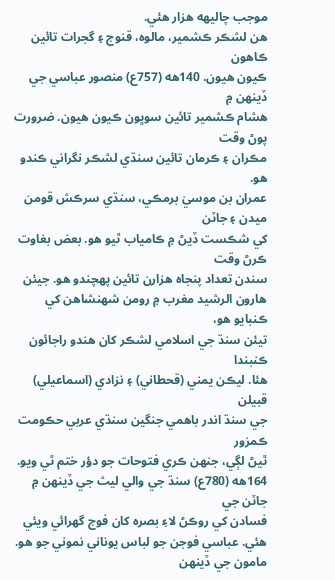موجب چاليھه هزار هئي.
هن لشڪر ڪشمير، مالوه، قنوج ۽ گجرات تائين ڪاهون
ڪيون هيون. 140هه (757ع) منصور عباسي جي ڏينھن ۾
هشام ڪشمير تائين سوڀون ڪيون هيون. ضرورت پوڻ وقت
مڪران ۽ ڪرمان تائين سنڌي لشڪر نگراني ڪندو هو.
عمران بن موسيٰ برمڪي، سنڌي سرڪش قومن ميدن ۽ جاٽن
کي شڪست ڏيڻ ۾ ڪامياب ٿيو هو. بعض بغاوت ڪرڻ وقت
سندن تعداد پنجاه هزارن تائين پھچندو هو. جيئن
هارون الرشيد مغرب ۾ رومن شهنشاهن کي ڪنبايو هو،
تيئن سنڌ جي اسلامي لشڪر کان هندو راجائون ڪنبندا
هئا. ليڪن يمني (قحطاني) ۽ نزادي (اسماعيلي) قبيلن
جي سنڌ اندر باهمي جنگين سنڌي عربي حڪومت ڪمزور
ٿيڻ لڳي، جنھن ڪري فتوحات جو دؤر ختم ٿي ويو.
164هه (780ع) سنڌ جي والي ليث جي ڏينھن ۾ جاٽن جي
فسادن کي روڪڻ لاءِ بصره کان فوج گهرائي ويئي هئي. عباسي فوجن جو لباس يوناني نموني جو هو. مامون جي ڏينھن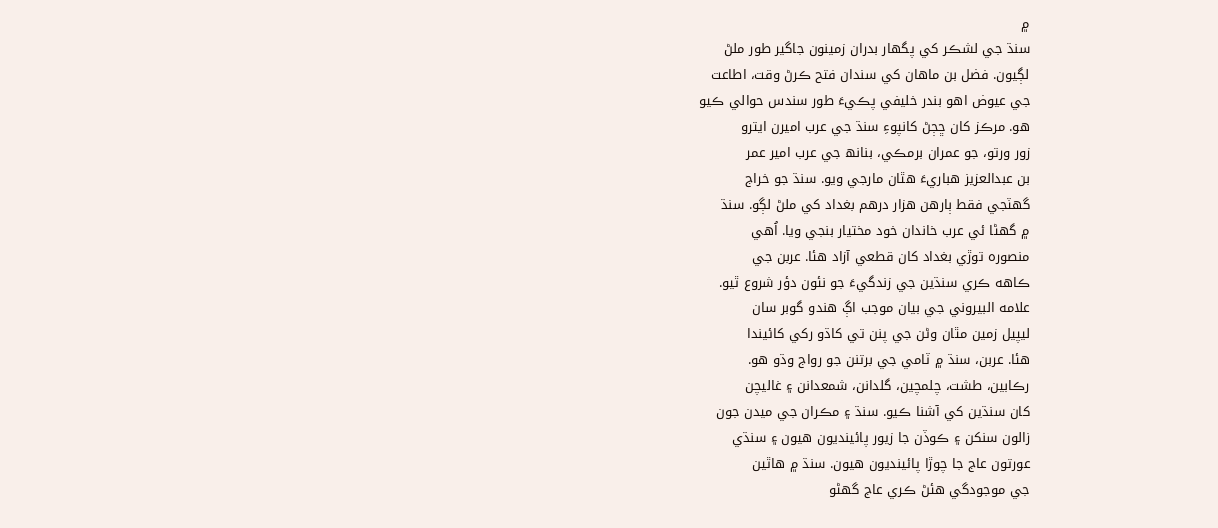۾
سنڌ جي لشڪر کي پگهار بدران زمينون جاگير طور ملڻ
لڳيون. فضل بن ماهان کي سندان فتح ڪرڻ وقت، اطاعت
جي عيوض اهو بندر خليفي پڪيءَ طور سندس حوالي ڪيو
هو. مرڪز کان ڇڄڻ کانپوءِ سنڌ جي عرب اميرن ايترو
زور ورتو، جو عمران برمڪي، بنانھ جي عرب امير عمر
بن عبدالعزيز هباريءَ هٿان مارجي ويو. سنڌ جو خراج
گهٽجي فقط ٻارهن هزار درهم بغداد کي ملڻ لڳو. سنڌ
۾ گهڻا ئي عرب خاندان خود مختيار بنجي ويا. اُهي
منصوره توڙي بغداد کان قطعي آزاد هئا. عربن جي
ڪاهه ڪري سنڌين جي زندگيءَ جو نئون دؤر شروع ٿيو.
علامه البيروني جي بيان موجب اڳ هندو گوبر سان
ليپيل زمين مٿان وڻن جي پنن تي کاڌو رکي کائيندا
هئا. عربن، سنڌ ۾ ٽامي جي برتنن جو رواج وڌو هو.
رڪابين، طشت، چلمچين، گلدانن، شمعدانن ۽ غاليچن
کان سنڌين کي آشنا ڪيو. سنڌ ۽ مڪران جي ميدن جون
زالون سنکن ۽ ڪوڏن جا زيور پائينديون هيون ۽ سنڌي
عورتون عاج جا چوڙا پائينديون هيون. سنڌ ۾ هاٿين
جي موجودگي هئڻ ڪري عاج گهڻو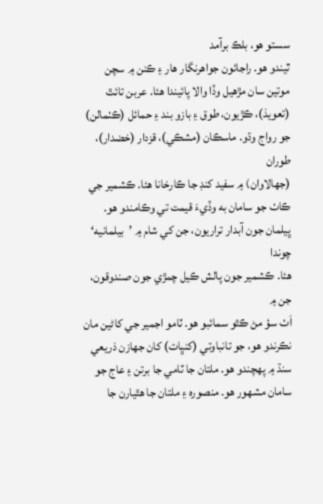سستو هو، بلڪ برآمد
ٿيندو هو. راجائون جواهرنگار هار ۽ ڪنن ۾ سچن
موتين سان مڙهيل وڏا والا پائيندا هئا. عربن تائٿ
(تعويذ)، ڪڙيون، طوق ۽ بازو بند ۽ حمائل (ڪٺمالن)
جو رواج وڌو. ماسڪان (مشڪي)، قزدار (خضدار)، طوران
(جھالاوان) ۾ سفيد کنڊ جا ڪارخانا هئا. ڪشمير جي
ڪاٺ جو سامان به وڏيءَ قيمت تي وڪامندو هو.
ڀيلمان جون آبدار تراريون، جن کي شام ۾ ’بيلمانيه‘ چوندا
هئا. ڪشمير جون پالش ڪيل چمڙي جون صندوقون، جن ۾
اَٺ سؤ مڻ ڪٿو سمائبو هو. ٽامو اجمير جي کاڻين مان
نڪرندو هو، جو تانباوتي (کنڀات) کان جھازن ذريعي
سنڌ ۾ پھچندو هو. ملتان جا ٽامي جا برتن ۽ عاج جو
سامان مشھور هو. منصوره ۽ ملتان جا هٿيارن جا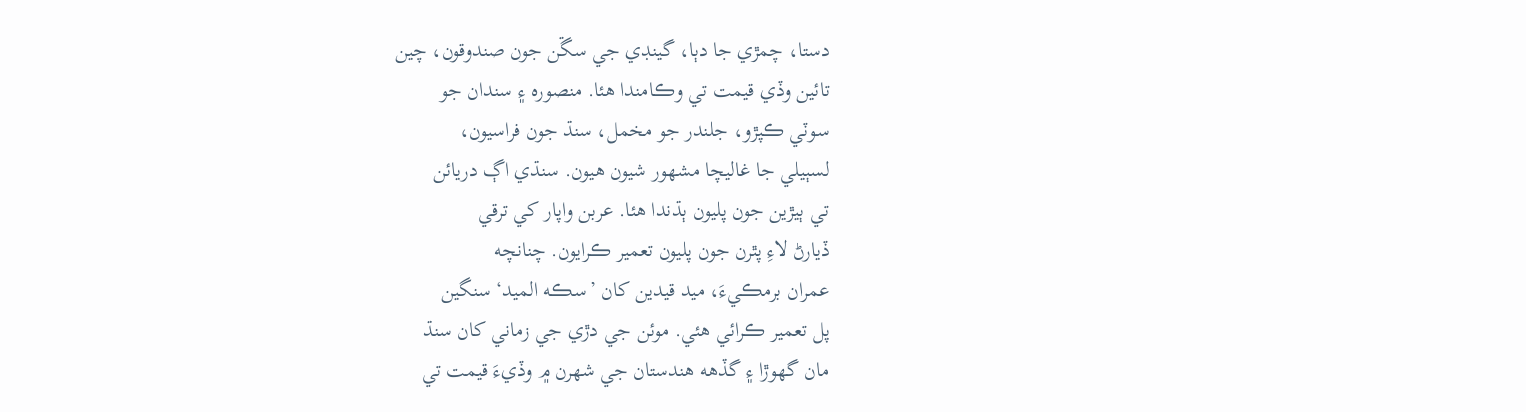دستا، چمڙي جا دٻا، گينڊي جي سڱن جون صندوقون، چين
تائين وڏي قيمت تي وڪامندا هئا. منصوره ۽ سندان جو
سوٽي ڪپڙو، جلندر جو مخمل، سنڌ جون فراسيون،
لسٻيلي جا غاليچا مشھور شيون هيون. سنڌي اڳ دريائن
تي ٻيڙين جون پليون ٻڌندا هئا. عربن واپار کي ترقي
ڏيارڻ لاءِ پٿرن جون پليون تعمير ڪرايون. چنانچه
عمران برمڪيءَ، ميد قيدين کان ’سڪه الميد‘ سنگين
پل تعمير ڪرائي هئي. موئن جي دڙي جي زماني کان سنڌ
مان گهوڙا ۽ گڏهه هندستان جي شھرن ۾ وڏيءَ قيمت تي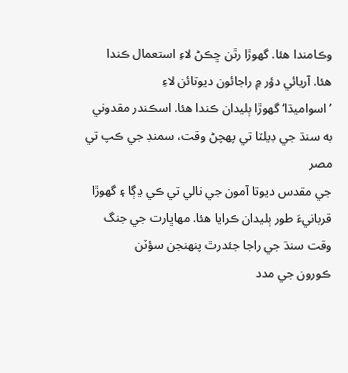وڪامندا هئا. گهوڙا رٿن ڇڪڻ لاءِ استعمال ڪندا
هئا. آريائي دؤر ۾ راجائون ديوتائن لاءِ
’اسواميڌا‘ گهوڙا ٻليدان ڪندا هئا. اسڪندر مقدوني
به سنڌ جي ڊيلٽا تي پھچڻ وقت، سمنڊ جي ڪپ تي مصر
جي مقدس ديوتا آمون جي نالي تي ڪي ڍڳا ۽ گهوڙا
قربانيءَ طور ٻليدان ڪرايا هئا. مھاڀارت جي جنگ وقت سنڌ جي راجا جئدرٿ پنھنجن سؤٽن
ڪورون جي مدد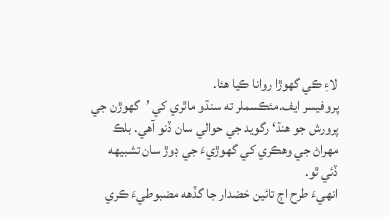لاءِ ڪي گهوڙا روانا ڪيا هئا.
پروفيسر ايف.مئڪسملر ته سنڌو ماٿري کي ’گهوڙن جي
پرورش جو هنڌ‘ رگويد جي حوالي سان ڏنو آهي. بلڪ مھراڻ جي وهڪري کي گهوڙيءَ جي ڊوڙ سان تشبيھه ڏئي ٿو.
انھيءَ طرح اڄ تائين خضدار جا گڏهه مضبوطيءَ ڪري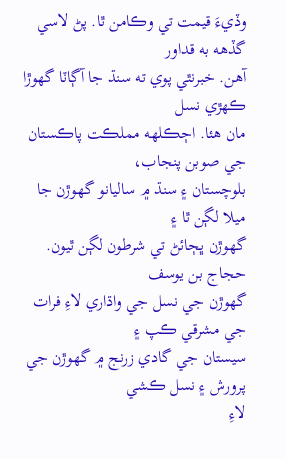وڏيءَ قيمت تي وڪامن ٿا. پڻ لاسي گڏهه به قداور
آهن. خبرنٿي پوي ته سنڌ جا آڳاٽا گهوڙا ڪھڙي نسل
مان هئا. اڄڪلھه مملڪت پاڪستان جي صوبن پنجاب،
بلوچستان ۽ سنڌ ۾ ساليانو گهوڙن جا ميلا لڳن ٿا ۽
گهوڙن ڀڄائڻ تي شرطون لڳن ٿيون. حجاج بن يوسف
گهوڙن جي نسل جي واڌاري لاءِ فرات جي مشرقي ڪپ ۽
سيستان جي گادي زرنج ۾ گهوڙن جي پرورش ۽ نسل ڪشي
لاءِ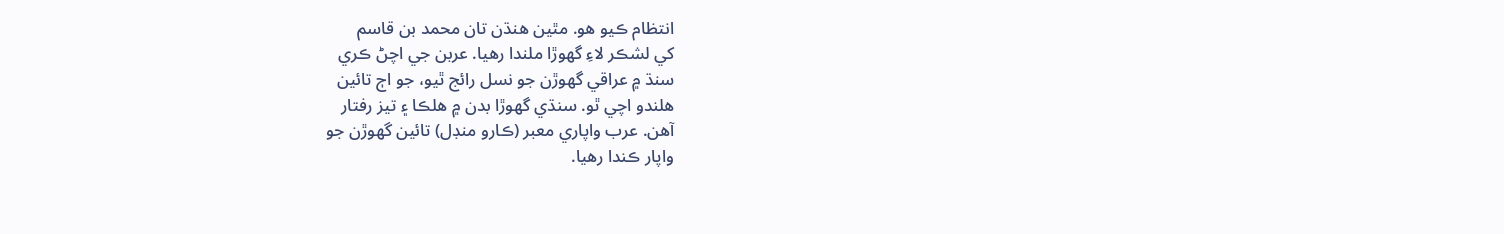انتظام ڪيو هو. مٿين هنڌن تان محمد بن قاسم
کي لشڪر لاءِ گهوڙا ملندا رهيا. عربن جي اچڻ ڪري
سنڌ ۾ عراقي گهوڙن جو نسل رائج ٿيو، جو اڄ تائين
هلندو اچي ٿو. سنڌي گهوڙا بدن ۾ هلڪا ۽ تيز رفتار
آهن. عرب واپاري معبر (ڪارو منڊل) تائين گهوڙن جو
واپار ڪندا رهيا.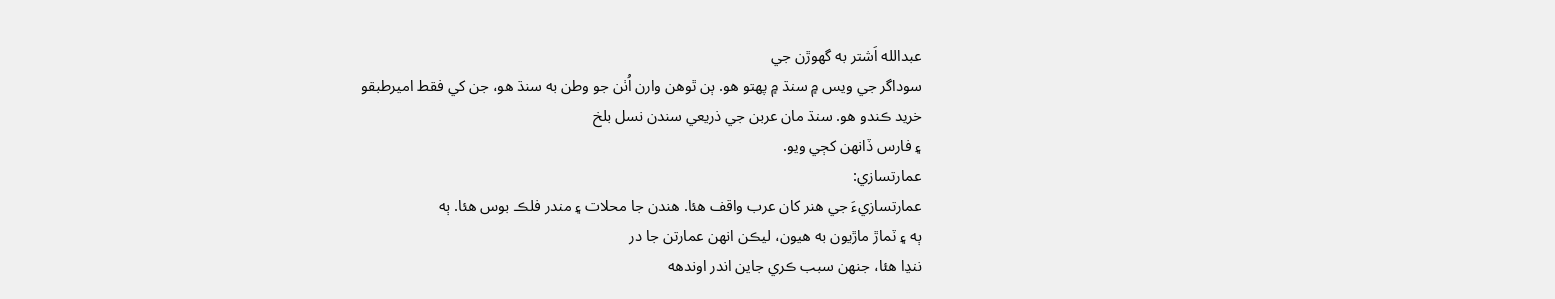عبدالله اَشتر به گهوڙن جي
سوداگر جي ويس ۾ سنڌ ۾ پھتو هو. ٻن ٿوهن وارن اُٺن جو وطن به سنڌ هو، جن کي فقط اميرطبقو
خريد ڪندو هو. سنڌ مان عربن جي ذريعي سندن نسل بلخ
۽ فارس ڏانھن کڄي ويو.
عمارتسازي:
عمارتسازيءَ جي هنر کان عرب واقف هئا. هندن جا محلات ۽ مندر فلڪ بوس هئا. ٻه
ٻه ۽ ٽماڙ ماڙيون به هيون، ليڪن انھن عمارتن جا در
ننڍا هئا، جنھن سبب ڪري جاين اندر اوندهه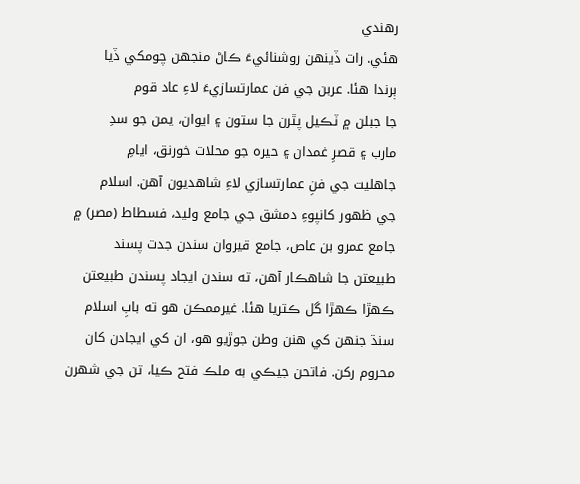رهندي
هئي. رات ڏينھن روشنائيءَ ڪاڻ منجهن چومکي ڏيا
ٻرندا هئا. عربن جي فن عمارتسازيءَ لاءِ عاد قوم
جا جبلن ۾ ٽڪيل پٿرن جا ستون ۽ ايوان، يمن جو سدِ
مارب ۽ قصرِ غمدان ۽ حيره جو محلات خورنق، ايامِ
جاهليت جي فنِ عمارتسازي لاءِ شاهديون آهن. اسلام
جي ظهور کانپوءِ دمشق جي جامع وليد، فسطاط (مصر) ۾
جامع عمرو بن عاص، جامع قيروان سندن جدت پسند
طبيعتن جا شاهڪار آهن، ته سندن ايجاد پسندن طبيعتن
ڪھڙا ڪھڙا گل ڪتريا هئا. غيرممڪن هو ته بابِ اسلام
سنڌ جنھن کي هنن وطن جوڙيو هو، ان کي ايجادن کان
محروم رکن. فاتحن جيڪي به ملڪ فتح ڪيا، تن جي شھرن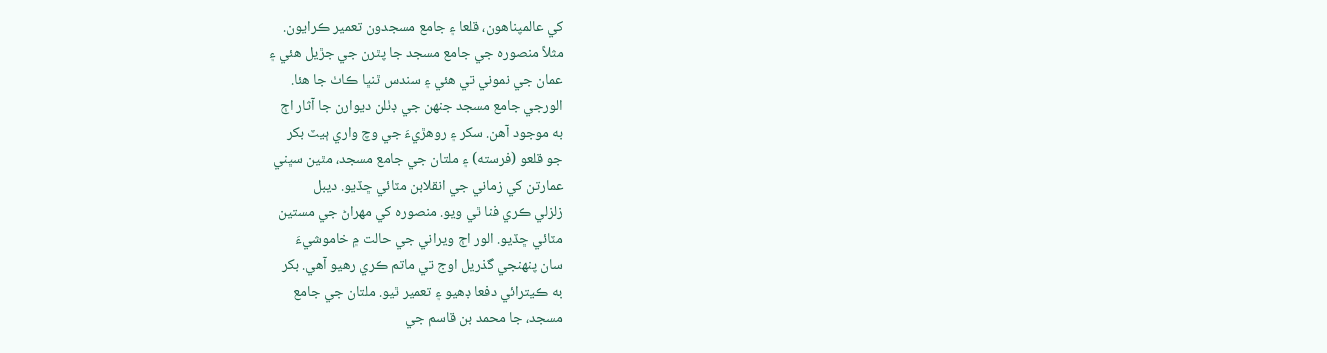کي عالمپناهون، قلعا ۽ جامع مسجدون تعمير ڪرايون.
مثلاً منصوره جي جامع مسجد جا پٿرن جي جڙيل هئي ۽
عمان جي نموني تي هئي ۽ سندس ٿنڀا ڪاٺ جا هئا.
الورجي جامع مسجد جنھن جي ڊٺلن ديوارن جا آثار اڄ
به موجود آهن. سکر ۽ روهڙيءَ جي وچ واري ٻيٽ بکر
جو قلعو (فرسته) ۽ ملتان جي جامع مسجد، مٿين سڀني
عمارتن کي زماني جي انقلابن مٽائي ڇڏيو. ديبل
زلزلي ڪري فنا ٿي ويو. منصوره کي مھراڻ جي مستين
مٽائي ڇڏيو. الور اڄ ويراني جي حالت ۾ خاموشيءَ
سان پنھنجي گذريل اوج تي ماتم ڪري رهيو آهي. بکر
به ڪيترائي دفعا ڊهيو ۽ تعمير ٿيو. ملتان جي جامع
مسجد، جا محمد بن قاسم جي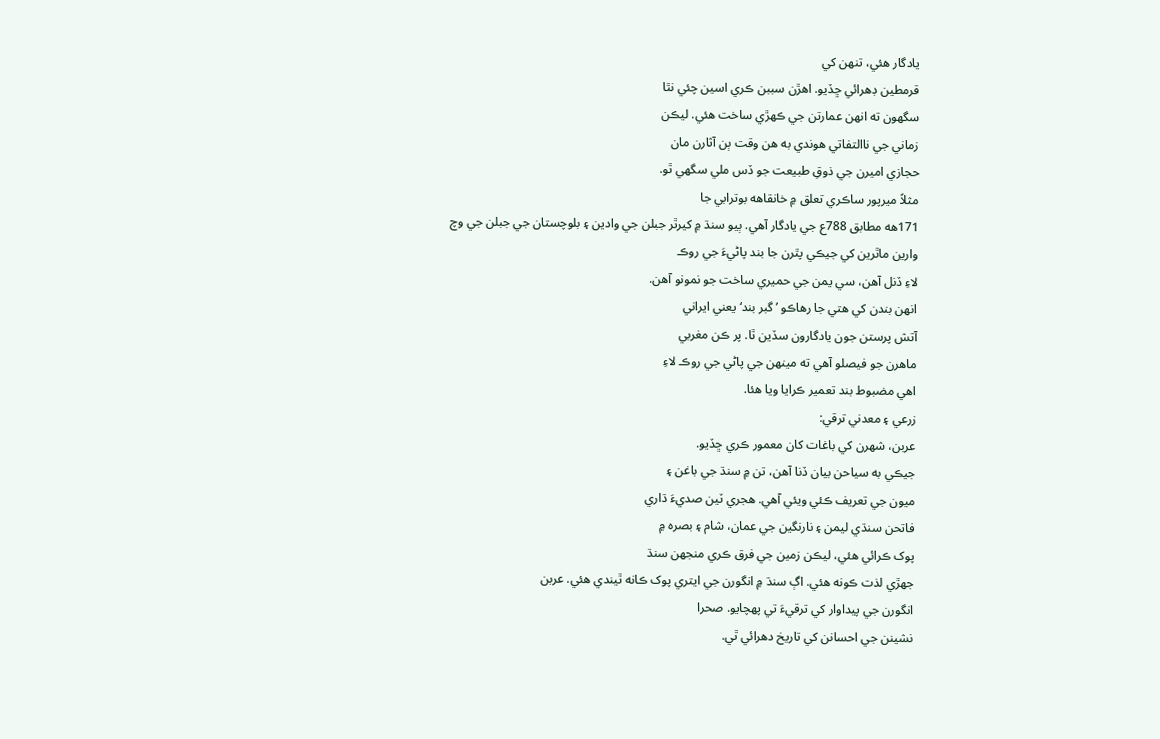يادگار هئي، تنھن کي
قرمطين ڊهرائي ڇڏيو. اهڙن سببن ڪري اسين چئي نٿا
سگهون ته انھن عمارتن جي ڪھڙي ساخت هئي. ليڪن
زماني جي ناالتفاتي هوندي به هن وقت ٻن آثارن مان
حجازي اميرن جي ذوقِ طبيعت جو ڏس ملي سگهي ٿو.
مثلاً ميرپور ساڪري تعلق ۾ خانقاهه بوترابي جا
171هه مطابق 788ع جي يادگار آهي. ٻيو سنڌ ۾ کيرٿر جبلن جي وادين ۽ بلوچستان جي جبلن جي وچ
وارين ماٿرين کي جيڪي پٿرن جا بند پاڻيءَ جي روڪ
لاءِ ڏنل آهن، سي يمن جي حميري ساخت جو نمونو آهن.
انھن بندن کي هتي جا رهاڪو ’گبر بند‘ يعني ايراني
آتش پرستن جون يادگارون سڏين ٿا. پر ڪن مغربي
ماهرن جو فيصلو آهي ته مينھن جي پاڻي جي روڪ لاءِ
اهي مضبوط بند تعمير ڪرايا ويا هئا.
زرعي ۽ معدني ترقي:
عربن، شھرن کي باغات کان معمور ڪري ڇڏيو.
جيڪي به سياحن بيان ڏنا آهن، تن ۾ سنڌ جي باغن ۽
ميون جي تعريف ڪئي ويئي آهي. هجري ٽين صديءَ ڌاري
فاتحن سنڌي ليمن ۽ نارنگين جي عمان، شام ۽ بصره ۾
پوک ڪرائي هئي، ليڪن زمين جي فرق ڪري منجهن سنڌ
جهڙي لذت ڪونه هئي. اڳ سنڌ ۾ انگورن جي ايتري پوک ڪانه ٿيندي هئي. عربن
انگورن جي پيداوار کي ترقيءَ تي پھچايو. صحرا
نشينن جي احسانن کي تاريخ دهرائي ٿي.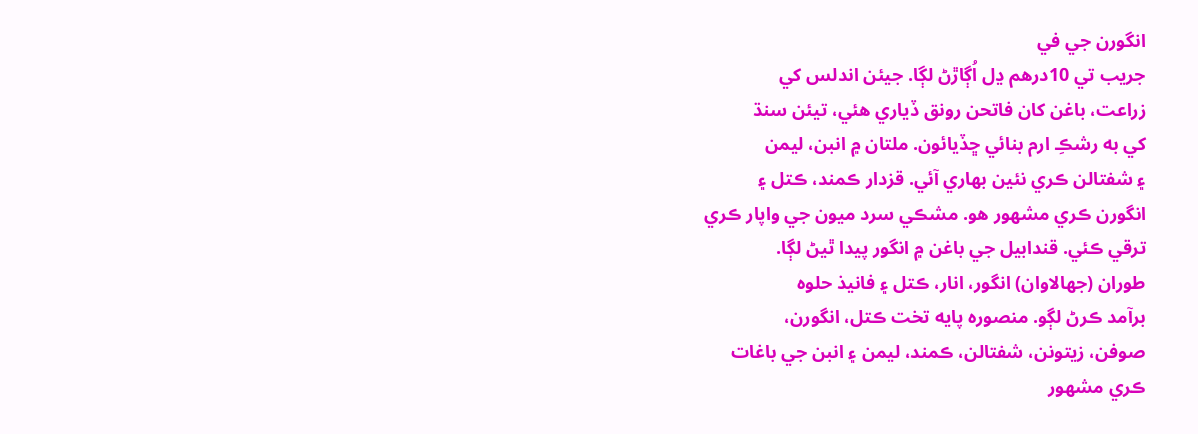انگورن جي في
جريب تي 10درهم ڍل اُڳاڙڻ لڳا. جيئن اندلس کي
زراعت، باغن کان فاتحن رونق ڏياري هئي، تيئن سنڌ
کي به رشڪِ ارم بنائي ڇڏيائون. ملتان ۾ انبن، ليمن
۽ شفتالن ڪري نئين بھاري آئي. قزدار ڪمند، ڪتل ۽
انگورن ڪري مشھور هو. مشڪي سرد ميون جي واپار ڪري
ترقي ڪئي. قندابيل جي باغن ۾ انگور پيدا ٿيڻ لڳا.
طوران (جھالاوان) انگور، انار، ڪتل ۽ فانيذ حلوه
برآمد ڪرڻ لڳو. منصوره پايه تخت ڪتل، انگورن،
صوفن، زيتونن، شفتالن، ڪمند، ليمن ۽ انبن جي باغات
ڪري مشھور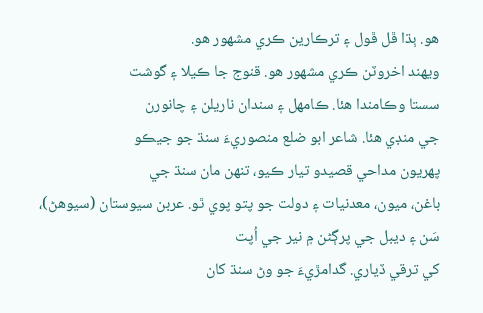هو. ٻڌا ڦل ڦول ۽ ترڪارين ڪري مشھور هو.
ويھند اخروٽن ڪري مشھور هو. قنوج جا ڪيلا ۽ گوشت
سستا وڪامندا هئا. ڪامھل ۽ سندان ناريلن ۽ چانورن
جي منڊي هئا. شاعر ابو ضلع منصوريءَ سنڌ جو جيڪو
پھريون مداحي قصيدو تيار ڪيو، تنھن مان سنڌ جي
باغن، ميون، معدنيات ۽ دولت جو پتو پوي ٿو. عربن سيوستان (سيوهڻ)، سَن ۽ ديبل جي پرڳڻن ۾ نير جي اُپت
کي ترقي ڏياري. گدامڙيءَ جو وڻ سنڌ کان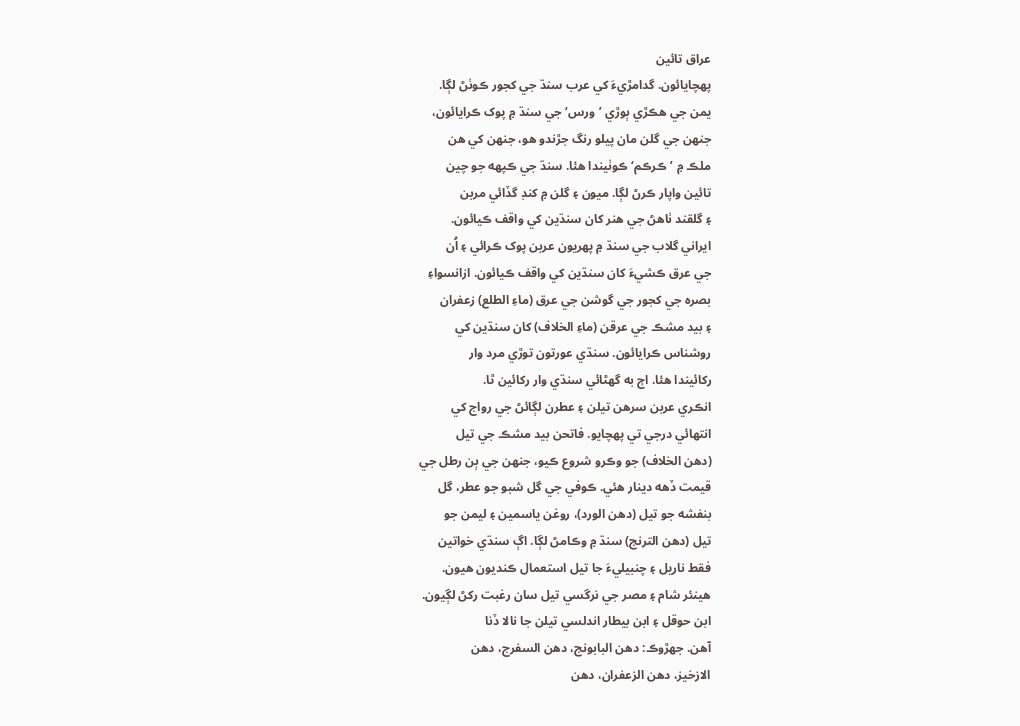عراق تائين
پھچايائون. گدامڙيءَ کي عرب سنڌ جي کجور ڪوٺڻ لڳا.
يمن جي هڪڙي ٻوڙي ’ورس‘ جي سنڌ ۾ پوک ڪرايائون،
جنھن جي گلن مان پيلو رنگ جڙندو هو، جنھن کي هن
ملڪ ۾ ’ڪرڪم‘ ڪوٺيندا هئا. سنڌ جي ڪپهه جو چين
تائين واپار ڪرڻ لڳا. ميون ۽ گلن ۾ کنڊ گڏائي مربن
۽ گلقند ٺاهڻ جي هنر کان سنڌين کي واقف ڪيائون.
ايراني گلاب جي سنڌ ۾ پھريون عربن پوک ڪرائي ۽ اُن
جي عرق ڪشيءَ کان سنڌين کي واقف ڪيائون. ازانسواءِ
بصره جي کجور جي گوشن جي عرق (ماءِ الطلع) زعفران
۽ بيد مشڪ جي عرقن (ماءِ الخلاف) کان سنڌين کي
روشناس ڪرايائون. سنڌي عورتون توڙي مرد وار
رکائيندا هئا. اڄ به گهڻائي سنڌي وار رکائين ٿا.
انڪري عربن سرهن تيلن ۽ عطرن لڳائڻ جي رواج کي
انتهائي درجي تي پھچايو. فاتحن بيد مشڪ جي تيل
(دهن الخلاف) جو وڪرو شروع ڪيو، جنھن جي ٻن رطل جي
قيمت ڏهه دينار هئي. ڪوفي جي گل شبو جو عطر، گل
بنفشه جو تيل (دهن الورد)، روغن ياسمين ۽ ليمن جو
تيل (دهن الترنج) سنڌ ۾ وڪامڻ لڳا. اڳ سنڌي خواتين
فقط ناريل ۽ چنبيليءَ جا تيل استعمال ڪنديون هيون.
هينئر شام ۽ مصر جي نرگسي تيل سان رغبت رکڻ لڳيون.
ابن حوقل ۽ ابن بيطار اندلسي تيلن جا نالا ڏنا
آهن. جهڙوڪ: دهن البابونج، دهن السفرج، دهن
الازخيز، دهن الزعفران، دهن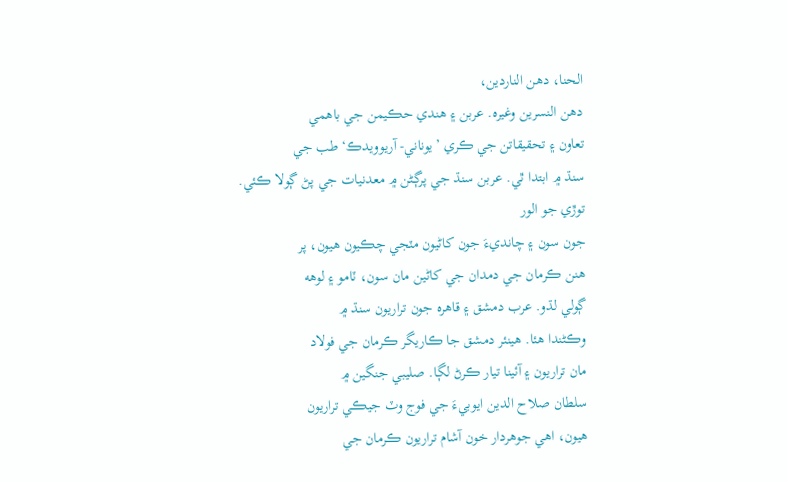الحنا، دهن الناردين،
دهن النسرين وغيره. عربن ۽ هندي حڪيمن جي باهمي
تعاون ۽ تحقيقاتن جي ڪري ’يوناني- آريوويدڪ‘ طب جي
سنڌ ۾ ابتدا ٿي. عربن سنڌ جي پرڳڻن ۾ معدنيات جي پڻ ڳولا ڪئي. توڙي جو الور
جون سون ۽ چانديءَ جون کاڻيون مٽجي چڪيون هيون، پر
هنن ڪرمان جي دمدان جي کاڻين مان سون، ٽامو ۽ لوهه
ڳولي لڌو. عرب دمشق ۽ قاهره جون تراريون سنڌ ۾
وڪڻندا هئا. هينئر دمشق جا ڪاريگر ڪرمان جي فولاد
مان تراريون ۽ آئينا تيار ڪرڻ لڳا. صليبي جنگين ۾
سلطان صلاح الدين ايوبيءَ جي فوج وٽ جيڪي تراريون
هيون، اهي جوهردار خون آشام تراريون ڪرمان جي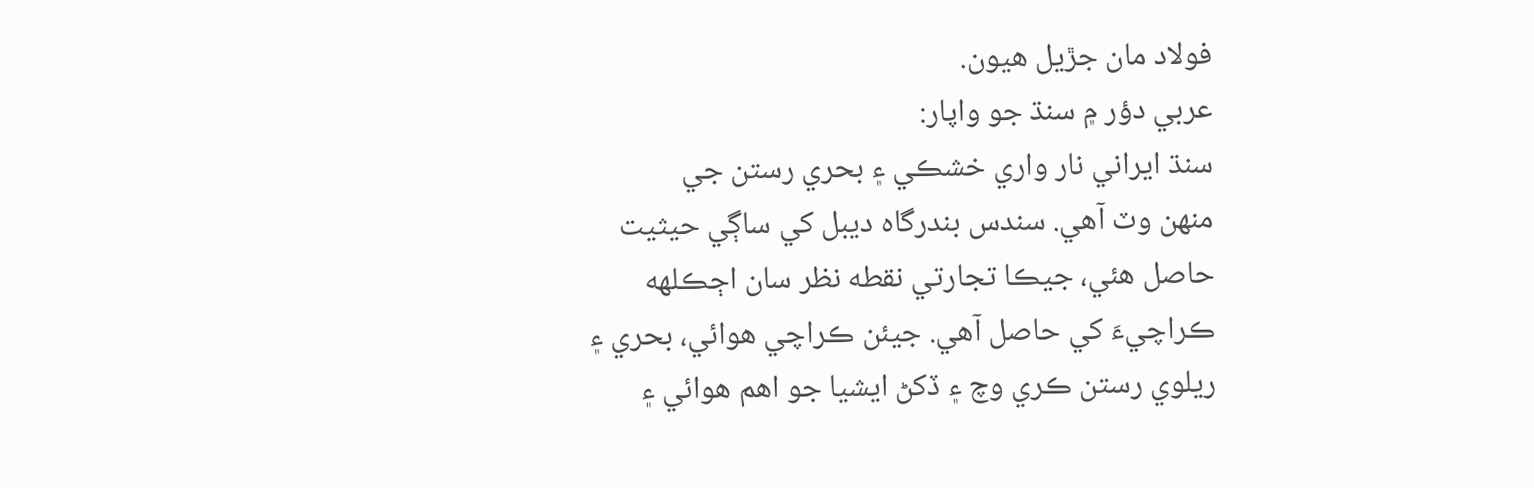فولاد مان جڙيل هيون.
عربي دؤر ۾ سنڌ جو واپار:
سنڌ ايراني نار واري خشڪي ۽ بحري رستن جي
منھن وٽ آهي. سندس بندرگاه ديبل کي ساڳي حيثيت
حاصل هئي، جيڪا تجارتي نقطه نظر سان اڄڪلھه
ڪراچيءَ کي حاصل آهي. جيئن ڪراچي هوائي، بحري ۽
ريلوي رستن ڪري وچ ۽ ڏکڻ ايشيا جو اهم هوائي ۽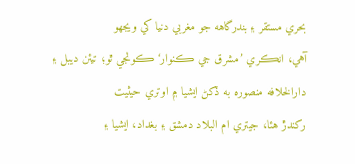بحري مستقر ۽ بندرگاهه جو مغربي دنيا کي ويجهو
آهي، انڪري ’مشرق جي ڪنوار‘ ڪوٺجي ٿو؛ تيئن ديبل ۽
دارالخلافه منصوره به ڏکڻ ايشيا ۾ اوتري حيثيت
رکندڙ هئا، جيتري ام البلاد دمشق ۽ بغداد، ايشيا ۽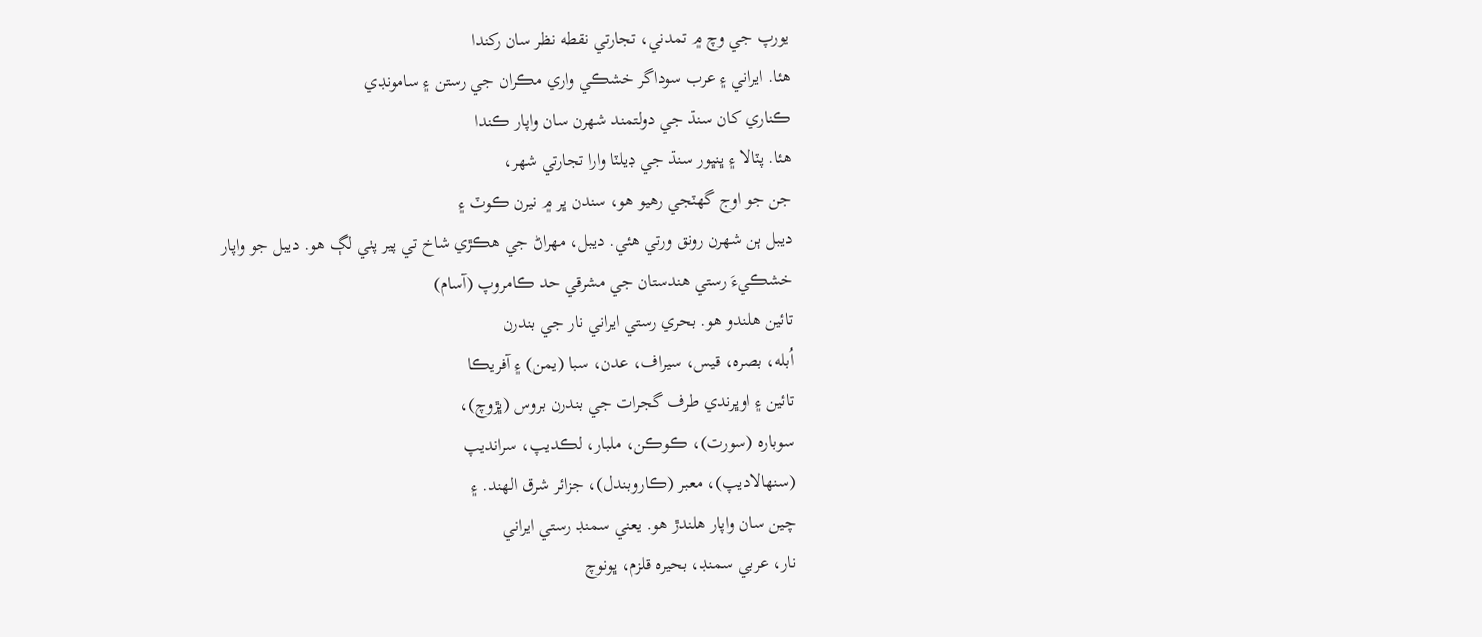يورپ جي وچ ۾ تمدني، تجارتي نقطه نظر سان رکندا
هئا. ايراني ۽ عرب سوداگر خشڪي واري مڪران جي رستن ۽ سامونڊي
ڪناري کان سنڌ جي دولتمند شھرن سان واپار ڪندا
هئا. پٽالا ۽ ڀنڀور سنڌ جي ڊيلٽا وارا تجارتي شھر،
جن جو اوج گهٽجي رهيو هو، سندن ڀر ۾ نيرن ڪوٽ ۽
ديبل ٻن شھرن رونق ورتي هئي. ديبل، مھراڻ جي هڪڙي شاخ تي پير پٺي لڳ هو. ديبل جو واپار
خشڪيءَ رستي هندستان جي مشرقي حد ڪامروپ (آسام)
تائين هلندو هو. بحري رستي ايراني نار جي بندرن
اُبله، بصره، قيس، سيراف، عدن، سبا (يمن) ۽ آفريڪا
تائين ۽ اوڀرندي طرف گجرات جي بندرن بروس (ڀڙوچ)،
سوباره (سورت)، ڪوڪن، ملبار، لڪديپ، سرانديپ
(سنھالاديپ)، معبر (ڪاروبندل)، جزائر شرق الھند. ۽
چين سان واپار هلندڙ هو. يعني سمنڊ رستي ايراني
نار، عربي سمنڊ، بحيره قلزم، ڀونوچ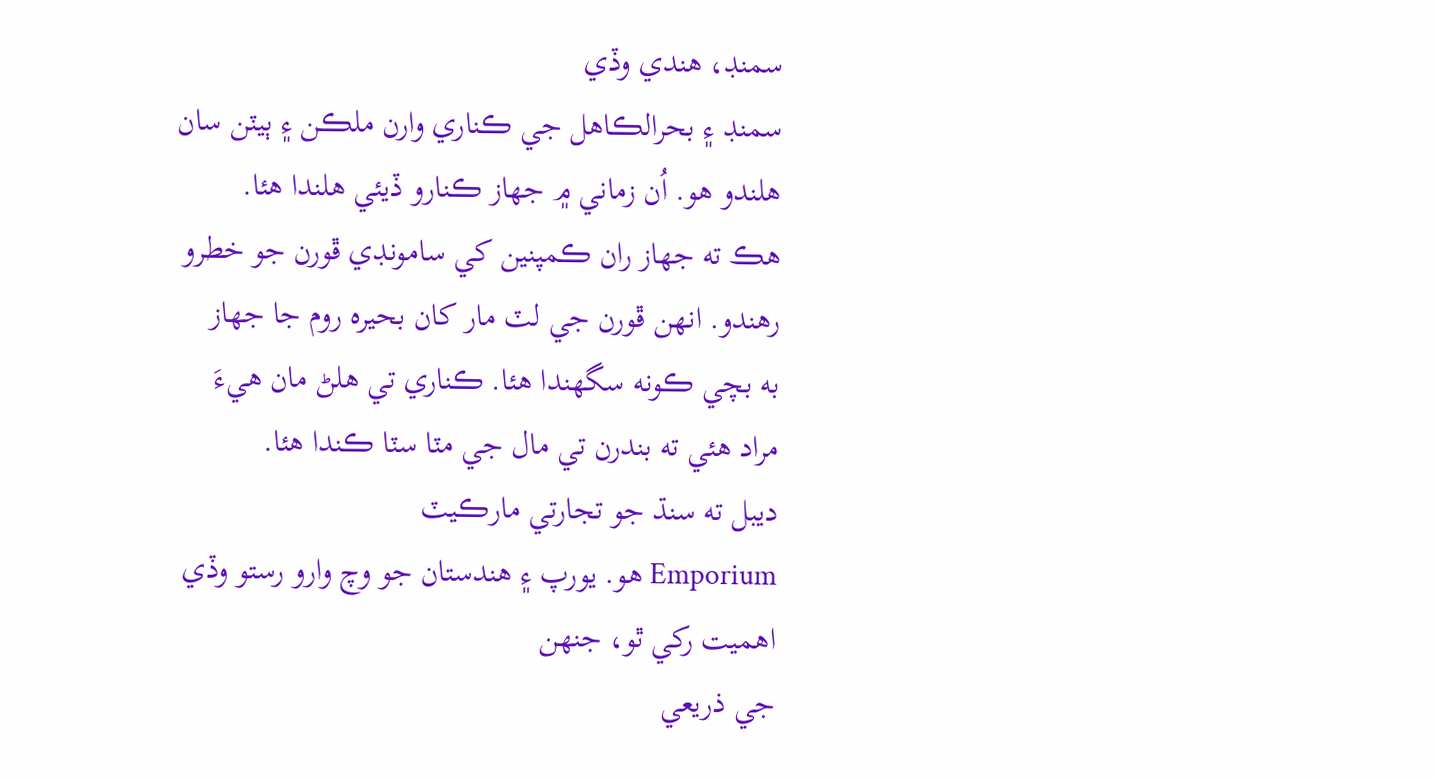سمنڊ، هندي وڏي
سمنڊ ۽ بحرالڪاهل جي ڪناري وارن ملڪن ۽ ٻيٽن سان
هلندو هو. اُن زماني ۾ جھاز ڪنارو ڏيئي هلندا هئا.
هڪ ته جھاز ران ڪمپنين کي سامونڊي ڦورن جو خطرو
رهندو. انھن ڦورن جي لٽ مار کان بحيره روم جا جھاز
به بچي ڪونه سگهندا هئا. ڪناري تي هلڻ مان هيءَ
مراد هئي ته بندرن تي مال جي مٽا سٽا ڪندا هئا.
ديبل ته سنڌ جو تجارتي مارڪيٽ
Emporium هو. يورپ ۽ هندستان جو وچ وارو رستو وڏي اهميت رکي ٿو، جنھن
جي ذريعي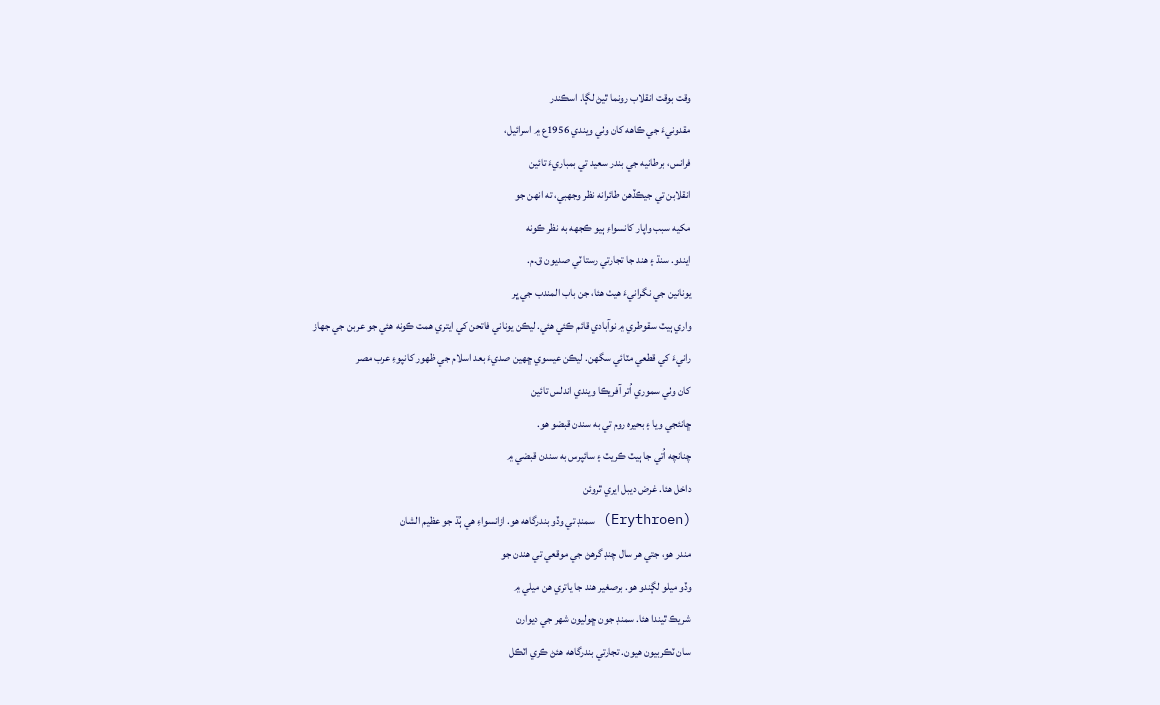وقت بوقت انقلاب رونما ٿيڻ لڳا. اسڪندر
مقدونيءَ جي ڪاهه کان وٺي ويندي 1956ع ۾ اسرائيل،
فرانس، برطانيه جي بندر سعيد تي بمباريءَ تائين
انقلابن تي جيڪڏهن طائرانه نظر وجهبي، ته انھن جو
مکيه سبب واپار کانسواءِ ٻيو ڪجهه به نظر ڪونه
ايندو. سنڌ ۽ هند جا تجارتي رستا ٽي صديون ق.م.
يونانين جي نگرانيءَ هيٺ هئا، جن باب المندب جي ڀر
واري ٻيٽ سقوطري ۾ نوآبادي قائم ڪئي هئي. ليڪن يوناني فاتحن کي ايتري همت ڪونه هئي جو عربن جي جھاز
رانيءَ کي قطعي مٽائي سگهن. ليڪن عيسوي ڇهين صديءَ بعد اسلام جي ظهور کانپوءِ عرب مصر
کان وٺي سموري اُتر آفريڪا ويندي اندلس تائين
ڇانئجي ويا ۽ بحيره روم تي به سندن قبضو هو.
چنانچه اُتي جا ٻيٽ ڪريٽ ۽ سائپرس به سندن قبضي ۾
داخل هئا. غرض ديبل ايري ٿروئن
(Erythroen) سمنڊ تي وڏو بندرگاهه هو. ازانسواءِ هي ٻُڌ جو عظيم الشان
مندر هو، جتي هر سال چنڊ گرهڻ جي موقعي تي هندن جو
وڏو ميلو لڳندو هو. برصغير هند جا ياتري هن ميلي ۾
شريڪ ٿيندا هئا. سمنڊ جون ڇوليون شھر جي ديوارن
سان ٽڪربيون هيون. تجارتي بندرگاهه هئڻ ڪري اٽڪل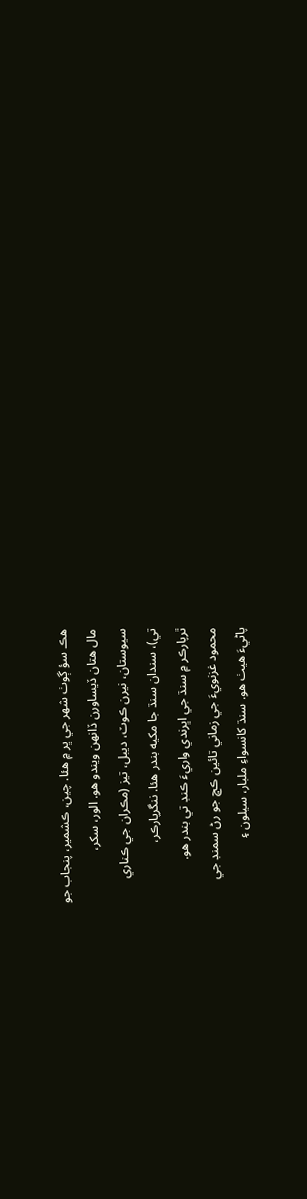هڪ سؤ ڳوٺ شھر جي ڀر ۾ هئا. چين، ڪشمير، پنجاب جو
مال هتان ڏيساورن ڏانھن ويندو هو. الور، سکر،
سيوستان، نيرن ڪوٽ، ديبل، تيز (مڪران جي ڪناري
تي)، سندان سنڌ جا مکيه بندر هئا. ننگرپارڪر،
ٿرپارڪر ۾ سنڌ جي اڀرندي واريءَ ڪنڊ تي بندر هو.
محمود غزنويءَ جي زماني تائين ڪڇ جو رڻ سمنڊ جي
پاڻيءَ هيٺ هو. سنڌ کانسواءِ ملبار، سيلون ۽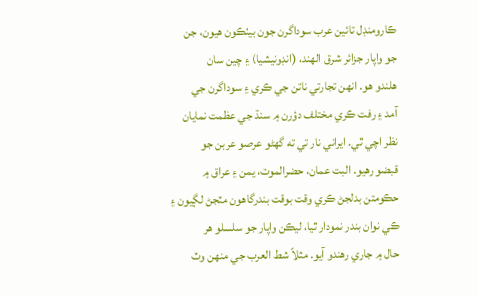ڪارومنڊل تائين عرب سوداگرن جون بيٺڪون هيون، جن
جو واپار جزائر شرق الھند، (انڊونيشيا) ۽ چين سان
هلندو هو. انھن تجارتي ناتن جي ڪري ۽ سوداگرن جي
آمد ۽ رفت ڪري مختلف دؤرن ۾ سنڌ جي عظمت نمايان
نظر اچي ٿي. ايراني نار تي ته گهڻو عرصو عربن جو
قبضو رهيو. البت عمان، حضرالموت، يمن ۽ عراق ۾
حڪومتن بدلجڻ ڪري وقت بوقت بندرگاهون مٽجڻ لڳيون ۽
ڪي نوان بندر نمودار ٿيا، ليڪن واپار جو سلسلو هر
حال ۾ جاري رهندو آيو. مثلاً شط العرب جي منھن وٽ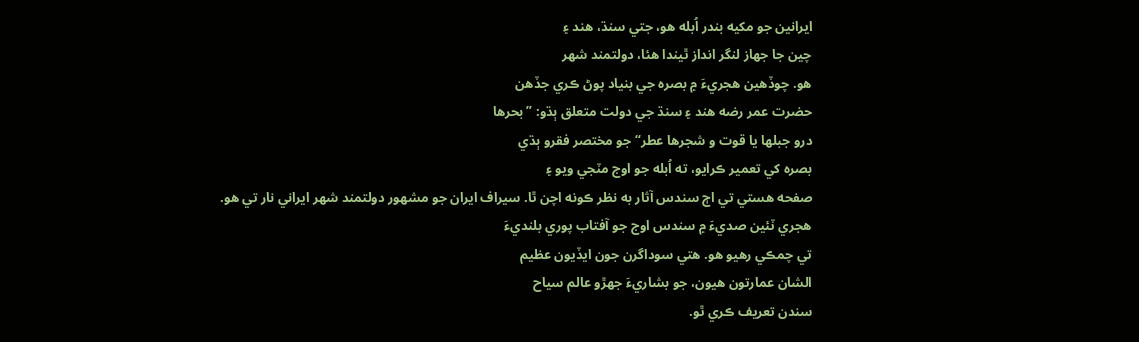ايرانين جو مکيه بندر اُبله هو، جتي سنڌ، هند ۽
چين جا جھاز لنگر انداز ٿيندا هئا، دولتمند شھر
هو. چوڏهين هجريءَ ۾ بصره جي بنياد پوڻ ڪري جڏهن
حضرت عمر رضه هند ۽ سنڌ جي دولت متعلق ٻڌو: ”بحرها
درو جبلھا يا قوت و شجرها عطر“ جو مختصر فقرو ٻڌي
بصره کي تعمير ڪرايو، ته اُبله جو اوج مٽجي ويو ۽
صفحه هستي تي اڄ سندس آثار به نظر ڪونه اچن ٿا. سيراف ايران جو مشھور دولتمند شھر ايراني نار تي هو.
هجري ٽئين صديءَ ۾ سندس اوج جو آفتاب پوري بلنديءَ
تي چمڪي رهيو هو. هتي سوداگرن جون ايڏيون عظيم
الشان عمارتون هيون، جو بشاريءَ جهڙو عالم سياح
سندن تعريف ڪري ٿو.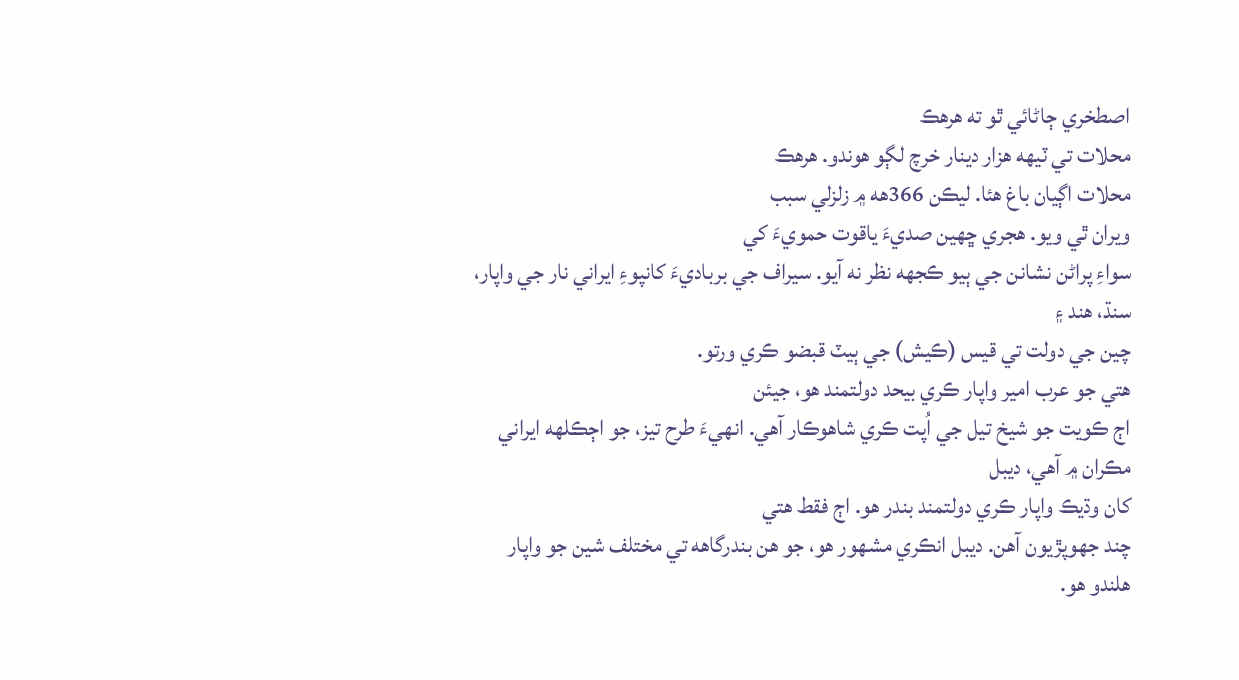اصطخري ڄاڻائي ٿو ته هرهڪ
محلات تي ٽيھه هزار دينار خرچ لڳو هوندو. هرهڪ
محلات اڳيان باغ هئا. ليڪن 366هه ۾ زلزلي سبب
ويران ٿي ويو. هجري ڇهين صديءَ ياقوت حمويءَ کي
سواءِ پراڻن نشانن جي ٻيو ڪجهه نظر نه آيو. سيراف جي برباديءَ کانپوءِ ايراني نار جي واپار، سنڌ، هند ۽
چين جي دولت تي قيس (ڪيش) جي ٻيٽ قبضو ڪري ورتو.
هتي جو عرب امير واپار ڪري بيحد دولتمند هو، جيئن
اڄ ڪويت جو شيخ تيل جي اُپت ڪري شاهوڪار آهي. انھيءَ طرح تيز، جو اڄڪلھه ايراني مڪران ۾ آهي، ديبل
کان وڌيڪ واپار ڪري دولتمند بندر هو. اڄ فقط هتي
چند جهوپڙيون آهن. ديبل انڪري مشھور هو، جو هن بندرگاهه تي مختلف شين جو واپار
هلندو هو.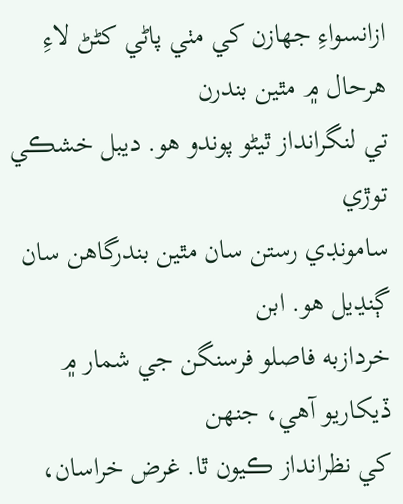ازانسواءِ جھازن کي مٺي پاڻي کڻڻ لاءِ هرحال ۾ مٿين بندرن
تي لنگرانداز ٿيڻو پوندو هو. ديبل خشڪي توڙي
سامونڊي رستن سان مٿين بندرگاهن سان ڳنڍيل هو. ابن
خردازبه فاصلو فرسنگن جي شمار ۾ ڏيکاريو آهي، جنھن
کي نظرانداز ڪيون ٿا. غرض خراسان،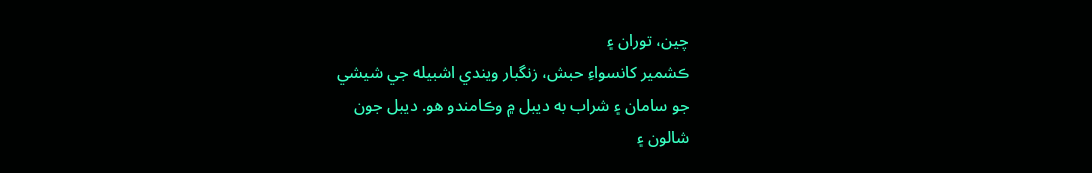چين، توران ۽
ڪشمير کانسواءِ حبش، زنگبار ويندي اشبيله جي شيشي
جو سامان ۽ شراب به ديبل ۾ وڪامندو هو. ديبل جون
شالون ۽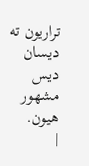تراريون ته ديسان ديس مشھور هيون.
|